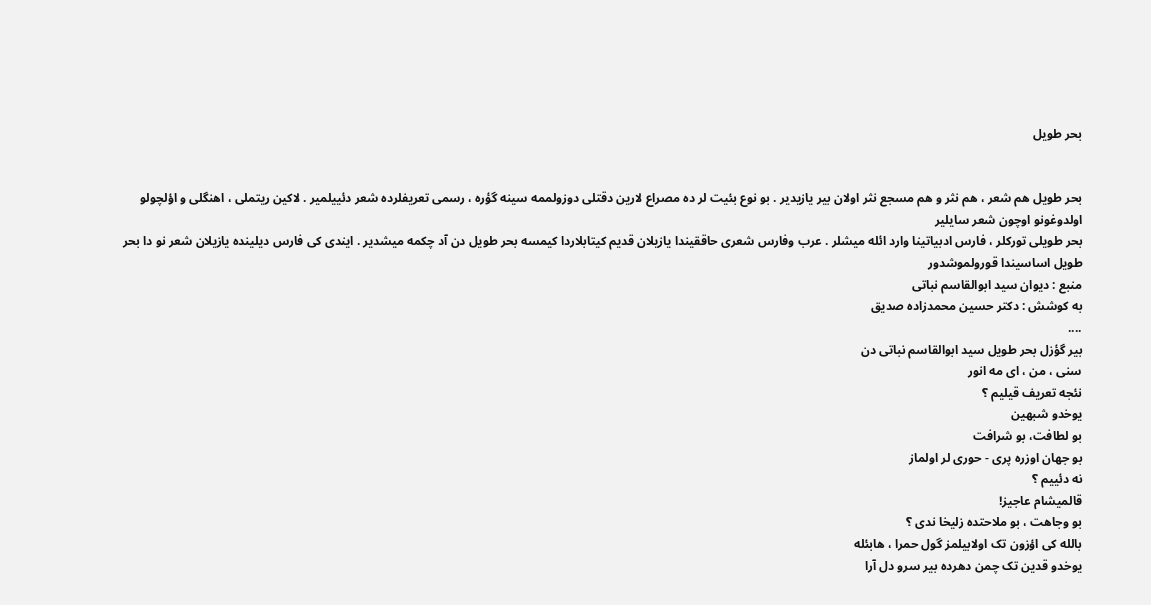بحر طویل


بحر طویل هم شعر ، هم نثر و هم مسجع نثر اولان بیر یازیدیر . بو نوع بئیت لر ده مصراع لارین دقتلی دوزولممه سینه گؤره ، رسمی تعریفلرده شعر دئییلمیر . لاکین ریتملی ، اهنگلی و اؤلچولو اولدوغونو اوچون شعر سایلیر
بحر طویلی تورکلر ، فارس ادبیاتینا وارد ائله میشلر . عرب وفارس شعری حاققیندا یازیلان قدیم کیتابلاردا کیمسه بحر طویل دن آد چکمه میشدیر . ایندی کی فارس دیلینده یازیلان شعر نو دا بحر طویل اساسیندا قورولموشدور
منبع : دیوان سید ابوالقاسم نباتی
به کوشش : دکتر حسین محمدزاده صدیق
....
بیر گؤزل بحر طویل سید ابوالقاسم نباتی دن
سنی ، من ، ای مه انور
نئجه تعریف قیلیم ؟
یوخدو شبهین
بو لطافت، بو شرافت
بو جهان اوزره پری - حوری لر اولماز
نه دئییم ؟
قالمیشام عاجیز!
بو وجاهت ، بو ملاحتده زلیخا ندی ؟
بالله کی اؤزون تک اولابیلمز گول حمرا ، هابئله
یوخدو قدین تک چمن دهرده بیر سرو دل آرا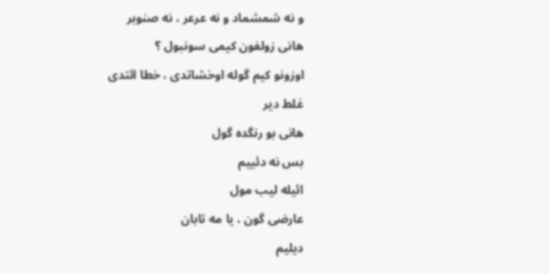و نه شمشماد و نه عرعر ، نه صنوبر
هانی زولفون کیمی سونبول ؟
اوزونو کیم گوله اوخشاتدی ، خطا ائتدی
غلط دیر
هانی بو رنگده گول
بس نه دئییم
ائیله لیب مول
عارضی گون ، یا مه تابان
دیلیم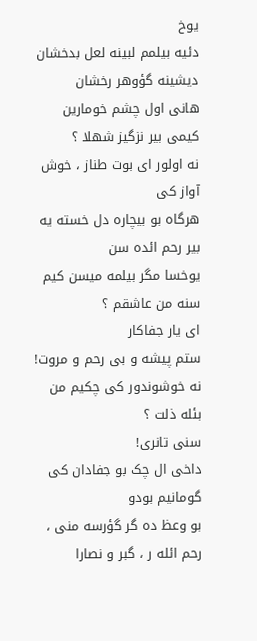یوخ
دئیه بیلمم لبینه لعل بدخشان
دیشینه گؤوهر رخشان
هانی اول چشم خومارین کیمی بیر نزگیز شهلا ؟
نه اولور ای بوت طناز ، خوش آواز کی
هرگاه بو بیچاره دل خسته یه بیر رحم ائده سن
یوخسا مگر بیلمه میسن کیم سنه من عاشقم ؟
ای یار جفاکار
ستم پیشه و بی رحم و مروت!
نه خوشوندور کی چکیم من بئله ذلت ؟
سنی تانری!
داخی ال چک بو جفادان کی گومانیم بودو
بو وعظ ده گر گؤرسه منی ، رحم ائله ر ، گبر و نصارا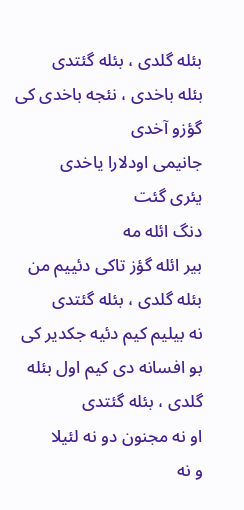بئله گلدی ، بئله گئتدی
بئله باخدی ، نئجه باخدی کی
گؤزو آخدی
جانیمی اودلارا یاخدی
یئری گئت
دنگ ائله مه
بیر ائله گؤز تاکی دئییم من
بئله گلدی ، بئله گئتدی
نه بیلیم کیم دئیه جکدیر کی
بو افسانه دی کیم اول بئله گلدی ، بئله گئتدی
او نه مجنون دو نه لئیلا
و نه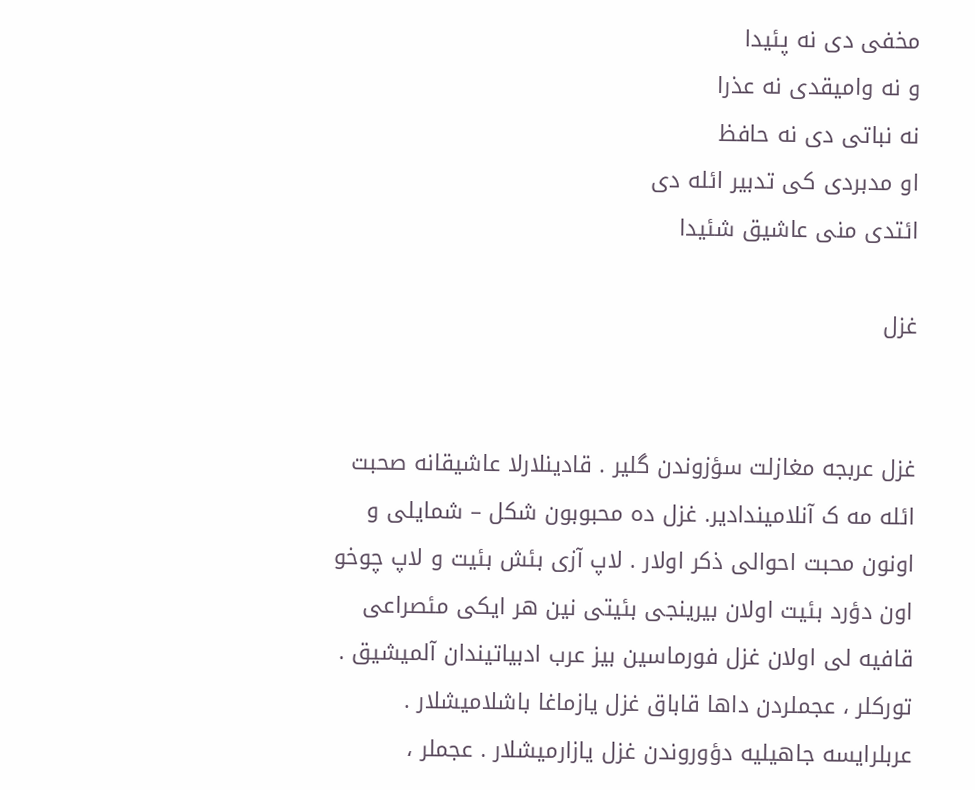مخفی دی نه پئیدا
و نه وامیقدی نه عذرا
نه نباتی دی نه حافظ
او مدبردی کی تدبیر ائله دی
ائتدی منی عاشیق شئیدا

غزل


غزل عربجه مغازلت سؤزوندن گلیر . قادینلارلا عاشیقانه صحبت ائله مه ک آنلامیندادیر. غزل ده محبوبون شکل – شمایلی و اونون محبت احوالی ذکر اولار . لاپ آزی بئش بئیت و لاپ چوخو اون دؤرد بئیت اولان بیرینجی بئیتی نین هر ایکی مئصراعی قافیه لی اولان غزل فورماسین بیز عرب ادبیاتیندان آلمیشیق . تورکلر ، عجملردن داها قاباق غزل یازماغا باشلامیشلار . عربلرایسه جاهیلیه دؤوروندن غزل یازارمیشلار . عجملر ،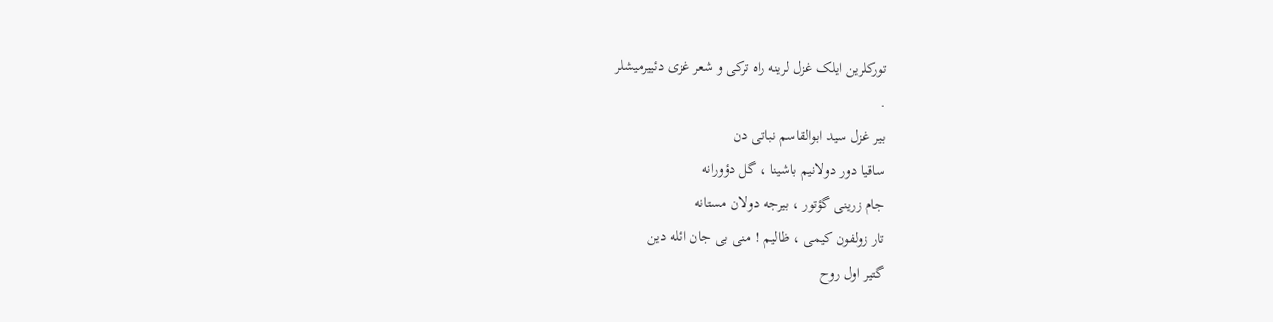تورکلرین ایلک غزل لرینه راه ترکی و شعر غزی دئییرمیشلر
.
بیر غزل سید ابوالقاسم نباتی دن
ساقیا دور دولانیم باشینا ، گل دؤورانه
جام زرینی گؤتور ، بیرجه دولان مستانه
تار زولفون کیمی ، ظالیم ! منی بی جان ائله دین
گتیر اول روح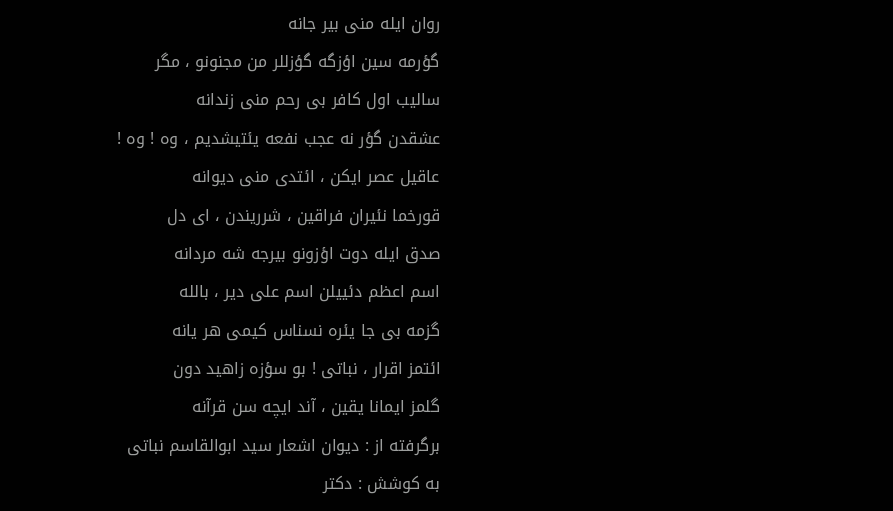روان ایله منی بیر جانه
گؤرمه سین اؤزگه گؤزللر من مجنونو ، مگر
سالیب اول کافر بی رحم منی زندانه
عشقدن گؤر نه عجب نفعه یئتیشدیم ، وه ! وه !
عاقیل عصر ایکن ، ائتدی منی دیوانه
قورخما نئیران فراقین ، شرریندن ، ای دل
صدق ایله دوت اؤزونو بیرجه شه مردانه
اسم اعظم دئییلن اسم علی دیر ، بالله
گزمه بی جا یئره نسناس کیمی هر یانه
ائتمز اقرار ، نباتی ! بو سؤزه زاهید دون
گلمز ایمانا یقین ، آند ایچه سن قرآنه
برگرفته از : دیوان اشعار سید ابوالقاسم نباتی
به کوشش : دکتر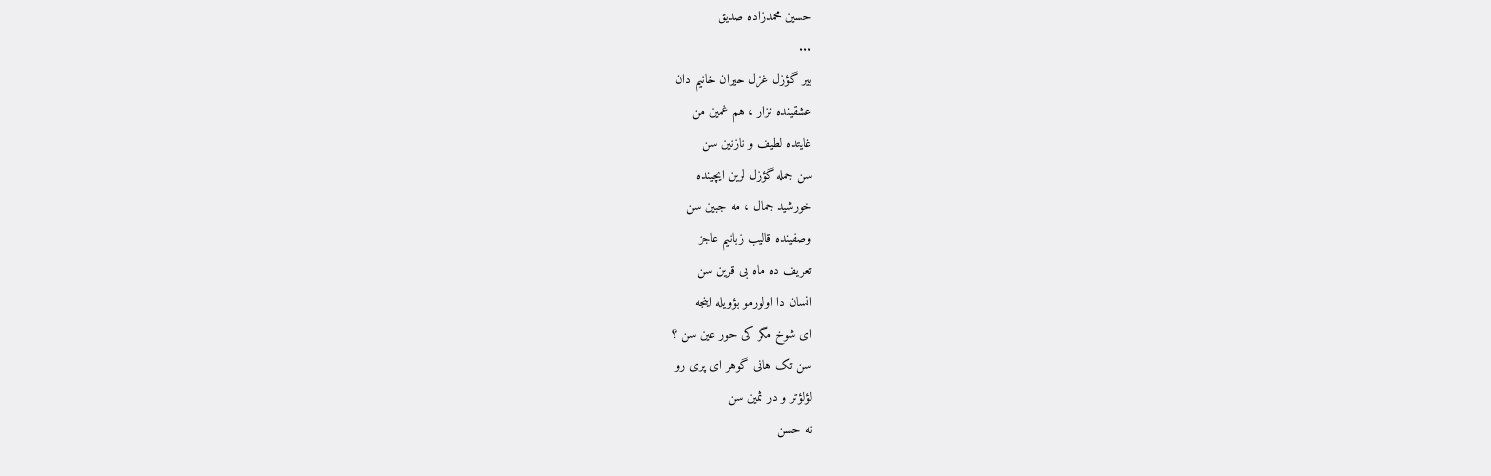حسین محمدزاده صدیق
...
بیر گؤزل غزل حیران خانیم دان
عشقینده نزار ، هم غمین من
غایتده لطیف و نازنین سن
سن جمله گؤزل لرین ایچینده
خورشید جمال ، مه جبین سن
وصفینده قالیب زبانیم عاجز
تعریف ده ماه بی قرین سن
انسان دا اولورمو بؤویله اینجه
ای شوخ مگر کی حور عین سن ؟
سن تک هانی گوهر ای پری رو
لؤلؤتر و در ثمین سن
نه حسن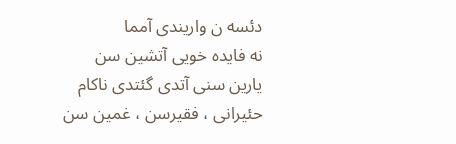دئسه ن واریندی آمما
نه فایده خویی آتشین سن
یارین سنی آتدی گئتدی ناکام
حئیرانی ، فقیرسن ، غمین سن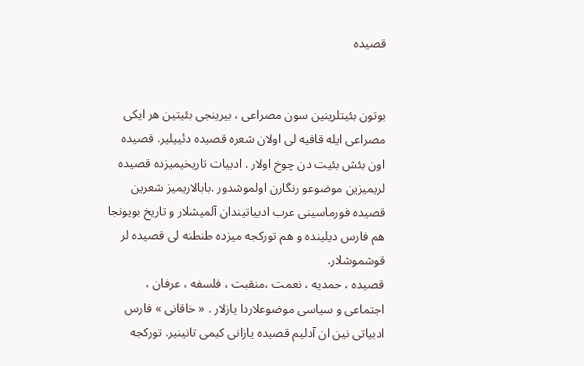قصیده


بوتون بئیتلرینین سون مصراعی ، بیرینجی بئیتین هر ایکی مصراعی ایله قافیه لی اولان شعره قصیده دئییلیر. قصیده اون بئش بئیت دن چوخ اولار . ادبیات تاریخیمیزده قصیده لریمیزین موضوعو رنگارن اولموشدور .بابالاریمیز شعرین قصیده فورماسینی عرب ادبیاتیندان آلمیشلار و تاریخ بویونجا هم فارس دیلینده و هم تورکجه میزده طنطنه لی قصیده لر قوشموشلار.
قصیده ، حمدیه ، نعمت ،منقبت ، فلسفه ، عرفان ، اجتماعی و سیاسی موضوعلاردا یازلار . « خاقانی » فارس ادبیاتی نین ان آدلیم قصیده یازانی کیمی تانینیر. تورکجه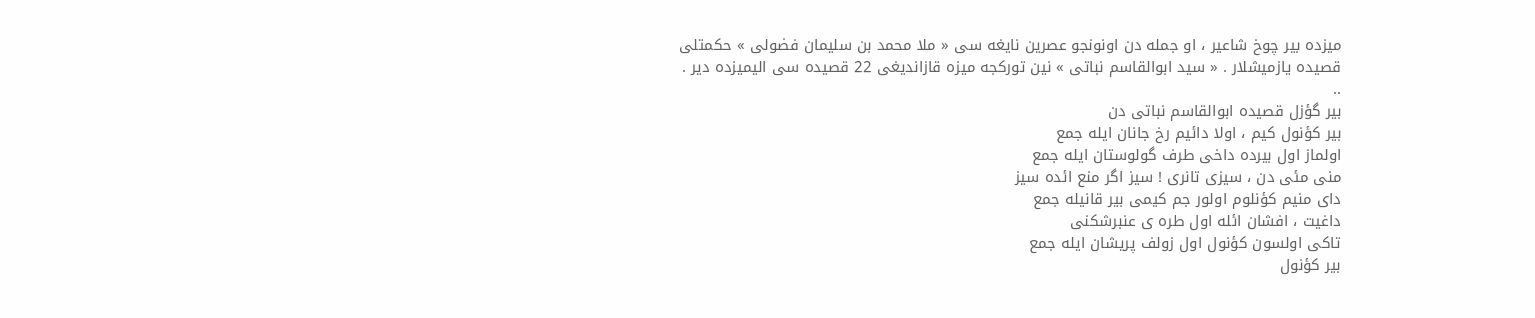میزده بیر چوخ شاعیر ، او جمله دن اونونجو عصرین نایغه سی « ملا محمد بن سلیمان فضولی » حکمتلی قصیده یازمیشلار . « سید ابوالقاسم نباتی » نین تورکجه میزه قازاندیغی 22 قصیده سی الیمیزده دیر .
..
بیر گؤزل قصیده ابوالقاسم نباتی دن
بیر کؤنول کیم ، اولا دائیم رخ جانان ایله جمع
اولماز اول بیرده داخی طرف گولوستان ایله جمع
منی مئی دن ، سیزی تانری ! سیز اگر منع ائده سیز
دای منیم کؤنلوم اولور جم کیمی بیر قانیله جمع
داغیت ، افشان ائله اول طره ی عنبرشکنی
تاکی اولسون کؤنول اول زولف پریشان ایله جمع
بیر کؤنول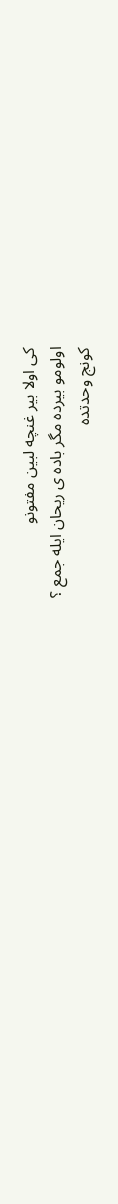کی اولا بیر غنچه لبین مفتونو
اولومو بیرده مگر باده ی ریحان ایله جمع ؟
کونج وحدتده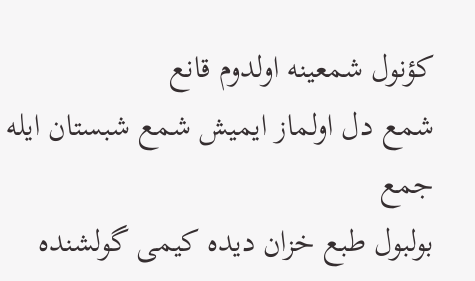کؤنول شمعینه اولدوم قانع
شمع دل اولماز ایمیش شمع شبستان ایله جمع
بولبول طبع خزان دیده کیمی گولشنده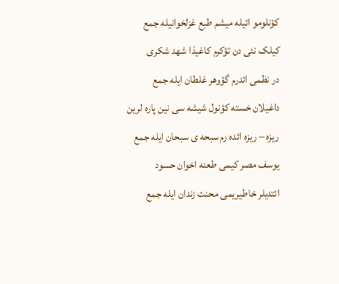کؤنلومو ائیله میشم طبع غزلخوانیله جمع
کیلک نئی دن تؤکرم کاغیذا شهد شکری
در نظمی ائدرم گؤوهر غلطان ایله جمع
داغیلان خسته کؤنول شیشه سی نین پاره لرین
ریزه – ریزه ائده رم سبحه ی سبحان ایله جمع
یوسف مصر کیمی طعنه اخوان حسود
ائتدیلر خاطیریمی محنت زندان ایله جمع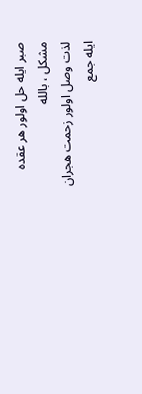صبر ایله حل اولور هر عقده مشکل ، بالله
لذت وصل اولور زحمت هجران ایله جمع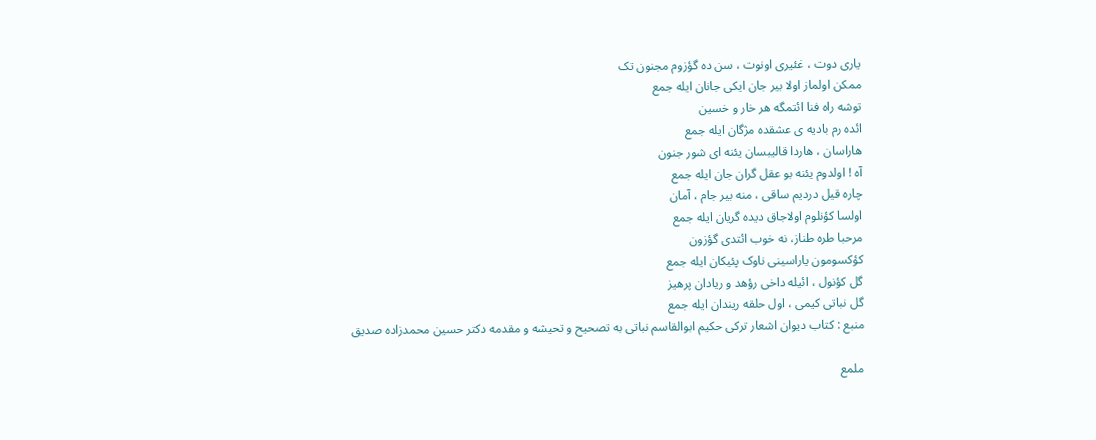یاری دوت ، غئیری اونوت ، سن ده گؤزوم مجنون تک
ممکن اولماز اولا بیر جان ایکی جانان ایله جمع
توشه راه فنا ائتمگه هر خار و خسین
ائده رم بادیه ی عشقده مژگان ایله جمع
هاراسان ، هاردا قالیبسان یئنه ای شور جنون
آه ! اولدوم یئنه بو عقل گران جان ایله جمع
چاره قیل دردیم ساقی ، منه بیر جام ، آمان
اولسا کؤنلوم اولاجاق دیده گریان ایله جمع
مرحبا طره طناز، نه خوب ائتدی گؤزون
کؤکسومون یاراسینی ناوک پئیکان ایله جمع
گل کؤنول ، ائیله داخی رؤهد و ریادان پرهیز
گل نباتی کیمی ، اول حلقه ریندان ایله جمع
منبع : کتاب دیوان اشعار ترکی حکیم ابوالقاسم نباتی به تصحیح و تحیشه و مقدمه دکتر حسین محمدزاده صدیق

ملمع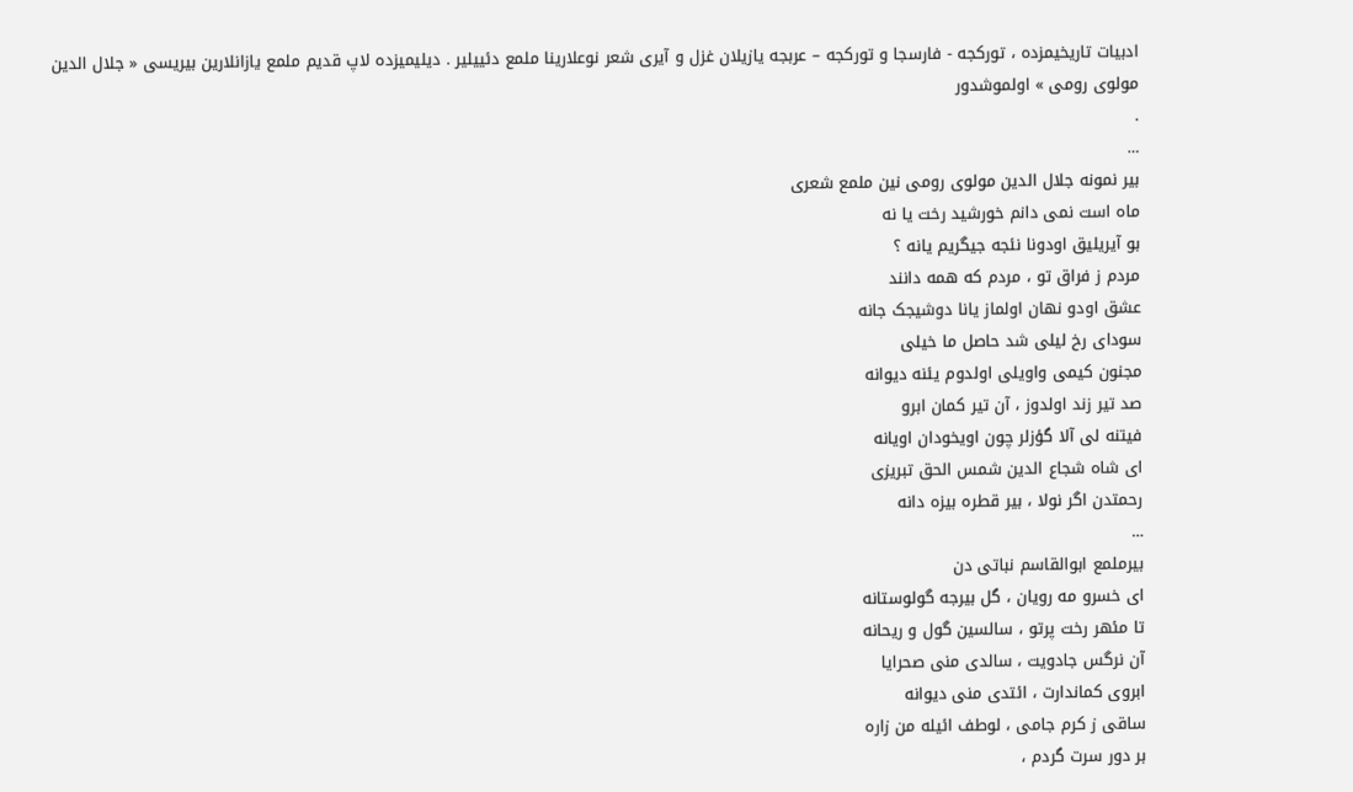ادبیات تاریخیمزده ، تورکجه - فارسجا و تورکجه – عربجه یازیلان غزل و آیری شعر نوعلارینا ملمع دئییلیر . دیلیمیزده لاپ قدیم ملمع یازانلارین بیریسی « جلال الدین مولوی رومی » اولموشدور
.
...
بیر نمونه جلال الدین مولوی رومی نین ملمع شعری
ماه است نمی دانم خورشید رخت یا نه
بو آیریلیق اودونا نئجه جیگریم یانه ؟
مردم ز فراق تو ، مردم که همه دانند
عشق اودو نهان اولماز یانا دوشیجک جانه
سودای رخ لیلی شد حاصل ما خیلی
مجنون کیمی واویلی اولدوم یئنه دیوانه
صد تیر زند اولدوز ، آن تیر کمان ابرو
فیتنه لی آلا گؤزلر چون اویخودان اویانه
ای شاه شجاع الدین شمس الحق تبریزی
رحمتدن اگر نولا ، بیر قطره بیزه دانه
...
بیرملمع ابوالقاسم نباتی دن
ای خسرو مه رویان ، گل بیرجه گولوستانه
تا مئهر رخت پرتو ، سالسین گول و ریحانه
آن نرگس جادویت ، سالدی منی صحرایا
ابروی کماندارت ، ائتدی منی دیوانه
ساقی ز کرم جامی ، لوطف ائیله من زاره
بر دور سرت گردم ،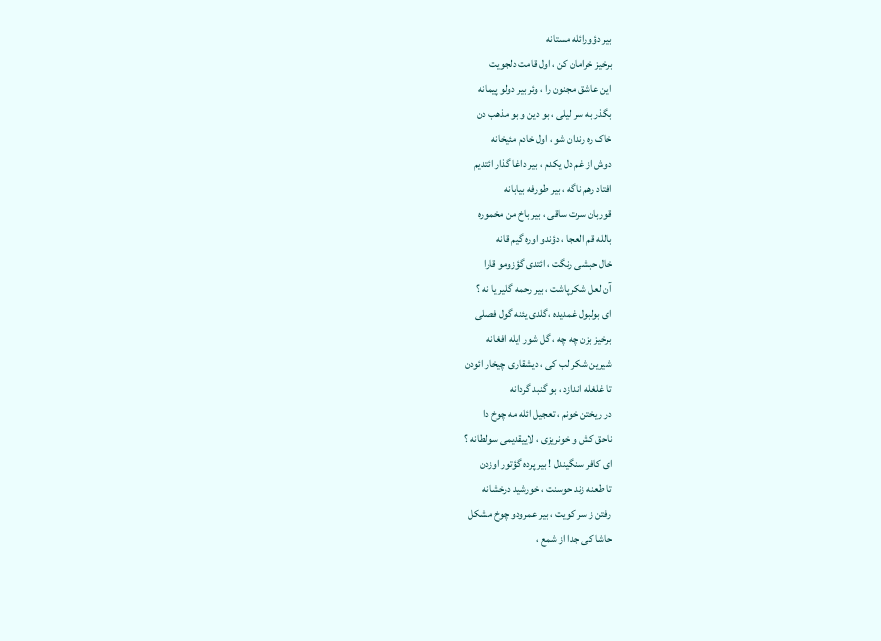بیر دؤورائله مستانه
برخیز خرامان کن ، اول قامت دلجویت
این عاشق مجنون را ، وئر بیر دولو پیمانه
بگذر به سر لیلی ، بو دین و بو مذهب دن
خاک ره رندان شو ، اول خادم مئیخانه
دوش از غم دل یکدم ، بیر داغا گذار ائتدیم
افتاد رهم ناگه ، بیر طورفه بیابانه
قوربان سرت ساقی ، بیر باخ من مخموره
بالله قم العجا ، دؤندو اوره گیم قانه
خال حبشی رنگت ، ائتدی گؤزومو قارا
آن لعل شکرپاشت ، بیر رحمه گلیر یا نه ؟
ای بولبول غمدیده ،گلدی یئنه گول فصلی
برخیز بزن چه چه ، گل شور ایله افغانه
شیرین شکر لب کی ، دیشقاری چیخار ائودن
تا غلغله اندازد ، بو گنبد گردانه
در ریختن خونم ، تعجیل ائله مه چوخ دا
ناحق کش و خونریزی ، لاییقدیمی سولطانه ؟
ای کافر سنگیندل ! بیر پرده گؤتور اوزدن
تا طعنه زند حوسنت ، خورشید درخشانه
رفتن ز سر کویت ، بیر عمرودو چوخ مشکل
حاشا کی جدا از شمع ،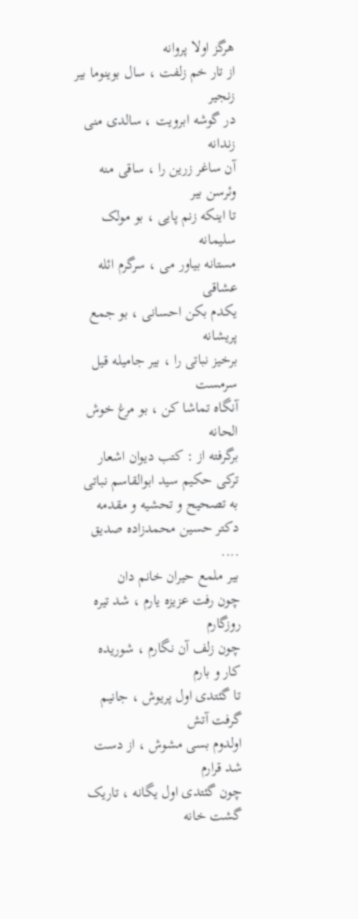هرگز اولا پروانه
از تار خم زلفت ، سال بوینوما بیر زنجیر
در گوشه ابرویت ، سالدی منی زندانه
آن ساغر زرین را ، ساقی منه وئرسن بیر
تا اینکه زنم پایی ، بو مولک سلیمانه
مستانه بیاور می ، سرگرم ائله عشاقی
یکدم بکن احسانی ، بو جمع پریشانه
برخیز نباتی را ، بیر جامیله قیل سرمست
آنگاه تماشا کن ، بو مرغ خوش الحانه
برگرفته از : کتب دیوان اشعار ترکی حکیم سید ابوالقاسم نباتی به تصحیح و تحشیه و مقدمه دکتر حسین محمدزاده صدیق
....
بیر ملمع حیران خانم دان
چون رفت عزیزه یارم ، شد تیره روزگارم
چون زلف آن نگارم ، شوریده کار و بارم
تا گئتدی اول پریوش ، جانیم گرفت آتش
اولدوم بسی مشوش ، از دست شد قرارم
چون گئتدی اول یگانه ، تاریک گشت خانه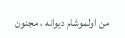من اولموشام دیوانه ، مجنون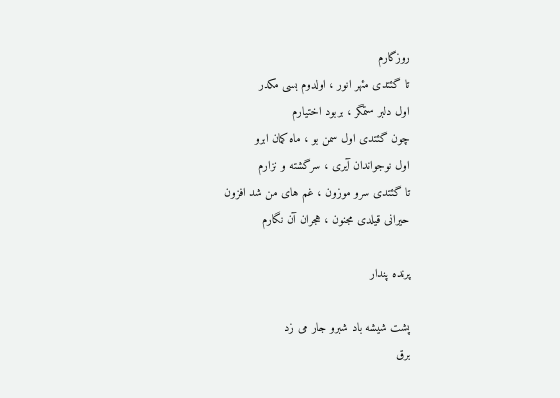روزگارم
تا گئتدی مئهر انور ، اولدوم بسی مکدر
اول دلبر ستمگر ، بربود اختیارم
چون گئتدی اول سمن بو ، ماه کمان ابرو
اول نوجواندان آیری ، سرگشته و نزارم
تا گئتدی سرو موزون ، غم های من شد افزون
حیرانی قیلدی مجنون ، هجران آن نگارم

پرنده پندار

پشت شیشه باد شبرو جار می زد
برق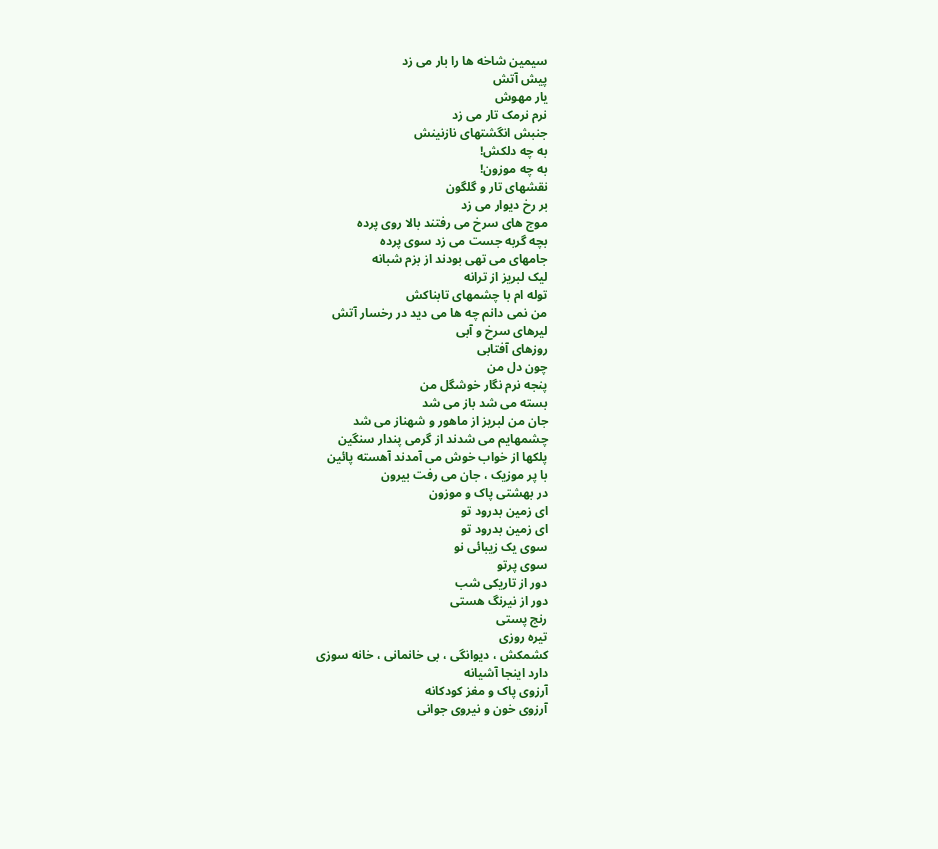سیمین شاخه ها را بار می زد
پیش آتش
یار مهوش
نرم نرمک تار می زد
جنبش انگشتهای نازنینش
به چه دلکش!
به چه موزون!
نقشهای تار و گلگون
بر رخ دیوار می زد
موج های سرخ می رفتند بالا روی پرده
بچه گربه جست می زد سوی پرده
جامهای می تهی بودند از بزم شبانه
لیک لبریز از ترانه
توله ام با چشمهای تابناکش
من نمی دانم چه ها می دید در رخسار آتش
لیرهای سرخ و آبی
روزهای آفتابی
چون دل من
پنجه نرم نگار خوشگل من
بسته می شد باز می شد
جان من لبریز از ماهور و شهناز می شد
چشمهایم می شدند از گرمی پندار سنگین
پلکها از خواب خوش می آمدند آهسته پائین
با پر موزیک ، جان می رفت بیرون
در بهشتی پاک و موزون
ای زمین بدرود تو
ای زمین بدرود تو
سوی یک زیبائی نو
سوی پرتو
دور از تاریکی شب
دور از نیرنگ هستی
رنج پستی
تیره روزی
کشمکش ، دیوانگی ، بی خانمانی ، خانه سوزی
دارد اینجا آشیانه
آرزوی پاک و مغز کودکانه
آرزوی خون و نیروی جوانی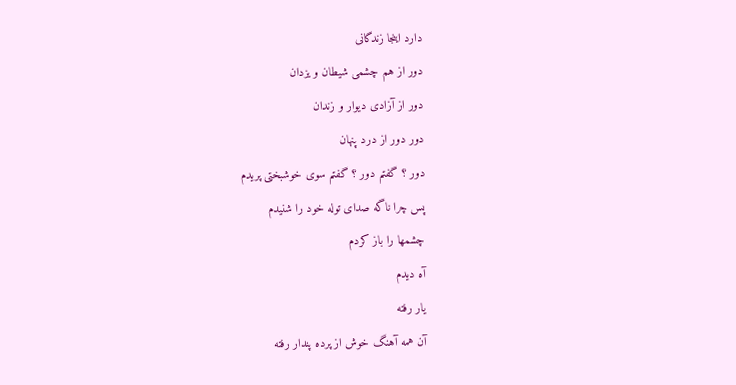دارد اینجا زندگانی
دور از هم چشمی شیطان و یزدان
دور از آزادی دیوار و زندان
دور دور از درد پنهان
دور ؟ گفتم دور ؟ گفتم سوی خوشبختی پریدم
پس چرا ناگه صدای توله خود را شنیدم
چشمها را باز کردم
آه دیدم
یار رفته
آن همه آهنگ خوش از پرده پندار رفته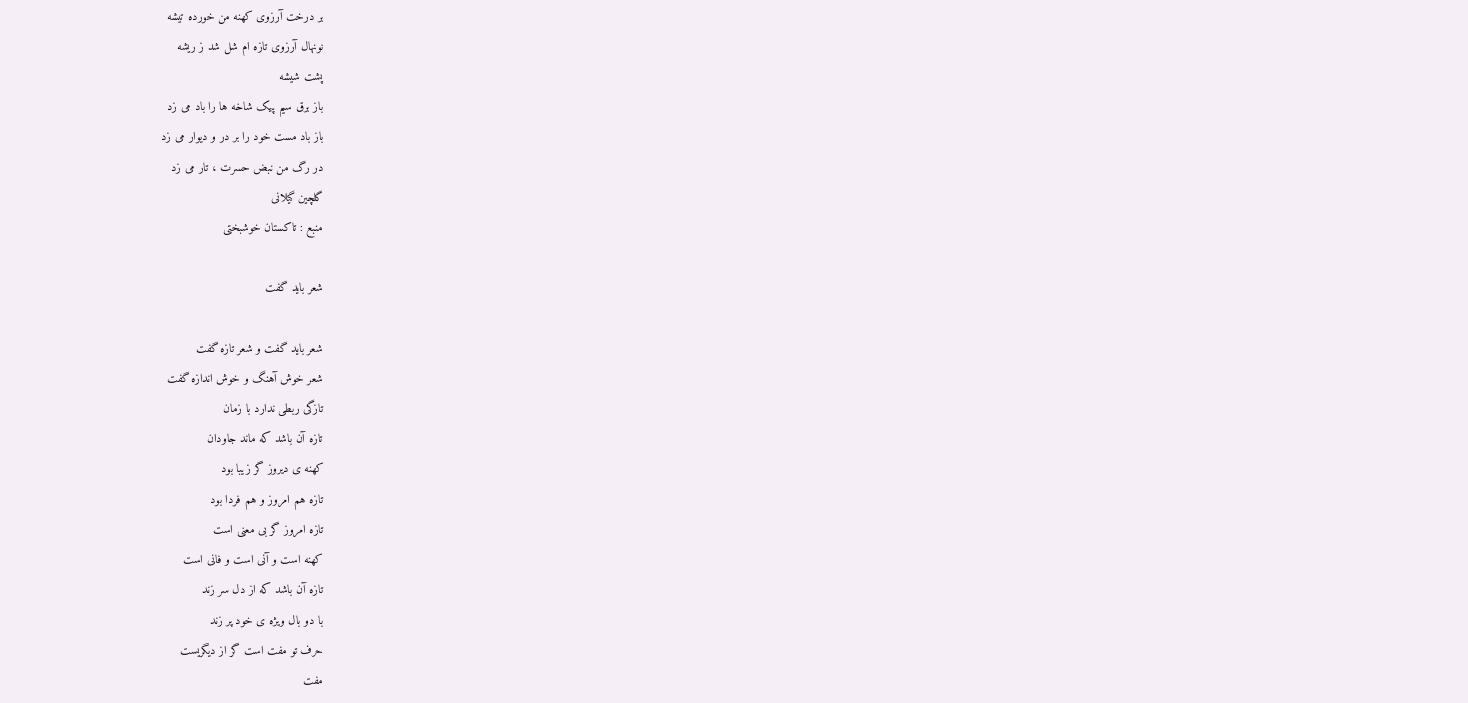بر درخت آرزوی کهنه من خورده تیشه
نونهال آرزوی تازه ام شل شد ز ریشه
پشت شیشه
باز برق سیم پیک شاخه ها را باد می زد
باز باد مست خود را بر در و دیوار می زد
در رگ من نبض حسرت ، تار می زد
گلچین گیلانی
منبع : تاکستان خوشبختی

شعر باید گفت

شعر بايد گفت و شعر تازه گفت
شعر خوش آهنگ و خوش اندازه گفت
تازگی ربطی ندارد با زمان
تازه آن باشد که ماند جاودان
کهنه ی ديروز گر زيبا بود
تازه هم امروز و هم فردا بود
تازه امروز گر بی معنی است
کهنه است و آنی است و فانی است
تازه آن باشد که از دل سر زند
با دو بال ويژه ی خود پر زند
حرف تو مفت است گر از ديگريست
مفت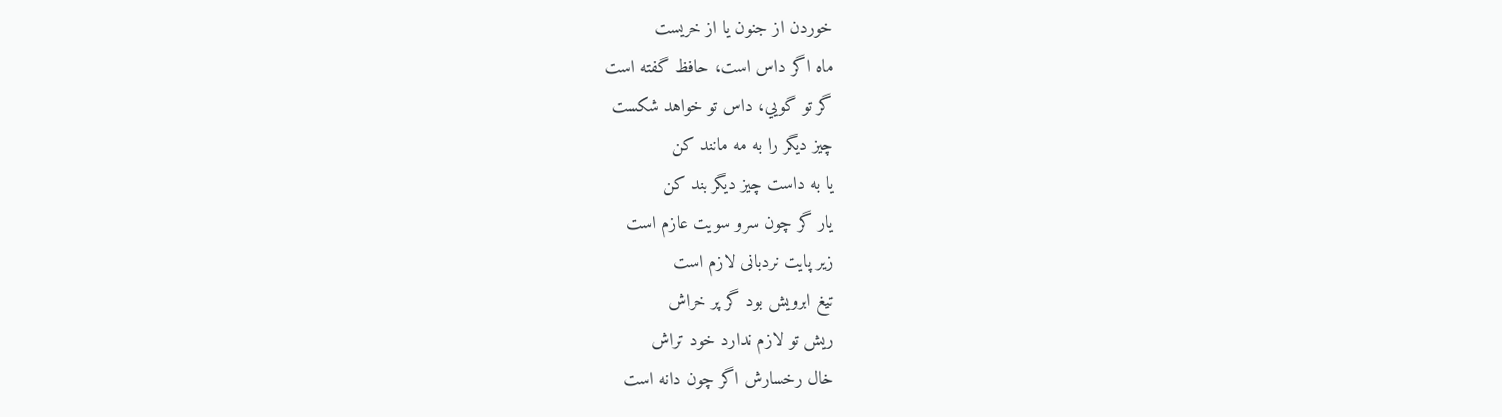خوردن از جنون يا از خريست
ماه اگر داس است، حافظ گفته است
گر تو گويي، داس تو خواهد شکست
چيز ديگر را به مه مانند کن
يا به داست چيز ديگر بند کن
يار گر چون سرو سويت عازم است
زير پايت نردبانی لازم است
تيغ ابرويش بود گر پر خراش
ريش تو لازم ندارد خود تراش
خال رخسارش اگر چون دانه است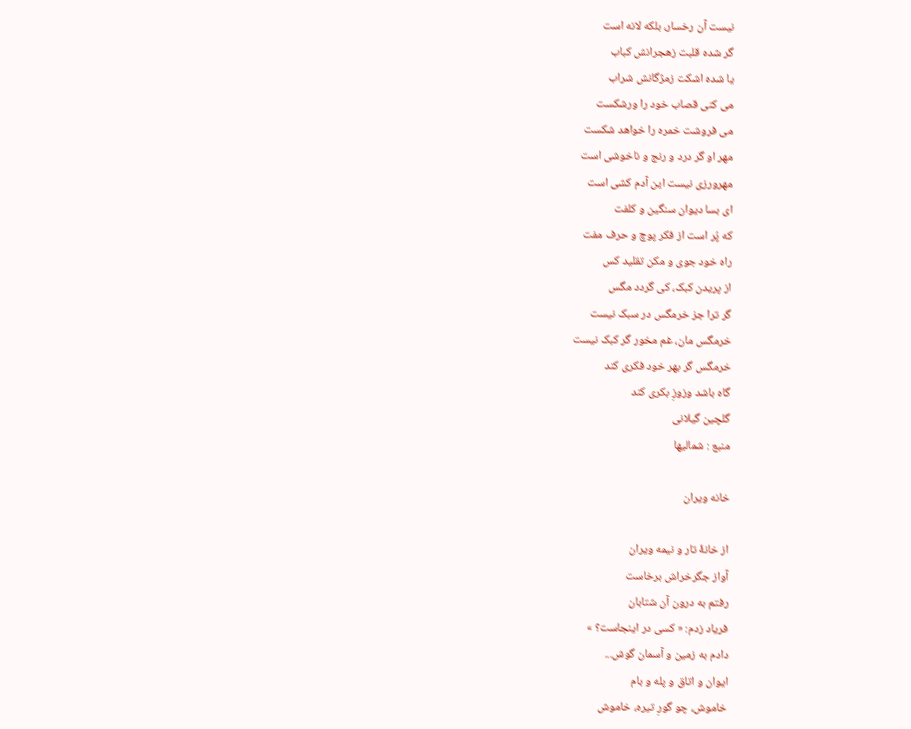نيست آن رخسار، بلکه لانه است
گر شده قلبت زهجرانش کباب
يا شده اشکت زمژگانش شراب
می کنی قصاب خود را ورشکست
می فروشت خمره را خواهد شکست
مهر او گر درد و رنج و ناخوشی است
مهرورزی نيست اين آدم کشی است
ای بسا ديوان سنگين و کلفت
که پُر است از فکر پوچ و حرف مفت
راه خود جوی و مکن تقليد کس
از پريدن کبک، کی گردد مگس
گر ترا جز خرمگس در سبک نيست
خرمگس مان، غم مخور گر کبک نيست
خرمگس گر بهر خود فکری کند
گاه باشد وزوزِ بکری کند
گلچین گیلانی
منبع : شمالیها

خانه ویران

از خانۀ تار و نيمه ويران
آواز جگرخراش برخاست
رفتم به درون آن شتابان
فرياد زدم: « کسی در اينجاست؟ »
دادم به زمين و آسمان گوش...
ايوان و اتاق و پله و بام
خاموش، چو گورِ تيره، خاموش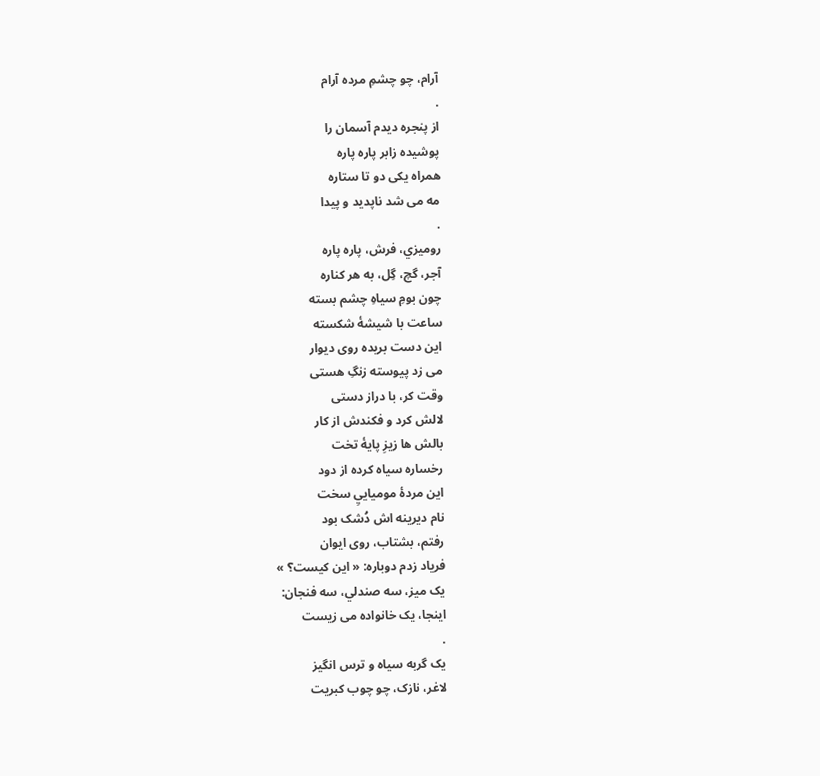آرام، چو چشمِ مرده آرام
.
از پنجره ديدم آسمان را
پوشيده زابر پاره پاره
همراه يکی دو تا ستاره
مه می شد ناپديد و پيدا
.
روميزي، فرش، پاره پاره
آجر، گچ، گِل، به هر کناره
چون بومِ سياهِ چشم بسته
ساعت با شيشۀ شکسته
اين دست بريده روی ديوار
می زد پيوسته زنگِ هستی
وقت کر، با دراز دستی
لالش کرد و فکندش از کار
بالش ها زيزِ پايۀ تخت
رخساره سياه کرده از دود
اين مردۀ مومياييِ سخت
نام ديرينه اش دُشک بود
رفتم، بشتاب، روی ايوان
فرياد زدم دوباره: « اين کيست؟ »
يک ميز، سه صندلي، سه فنجان:
اينجا، يک خانواده می زيست
.
يک گربه سياه و ترس انگيز
لاغر، نازک، چو چوب کبريت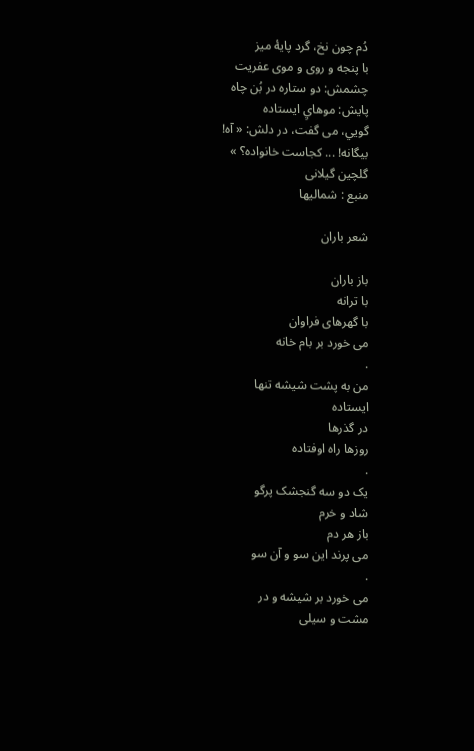دُم چون نخ، گرد پايۀ ميز
با پنجه و روی و موی عفريت
چشمش: دو ستاره در بُن چاه
پايش: موهايِ ايستاده
گويي، می گفت، در دلش: « آه!
بيگانه! ... کجاست خانواده؟ »
گلچین گیلانی
منبع : شمالیها

شعر باران

باز باران
با ترانه
با گهرهای فراوان
می خورد بر بام خانه
.
من به پشت شیشه تنها
ایستاده
در گذرها
روزها راه اوفتاده
.
یک دو سه گنجشک پرگو
شاد و خرم
باز هر دم
می پرند این سو و آن سو
.
می خورد بر شیشه و در
مشت و سیلی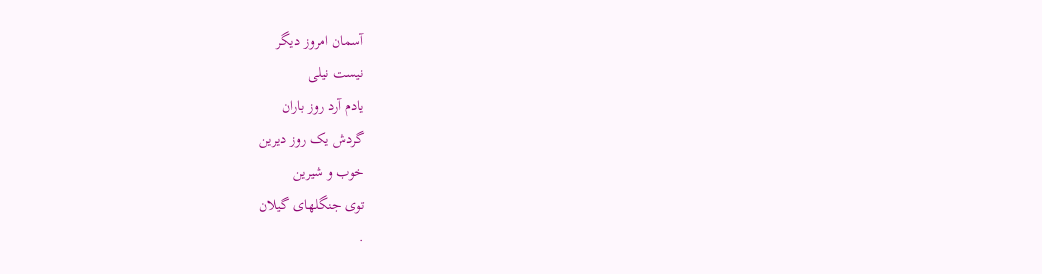آسمان امروز دیگر
نیست نیلی
یادم آرد روز باران
گردش یک روز دیرین
خوب و شیرین
توی جنگلهای گیلان
.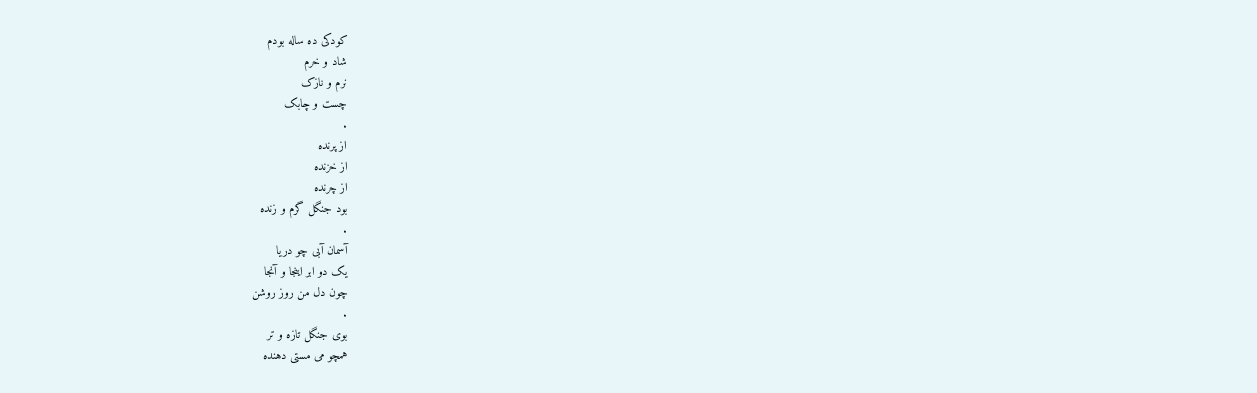کودکی ده ساله بودم
شاد و خرم
نرم و نازک
چست و چابک
.
از پرنده
از خزنده
از چرنده
بود جنگل گرم و زنده
.
آسمان آبی چو دریا
یک دو ابر اینجا و آنجا
چون دل من روز روشن
.
بوی جنگل تازه و تر
همچو می مستی دهنده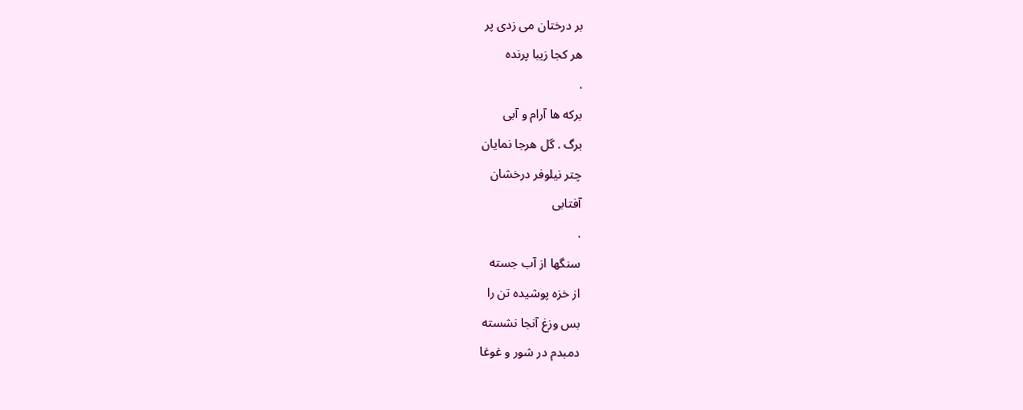بر درختان می زدی پر
هر کجا زیبا پرنده
.
برکه ها آرام و آبی
برگ . گل هرجا نمایان
چتر نیلوفر درخشان
آفتابی
.
سنگها از آب جسته
از خزه پوشیده تن را
بس وزغ آنجا نشسته
دمبدم در شور و غوغا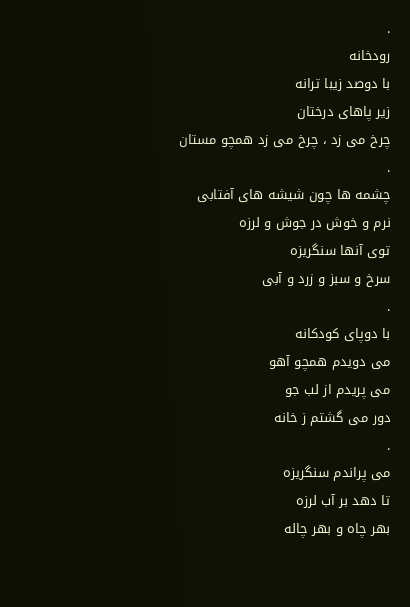.
رودخانه
با دوصد زیبا ترانه
زیر پاهای درختان
چرخ می زد ، چرخ می زد همچو مستان
.
چشمه ها چون شیشه های آفتابی
نرم و خوش در جوش و لرزه
توی آنها سنگریزه
سرخ و سبز و زرد و آبی
.
با دوپای کودکانه
می دویدم همچو آهو
می پریدم از لب جو
دور می گشتم ز خانه
.
می پراندم سنگریزه
تا دهد بر آب لرزه
بهر چاه و بهر چاله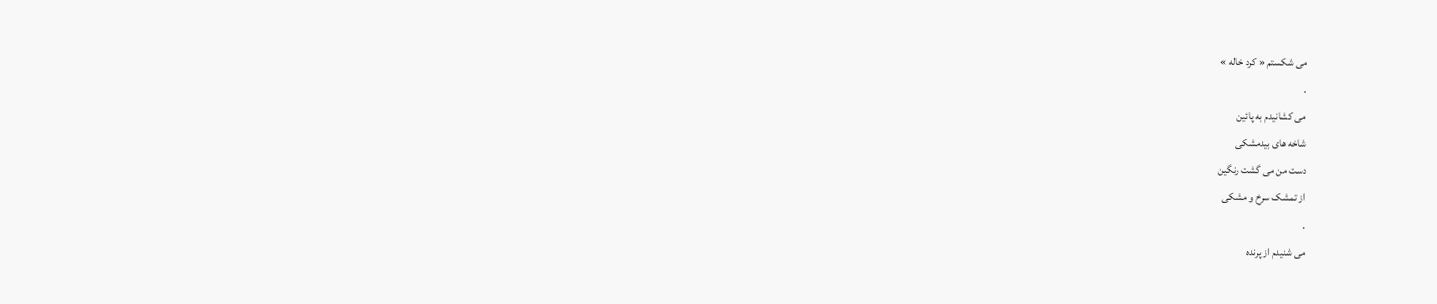می شکستم « کرد خاله »
.
می کشانیدم به پائین
شاخه های بیدمشکی
دست من می گشت رنگین
از تمشک سرخ و مشکی
.
می شنیدم از پرنده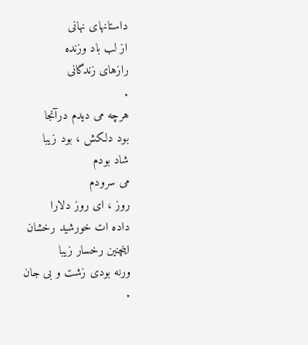داستانهای نهانی
از لب باد وزنده
رازهای زندگانی
.
هرچه می دیدم درآنجا
بود دلکش ، بود زیبا
شاد بودم
می سرودم
روز ، ای روز دلارا
داده ات خورشید رخشان
اینچنین رخسار زیبا
ورنه بودی زشت و بی جان
.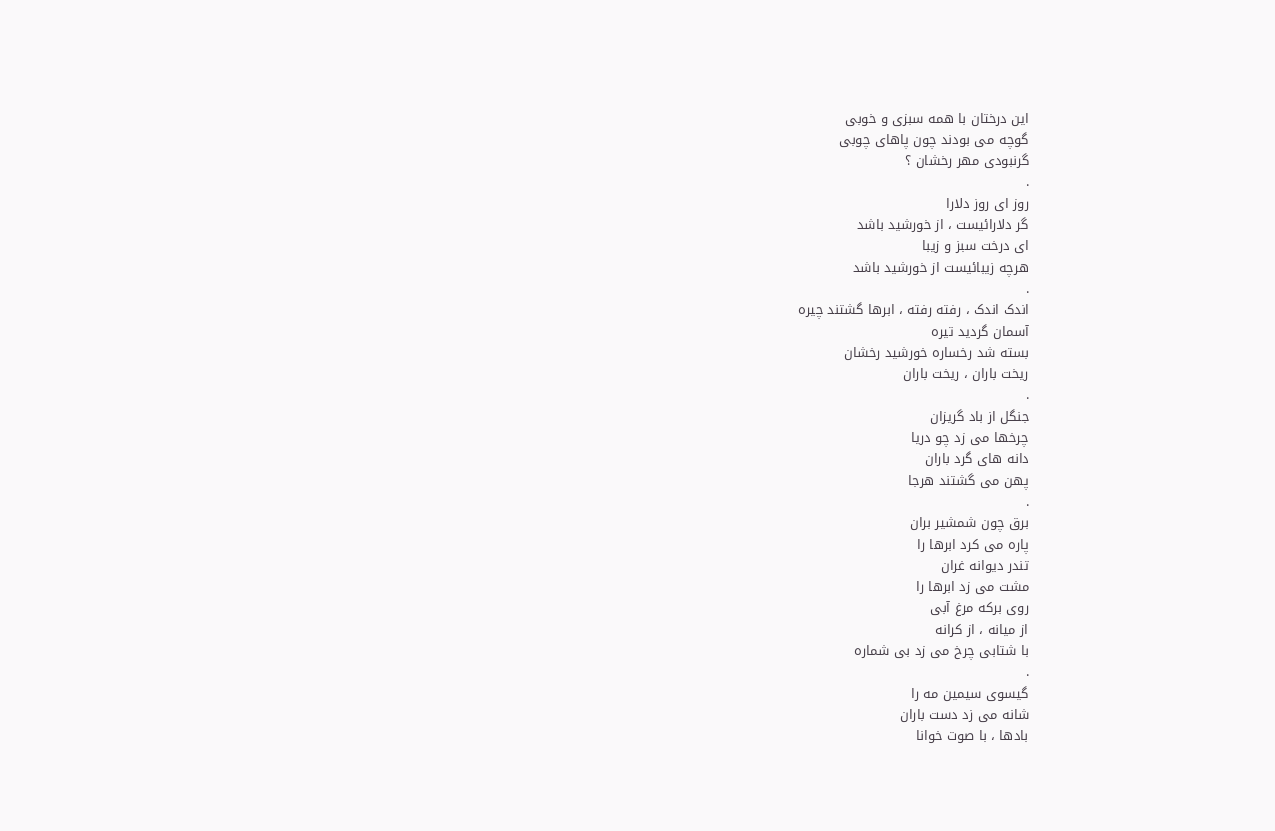این درختان با همه سبزی و خوبی
گوچه می بودند چون پاهای چوبی
گرنبودی مهر رخشان ؟
.
روز ای روز دلارا
گر دلارائیست ، از خورشید باشد
ای درخت سبز و زیبا
هرچه زیبائیست از خورشید باشد
.
اندک اندک ، رفته رفته ، ابرها گشتند چیره
آسمان گردید تیره
بسته شد رخساره خورشید رخشان
ریخت باران ، ریخت باران
.
جنگل از باد گریزان
چرخها می زد چو دریا
دانه های گرد باران
پهن می گشتند هرجا
.
برق چون شمشیر بران
پاره می کرد ابرها را
تندر دیوانه غران
مشت می زد ابرها را
روی برکه مرغ آبی
از میانه ، از کرانه
با شتابی چرخ می زد بی شماره
.
گیسوی سیمین مه را
شانه می زد دست باران
بادها ، با صوت خوانا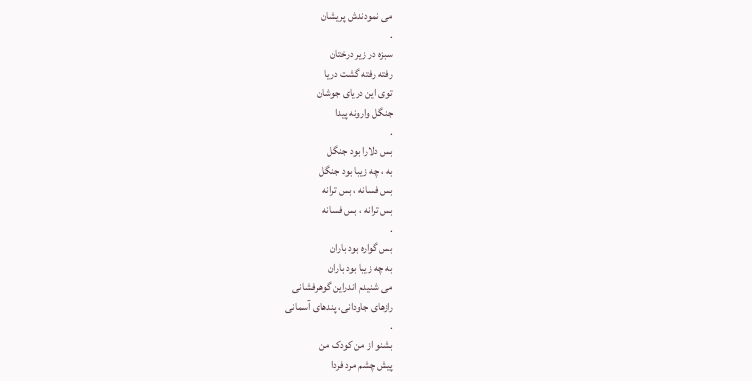می نمودندش پریشان
.
سبزه در زیر درختان
رفته رفته گشت دریا
توی این دریای جوشان
جنگل وارونه پیدا
.
بس دلارا بود جنگل
به ، چه زیبا بود جنگل
بس فسانه ، بس ترانه
بس ترانه ، بس فسانه
.
بس گواره بود باران
به چه زیبا بود باران
می شنیدم اندراین گوهرفشانی
رازهای جاودانی، پندهای آسمانی
.
بشنو از من کودک من
پیش چشم مرد فردا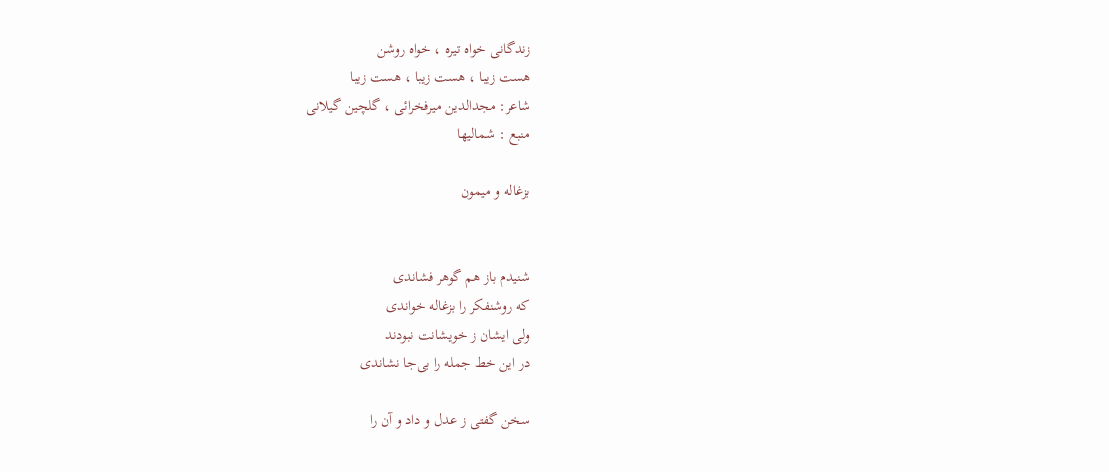زندگانی خواه تیره ، خواه روشن
هست زیبا ، هست زیبا ، هست زیبا
شاعر: مجدالدین میرفخرائی ، گلچین گیلانی
منبع : شمالیها

بزغاله و میمون


شنیدم باز هم گوهر فشاندی
که روشنفکر را بزغاله خواندی
ولی ایشان ز خویشانت نبودند
در این خط جمله را بی‌جا نشاندی

سخن گفتی ز عدل و داد و آن را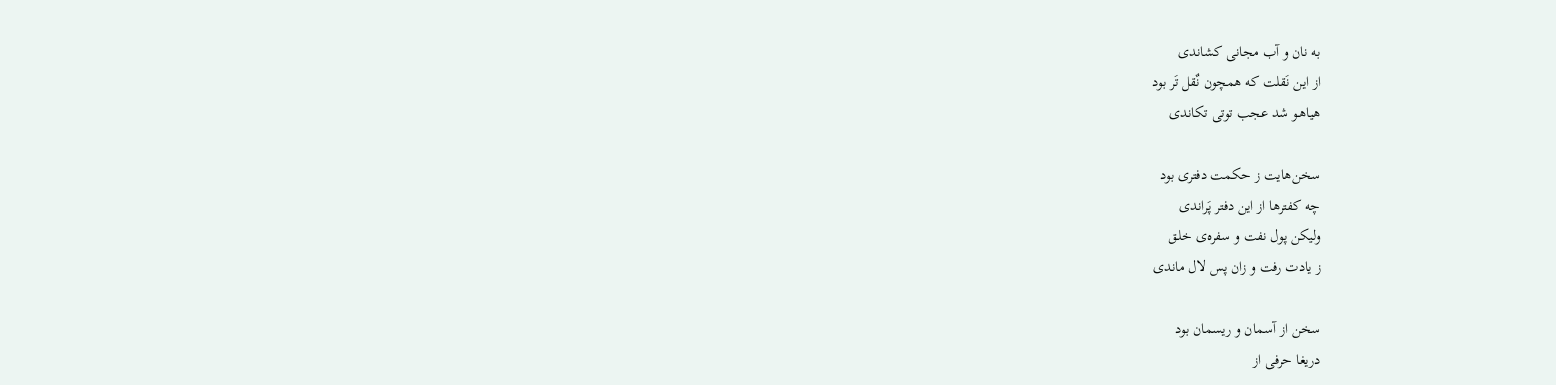به نان و آب مجانی کشاندی
از این نَقلت که همچون نٌقل تَر بود
هیاهـو شد عجب توتی تکاندی

سخن‌هایت ز حکمت دفتری بود
چه کفترها از این دفتر پَراندی
ولیکن پول نفت و سفره‌ی خلـق
ز یادت رفت و زان پس لال ماندی

سخن از آسمان و ریسمان بود
دریغا حرفی از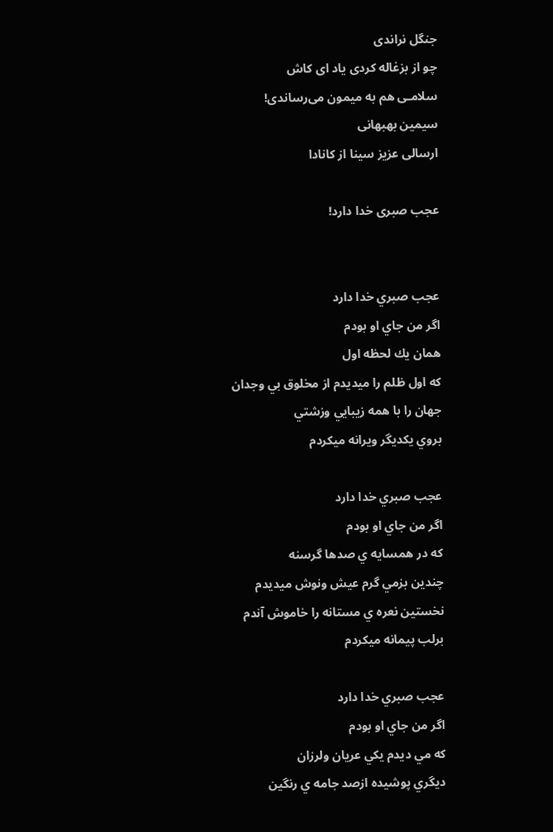جنگل نراندی
چو از بزغاله کردی یاد ای کاش
سلامـی هم به میمون می‌رساندی!
سیمین بهبهانی
ارسالی عزیز سینا از کانادا

عجب صبری خدا دارد!


عجب صبري خدا دارد
اگر من جاي او بودم
همان يك لحظه اول
كه اول ظلم را ميديدم از مخلوق بي وجدان
جهان را با همه زيبايي وزشتي
بروي يكديگر ويرانه ميكردم

عجب صبري خدا دارد
اگر من جاي او بودم
كه در همسايه ي صدها گرسنه
چندين بزمي گرم عيش ونوش ميديدم
نخستين نعره ي مستانه را خاموش آندم
برلب پيمانه ميكردم

عجب صبري خدا دارد
اگر من جاي او بودم
كه مي ديدم يكي عريان ولرزان
ديگري پوشيده ازصد جامه ي رنگين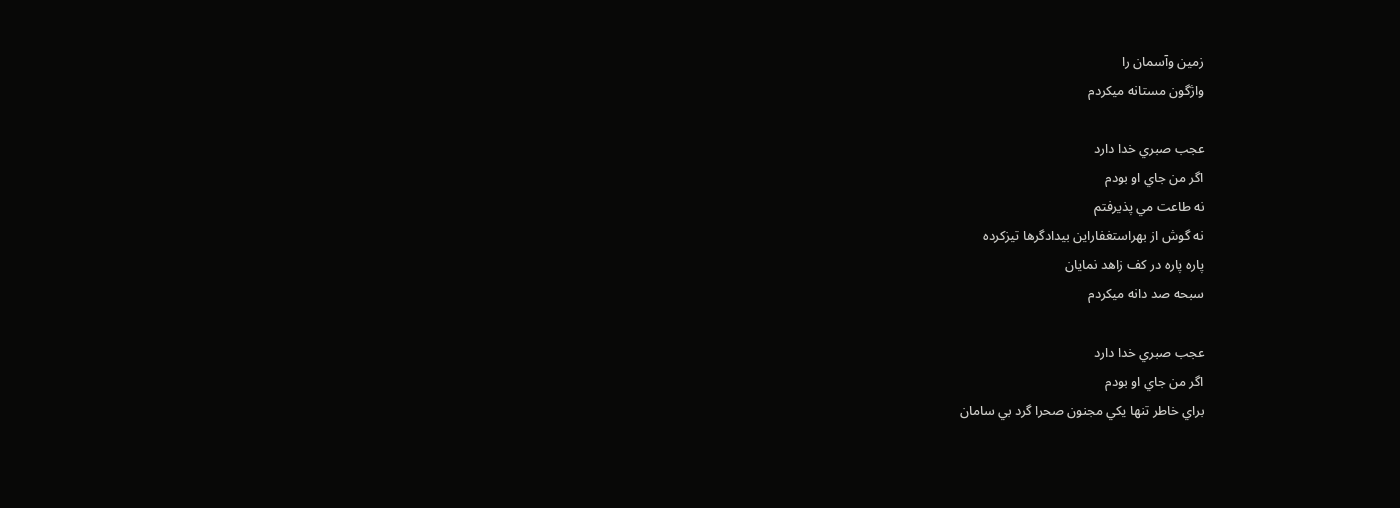زمين وآسمان را
واژگون مستانه ميكردم

عجب صبري خدا دارد
اگر من جاي او بودم
نه طاعت مي پذيرفتم
نه گوش از بهراستغفاراين بيدادگرها تيزكرده
پاره پاره در كف زاهد نمايان
سبحه صد دانه ميكردم

عجب صبري خدا دارد
اگر من جاي او بودم
براي خاطر تنها يكي مجنون صحرا گرد بي سامان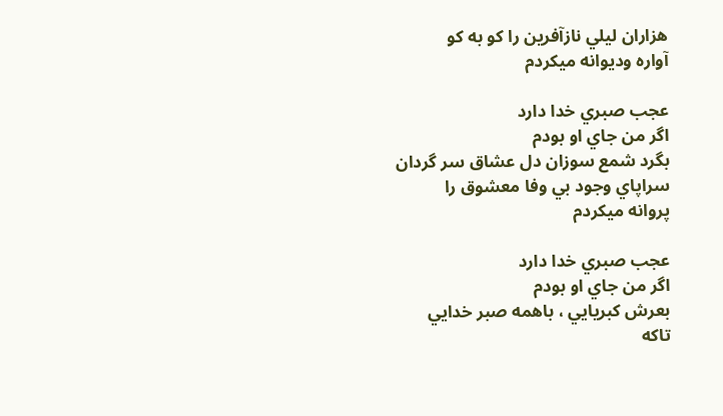هزاران ليلي نازآفرين را كو به كو
آواره وديوانه ميكردم

عجب صبري خدا دارد
اگر من جاي او بودم
بگرد شمع سوزان دل عشاق سر گردان
سراپاي وجود بي وفا معشوق را
پروانه ميكردم

عجب صبري خدا دارد
اگر من جاي او بودم
بعرش كبريايي ، باهمه صبر خدايي
تاكه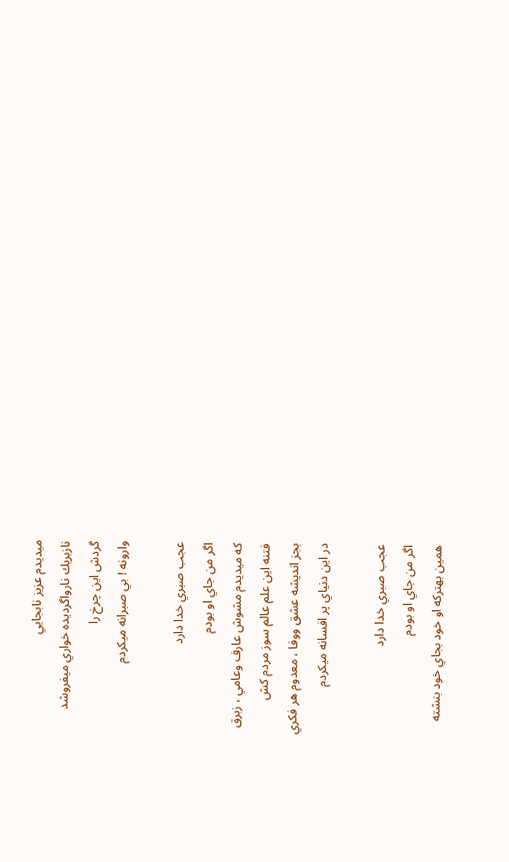ميديدم عزيز نابجايي
نازبريك نارواگرديده خواري ميفروشد
گردش اين چرخ را
وارونه ! بي صبرانه ميكردم

عجب صبري خدا دارد
اگر من جاي او بودم
كه ميديدم مشوش عارف وعامي ، زبرق
فتنه اين علم عالم سوز مردم كش
بجز انديشه عشق ووفا ، معدوم هر فكري
در اين دنياي پر افسانه ميكردم

عجب صبري خدا دارد
اگر من جاي او بودم
همين بهتركه او خود بجاي خود بنشته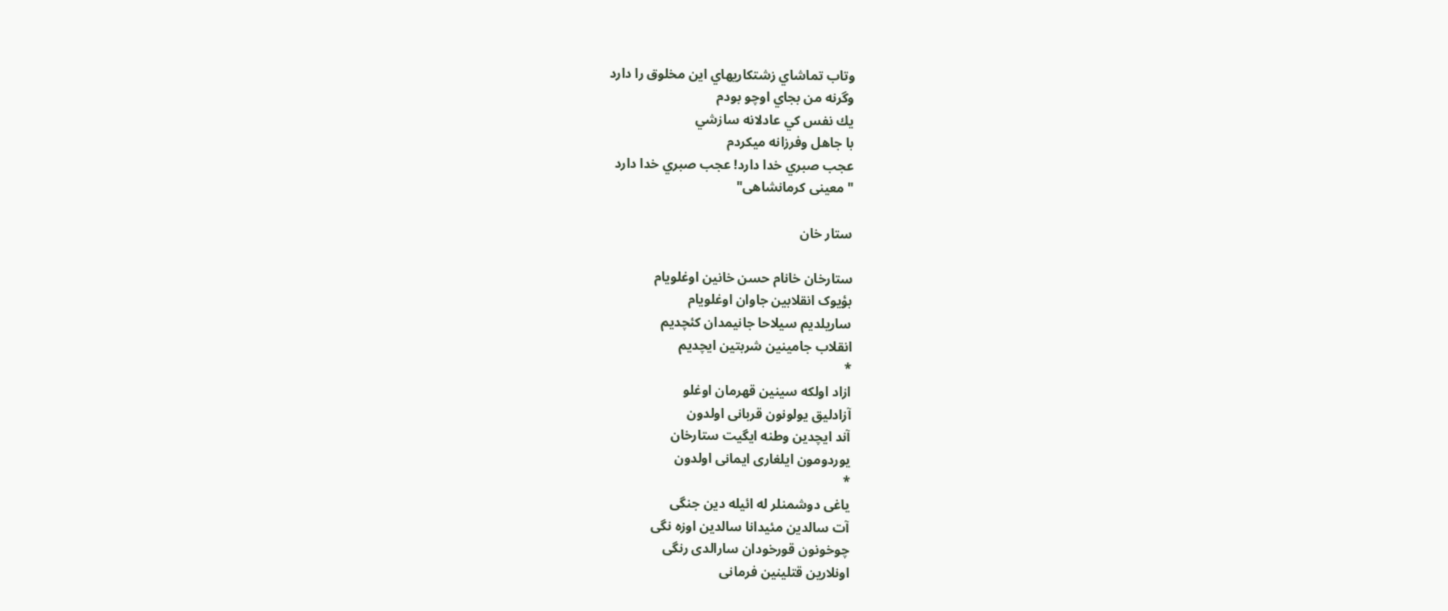وتاب تماشاي زشتكاريهاي اين مخلوق را دارد
وگرنه من بجاي اوچو بودم
يك نفس كي عادلانه سازشي
با جاهل وفرزانه ميكردم
عجب صبري خدا دارد! عجب صبري خدا دارد
"معینی کرمانشاهی"

ستار خان

ستارخان خانام حسن خانین اوغلویام
بؤیوک انقلابین جاوان اوغلویام
ساریلدیم سیلاحا جانیمدان کئچدیم
انقلاب جامینین شربتین ایچدیم
*
ازاد اولکه سینین قهرمان اوغلو
آزادلیق یولونون قربانی اولدون
آند ایچدین وطنه ایگیت ستارخان
یوردومون ایلغاری ایمانی اولدون
*
یاغی دوشمنلر له ائیله دین جنگی
آت سالدین مئیدانا سالدین اوزه نگی
چوخونون قورخودان سارالدی رنگی
اونلارین قتلینین فرمانی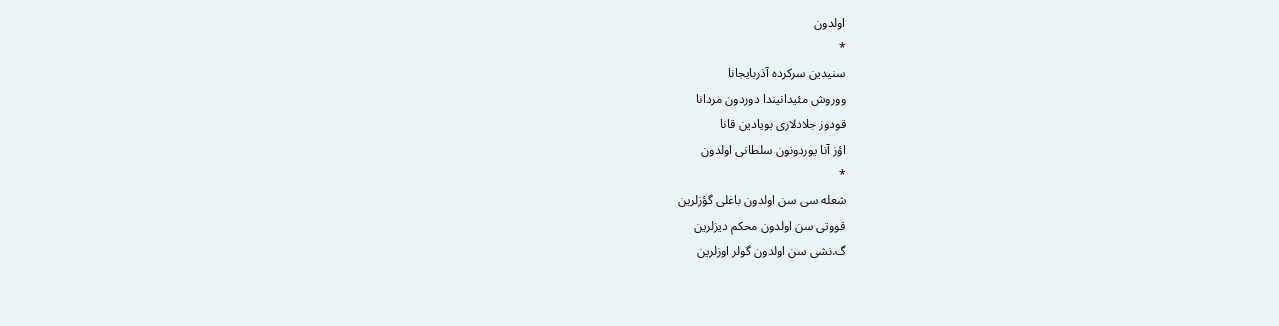اولدون
*
سنیدین سرکرده آذربایجانا
ووروش مئیدانیندا دوردون مردانا
قودوز جلادلاری بویادین قانا
اؤز آنا یوردونون سلطانی اولدون
*
شعله سی سن اولدون باغلی گؤزلرین
قووتی سن اولدون محکم دیزلرین
گ.نشی سن اولدون گولر اوزلرین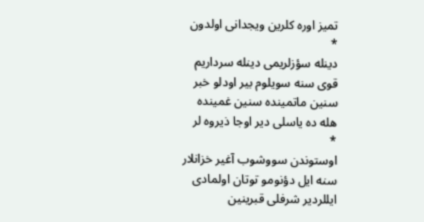تمیز اوره کلرین ویجدانی اولدون
*
دینله سؤزلریمی دینله سرداریم
قوی سنه سویلوم بیر اودلو خبر
سنین ماتمینده سنین غمینده
هله ده یاسلی دیر اوجا ذیروه لر
*
اوستوندن سووشوب آغیر خزانلار
سنه ایل دؤنومو توتان اولمادی
ایللردیر شرفلی قبرینین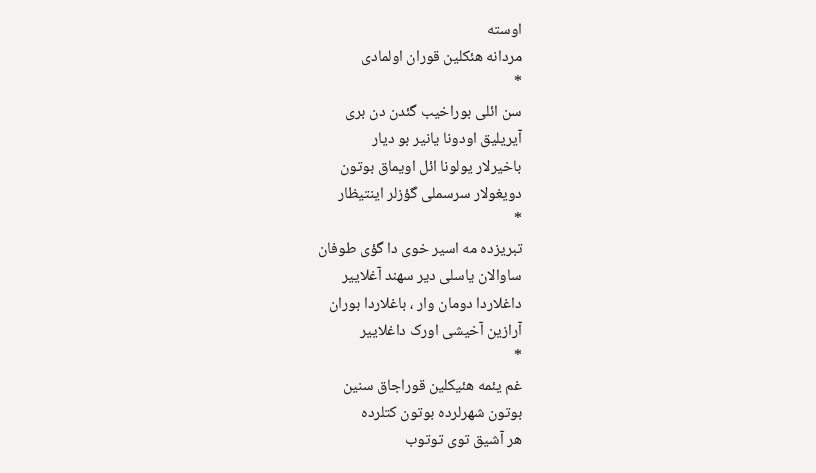اوسته
مردانه هئکلین قوران اولمادی
*
سن ائلی بوراخیب گئدن دن بری
آیریلیق اودونا یانیر بو دیار
باخیرلار یولونا ائل اویماق بوتون
دویغولار سرسملی گؤزلر اینتیظار
*
تبریزده مه اسیر خوی دا گؤی طوفان
ساوالان یاسلی دیر سهند آغلاییر
داغلاردا دومان وار ، باغلاردا بوران
آرازین آخیشی اورک داغلاییر
*
غم یئمه هئیکلین قوراجاق سنین
بوتون شهرلرده بوتون کتلرده
هر آشیق توی توتوب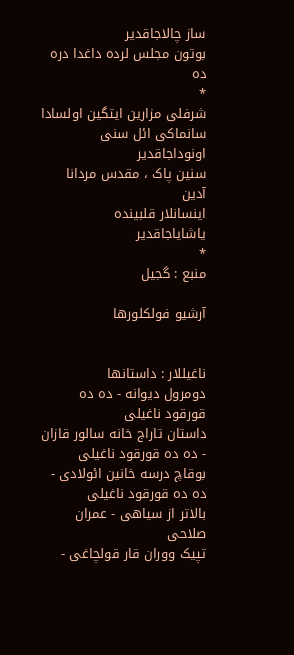ساز چالاجاقدیر
بوتون مجلس لرده داغدا دره ده
*
شرفلی مزارین ایتگین اولسادا
سانماکی ائل سنی اونوداجاقدیر
سنین پاک ، مقدس مردانا آدین
اینسانلار قلبینده یاشایاجاقدیر
*
منبع : گجیل

آرشیو فولکلورها


ناغیللار : داستانها
دومرول دیوانه - ده ده قورقود ناغیلی
داستان تاراج خانه سالور قازان - ده ده قورقود ناغیلی
بوقاچ درسه خانین ائولادی - ده ده قورقود ناغیلی
بالاتر از سیاهی - عمران صلاحی
تپیک ووران قار قولچاغی -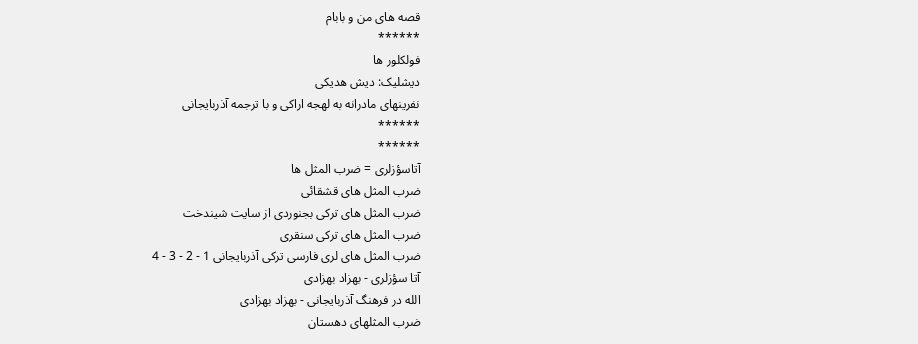قصه های من و بابام
******
فولکلور ها
دیشلیک: دیش هدیکی
نفرینهای مادرانه به لهجه اراکی و با ترجمه آذربایجانی
******
******
آتاسؤزلری = ضرب المثل ها
ضرب المثل های قشقائی
ضرب المثل های ترکی بجنوردی از سایت شیندخت
ضرب المثل های ترکی سنقری
ضرب المثل های لری فارسی ترکی آذربایجانی 1 - 2 - 3 - 4
آتا سؤزلری - بهزاد بهزادی
الله در فرهنگ آذربایجانی - بهزاد بهزادی
ضرب المثلهای دهستان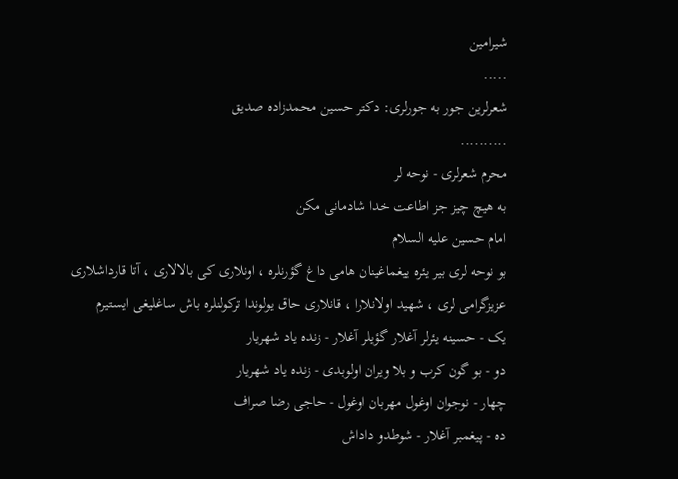شیرامین
.....
شعرلرین جور به جورلری: دکتر حسین محمدزاده صدیق
..........
محرم شعرلری - نوحه لر
به هیچ چیز جز اطاعت خدا شادمانی مکن
امام حسین علیه السلام
بو نوحه لری بیر یئره ییغماغینان هامی داغ گؤرنلره ، اونلاری کی بالالاری ، آتا قارداشلاری
عزیزگرامی لری ، شهید اولانلارا ، قانلاری حاق یولوندا ترکولنلره باش ساغلیغی ایستیرم
یک - حسینه یئرلر آغلار گؤیلر آغلار - زنده یاد شهریار
دو - بو گون کرب و بلا ویران اولوبدی - زنده یاد شهریار
چهار - نوجوان اوغول مهربان اوغول - حاجی رضا صراف
ده - پیغمبر آغلار - شوطدو داداش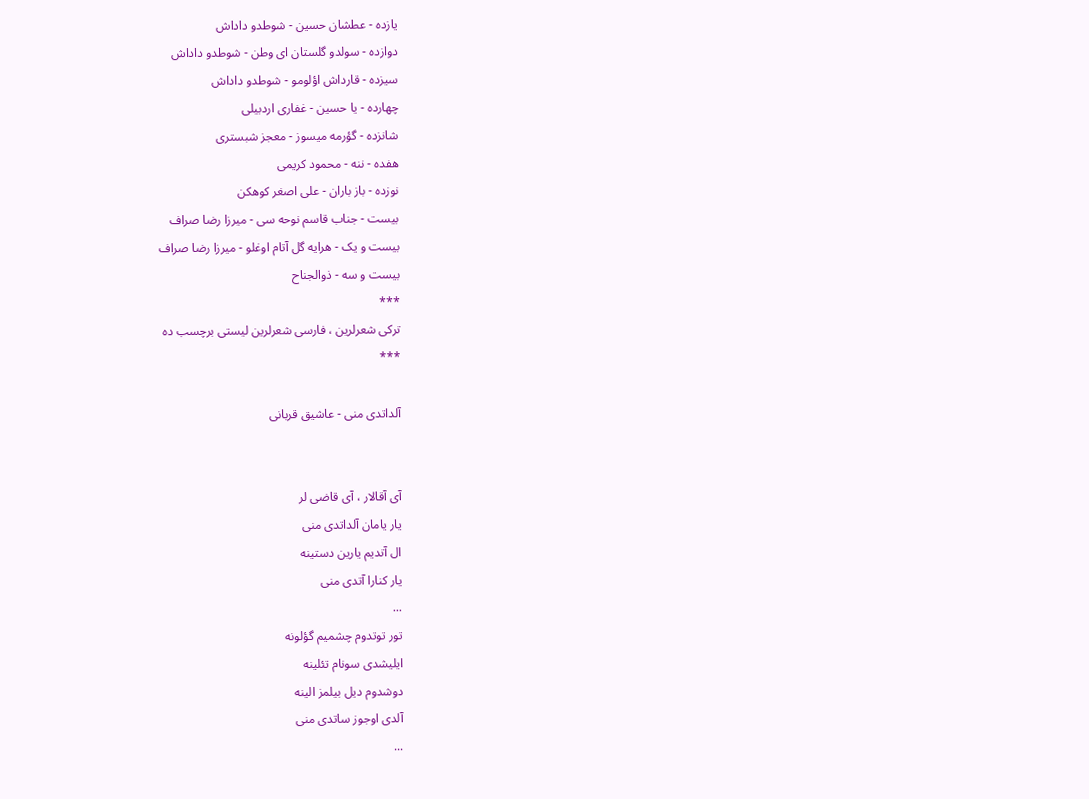یازده - عطشان حسین - شوطدو داداش
دوازده - سولدو گلستان ای وطن - شوطدو داداش
سیزده - قارداش اؤلومو - شوطدو داداش
چهارده - یا حسین - غفاری اردبیلی
شانزده - گؤرمه میسوز - معجز شبستری
هفده - ننه - محمود کریمی
نوزده - باز باران - علی اصغر کوهکن
بیست - جناب قاسم نوحه سی - میرزا رضا صراف
بیست و یک - هرایه گل آتام اوغلو - میرزا رضا صراف
بیست و سه - ذوالجناح
***
ترکی شعرلرین ، فارسی شعرلرین لیستی برچسب ده
***

آلداتدی منی - عاشیق قربانی


آی آقالار ، آی قاضی لر
یار یامان آلداتدی منی
ال آتدیم یارین دستینه
یار کنارا آتدی منی
...
تور توتدوم چشمیم گؤلونه
ایلیشدی سونام تئلینه
دوشدوم دیل بیلمز الینه
آلدی اوجوز ساتدی منی
...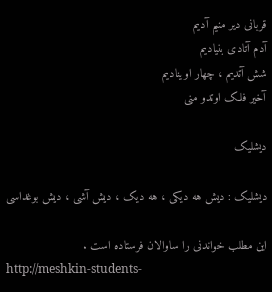قربانی دیر منیم آدیم
آدم آتادی بنیادیم
شش آتدیم ، چهار اوینادیم
آخیر فلک اوتدو منی

دیشلیک

دیشلیک : دیش هه دیکی ، هه دیک ، دیش آشی ، دیش بوغداسی

این مطلب خواندنی را ساوالان فرستاده است .
http://meshkin-students-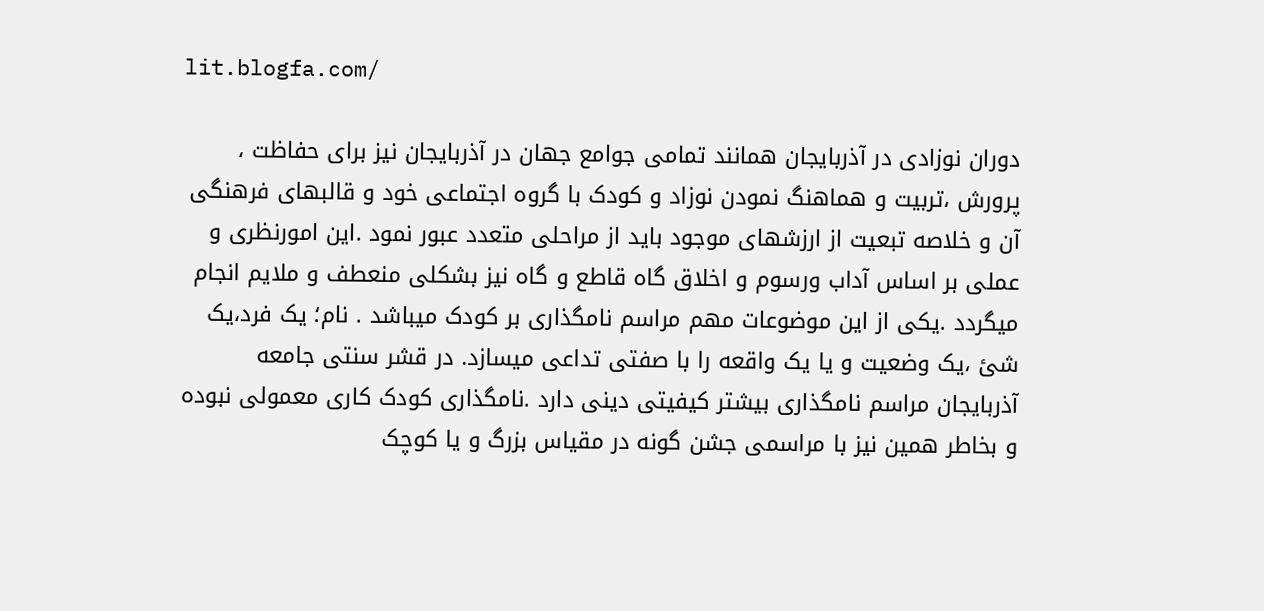lit.blogfa.com/

دوران نوزادی در آذربایجان همانند تمامی جوامع جهان در آذربایجان نیز برای حفاظت ، پرورش ،تربیت و هماهنگ نمودن نوزاد و کودک با گروه اجتماعی خود و قالبهای فرهنگی آن و خلاصه تبعیت از ارزشهای موجود باید از مراحلی متعدد عبور نمود .این امورنظری و عملی بر اساس آداب ورسوم و اخلاق گاه قاطع و گاه نیز بشکلی منعطف و ملایم انجام میگردد .یکی از این موضوعات مهم مراسم نامگذاری بر کودک میباشد . نام؛ یک فرد،یک شئ ،یک وضعیت و یا یک واقعه را با صفتی تداعی میسازد. در قشر سنتی جامعه آذربایجان مراسم نامگذاری بیشتر کیفیتی دینی دارد .نامگذاری کودک کاری معمولی نبوده و بخاطر همین نیز با مراسمی جشن گونه در مقیاس بزرگ و یا کوچک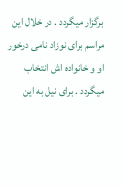برگزار میگردد . در خلال این مراسم برای نوزاد نامی درخور او و خانواده اش انتخاب میگردد . برای نیل به این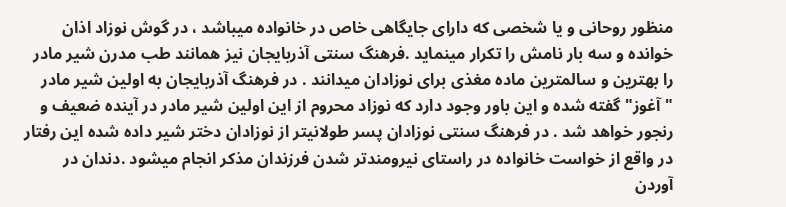منظور روحانی و یا شخصی که دارای جایگاهی خاص در خانواده میباشد ، در گوش نوزاد اذان خوانده و سه بار نامش را تکرار مینماید .فرهنگ سنتی آذربایجان نیز همانند طب مدرن شیر مادر را بهترین و سالمترین ماده مغذی برای نوزادان میدانند . در فرهنگ آذربایجان به اولین شیر مادر "آغوز" گفته شده و این باور وجود دارد که نوزاد محروم از این اولین شیر مادر در آینده ضعیف و رنجور خواهد شد . در فرهنگ سنتی نوزادان پسر طولانیتر از نوزادان دختر شیر داده شده این رفتار در واقع از خواست خانواده در راستای نیرومندتر شدن فرزندان مذکر انجام میشود .دندان در آوردن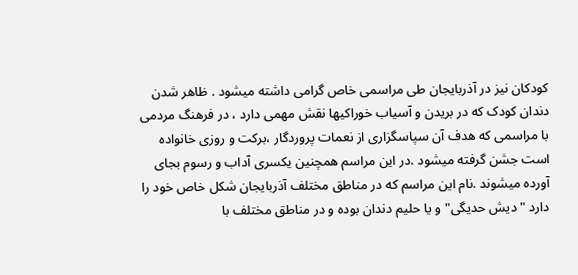کودکان نیز در آذربایجان طی مراسمی خاص گرامی داشته میشود . ظاهر شدن دندان کودک که در بریدن و آسیاب خوراکیها نقش مهمی دارد ، در فرهنگ مردمی با مراسمی که هدف آن سپاسگزاری از نعمات پروردگار ،برکت و روزی خانواده است جشن گرفته میشود .در این مراسم همچنین یکسری آداب و رسوم بجای آورده میشوند .نام این مراسم که در مناطق مختلف آذربایجان شکل خاص خود را دارد "دیش حدیگی" و یا حلیم دندان بوده و در مناطق مختلف با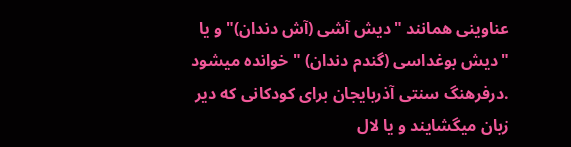عناوینی همانند "دیش آشی (آش دندان)" و یا "دیش بوغداسی (گندم دندان) " خوانده میشود .درفرهنگ سنتی آذربایجان برای کودکانی که دیر زبان میگشایند و یا لال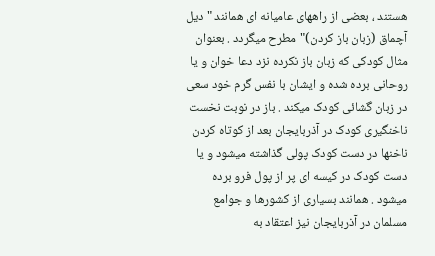هستند ، بعضی از راههای عامیانه ای همانند "دیل آچماق (زبان باز کردن)"مطرح میگردد . بعنوان مثال کودکی که زبان باز نکرده نزد دعا خوان و یا روحانی برده شده و ایشان با نفس گرم خود سعی در زبان گشائی کودک میکند . باز در نوبت نخست ناخنگیری کودک در آذربایجان بعد از کوتاه کردن ناخنها در دست کودک پولی گذاشته میشود و یا دست کودک در کیسه ای پر از پول فرو برده میشود . همانند بسیاری از کشورها و جوامع مسلمان در آذربایجان نیز اعتقاد به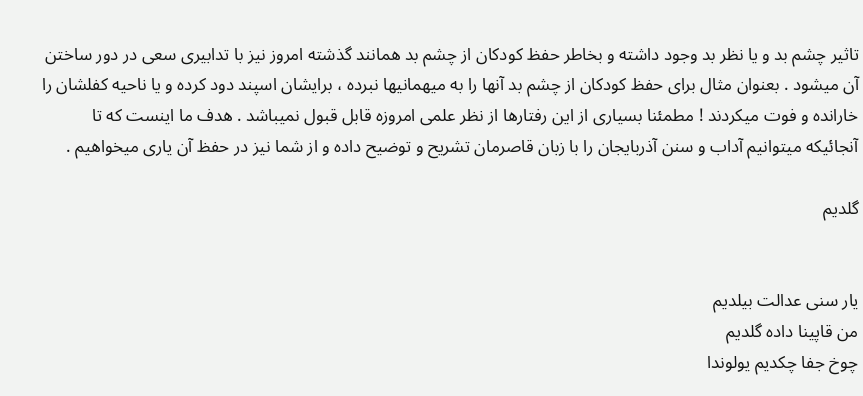تاثیر چشم بد و یا نظر بد وجود داشته و بخاطر حفظ کودکان از چشم بد همانند گذشته امروز نیز با تدابیری سعی در دور ساختن آن میشود . بعنوان مثال برای حفظ کودکان از چشم بد آنها را به میهمانیها نبرده ، برایشان اسپند دود کرده و یا ناحیه کفلشان را خارانده و فوت میکردند ! مطمئنا بسیاری از این رفتارها از نظر علمی امروزه قابل قبول نمیباشد . هدف ما اینست که تا آنجائیکه میتوانیم آداب و سنن آذربایجان را با زبان قاصرمان تشریح و توضیح داده و از شما نیز در حفظ آن یاری میخواهیم .

گلدیم


یار سنی عدالت بیلدیم
من قاپینا داده گلدیم
چوخ جفا چکدیم یولوندا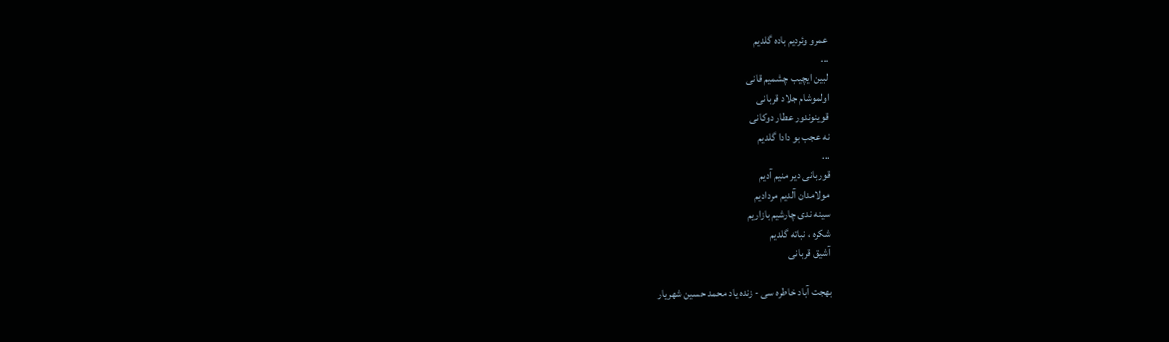عمرو وئردیم باده گلدیم
...
لبین ایچیب چشمیم قانی
اولموشام جلاد قربانی
قوینوندور عطار دوکانی
نه عجب بو دادا گلدیم
...
قوربانی دیر منیم آدیم
مولامدان آلدیم مردادیم
سینه ندی چارشیم بازاریم
شکره ، نباته گلدیم
آشیق قربانی

بهجت آباد خاطره سی - زنده یاد محمد حسین شهریار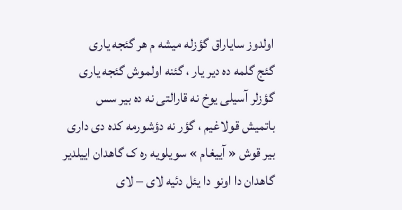اولدوز سایاراق گؤزله میشه م هر گئجه یاری
گئج گلمه ده دیر یار ، گئنه اولموش گئجه یاری
گؤزلر آسیلی یوخ نه قارالتی نه ده بیر سس
باتمیش قولاغیم ، گؤر نه دؤشورمه کده دی داری
بیر قوش « آییغام » سویلویه ره ک گاهدان اییلدیر
گاهدان دا اونو دا یئل دئیه لای – لای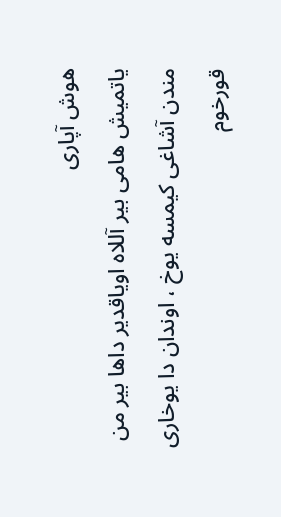هوش آپاری
یاتمیش هامی بیر آللاه اویاقدیر داها بیر من
مندن آشاغی کیمسه یوخ ، اوندان دا یوخاری
قورخوم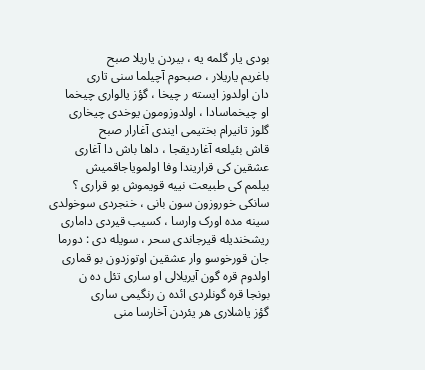بودی یار گلمه یه ، بیردن یاریلا صبح
باغریم یاریلار ، صبحوم آچیلما سنی تاری
دان اولدوز ایسته ر چیخا ، گؤز یالواری چیخما
او چیخماسادا ، اولدوزومون یوخدی چیخاری
گلوز تانیرام بختیمی ایندی آغارار صبح
قاش بئیلعه آغاردیقجا ، داها باش دا آغاری
عشقین کی قراریندا وفا اولمویاجاقمیش
بیلمم کی طبیعت نییه قویموش بو قراری ؟
سانکی خوروزون سون بانی ، خنجردی سوخولدی
سینه مده اورک وارسا ، کسیب قیردی داماری
ریشخندیله قیرجاندی سحر ، سویله دی : دورما
جان قورخوسو وار عشقین اوتوزدون بو قماری
اولدوم قره گون آیریلالی او ساری تئل ده ن
بونجا قره گونلردی ائده ن رنگیمی ساری
گؤز یاشلاری هر یئردن آخارسا منی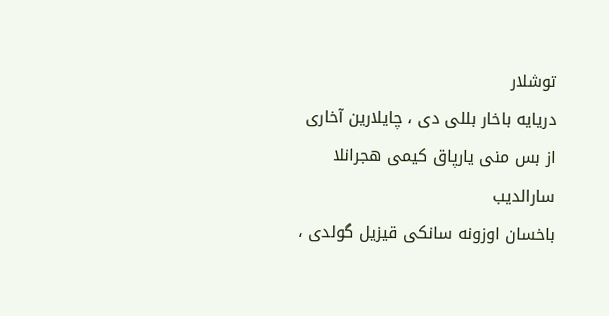توشلار
دریایه باخار بللی دی ، چایلارین آخاری
از بس منی یارپاق کیمی هجرانلا سارالدیب
باخسان اوزونه سانکی قیزیل گولدی ،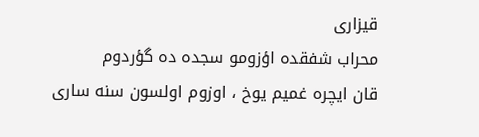قیزاری
محراب شفقده اؤزومو سجده ده گؤردوم
قان ایچره غمیم یوخ ، اوزوم اولسون سنه ساری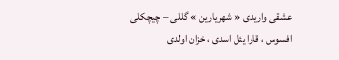عشقی واریدی « شهریارین » گللی – چیچکلی
افسوس ، قارا یئل اسدی ، خزان اولدی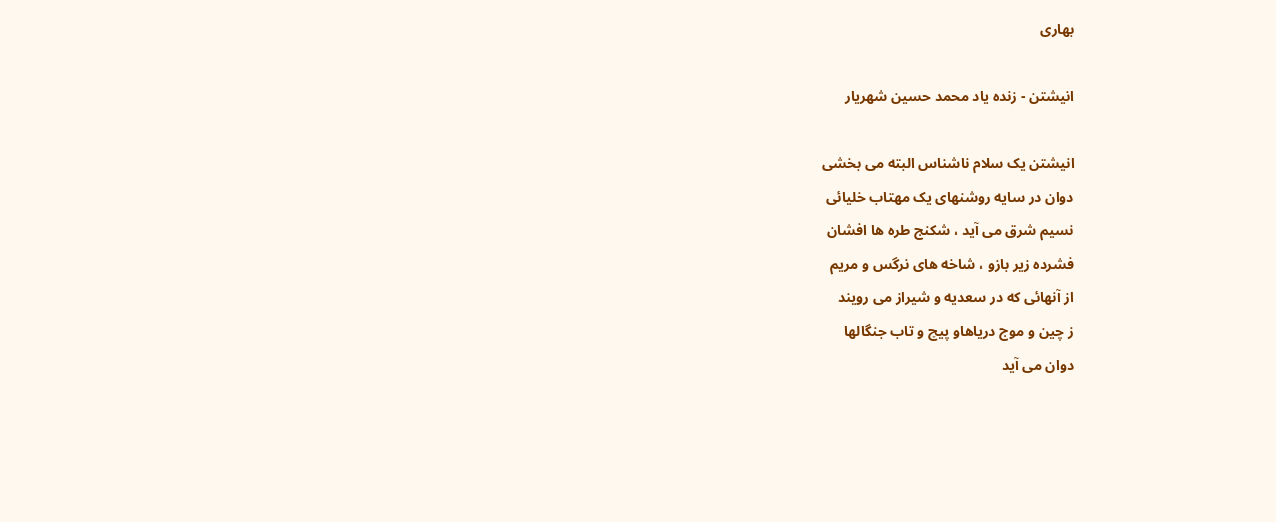بهاری

انیشتن - زنده یاد محمد حسین شهریار

انیشتن یک سلام ناشناس البته می بخشی
دوان در سایه روشنهای یک مهتاب خلیائی
نسیم شرق می آید ، شکنج طره ها افشان
فشرده زیر بازو ، شاخه های نرگس و مریم
از آنهائی که در سعدیه و شیراز می رویند
ز چین و موج دریاهاو پیچ و تاب جنگالها
دوان می آید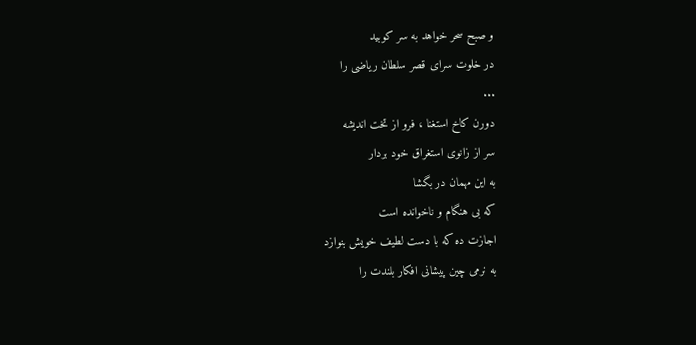و صبح سحر خواهد به سر کوبید
در خلوت سرای قصر سلطان ریاضی را
...
دورن کاخ استغنا ، فرو از تخت اندیشه
سر از زانوی استغراق خود بردار
به این مهمان در بگشا
که بی هنگام و ناخوانده است
اجازت ده که با دست لطیف خویش بنوازد
به نرمی چین پیشانی افکار بلندت را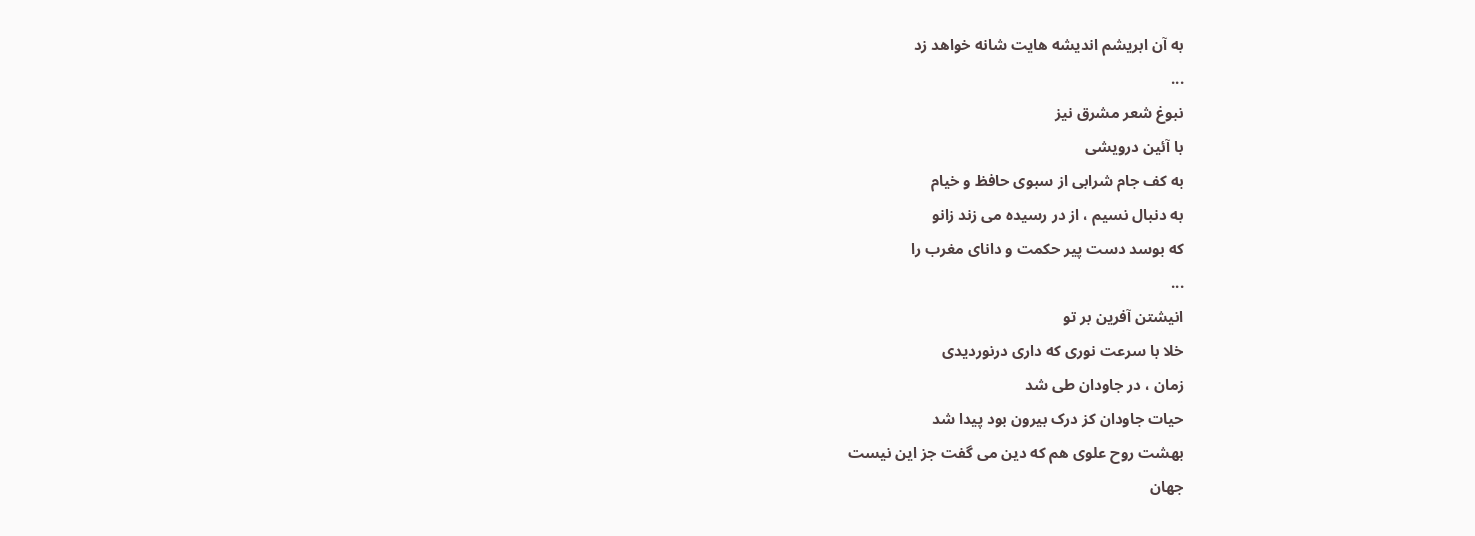به آن ابریشم اندیشه هایت شانه خواهد زد
...
نبوغ شعر مشرق نیز
با آئین درویشی
به کف جام شرابی از سبوی حافظ و خیام
به دنبال نسیم ، از در رسیده می زند زانو
که بوسد دست پیر حکمت و دانای مغرب را
...
انیشتن آفرین بر تو
خلا با سرعت نوری که داری درنوردیدی
زمان ، در جاودان طی شد
حیات جاودان کز درک بیرون بود پیدا شد
بهشت روح علوی هم که دین می گفت جز این نیست
جهان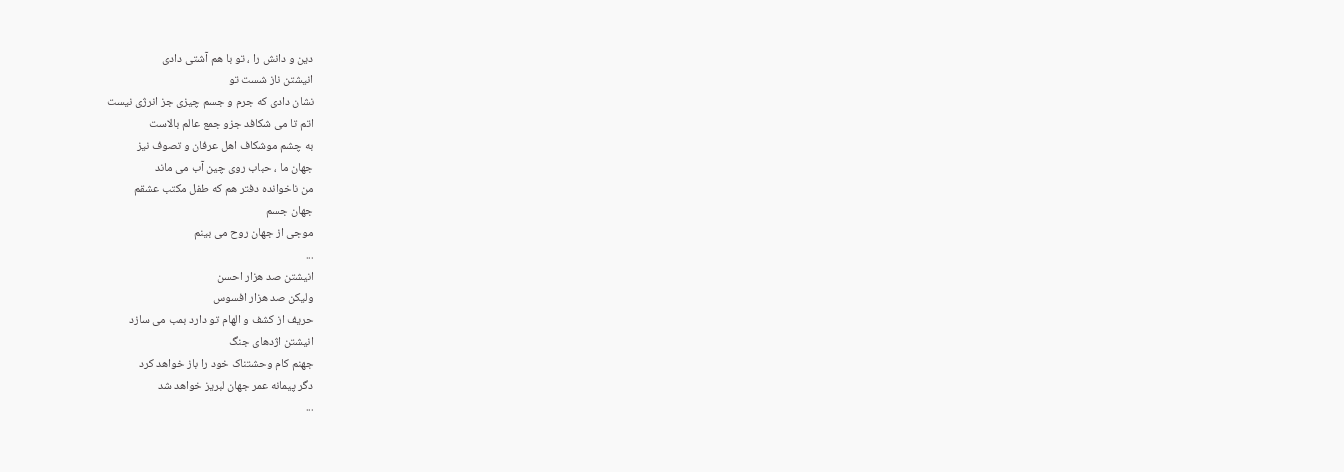دین و دانش را ، تو با هم آشتی دادی
انیشتن ناز شست تو
نشان دادی که جرم و جسم چیزی جز انرژی نیست
اتم تا می شکافد جزو جمع عالم بالاست
به چشم موشکاف اهل عرفان و تصوف نیز
جهان ما ، حباب روی چین آب می ماند
من ناخوانده دفتر هم که طفل مکتب عشقم
جهان جسم
موجی از جهان روح می بینم
...
انیشتن صد هزار احسن
ولیکن صد هزار افسوس
حریف از کشف و الهام تو دارد بمب می سازد
انیشتن اژدهای جنگ
جهنم کام وحشتناک خود را باز خواهد کرد
دگر پیمانه عمر جهان لبریز خواهد شد
...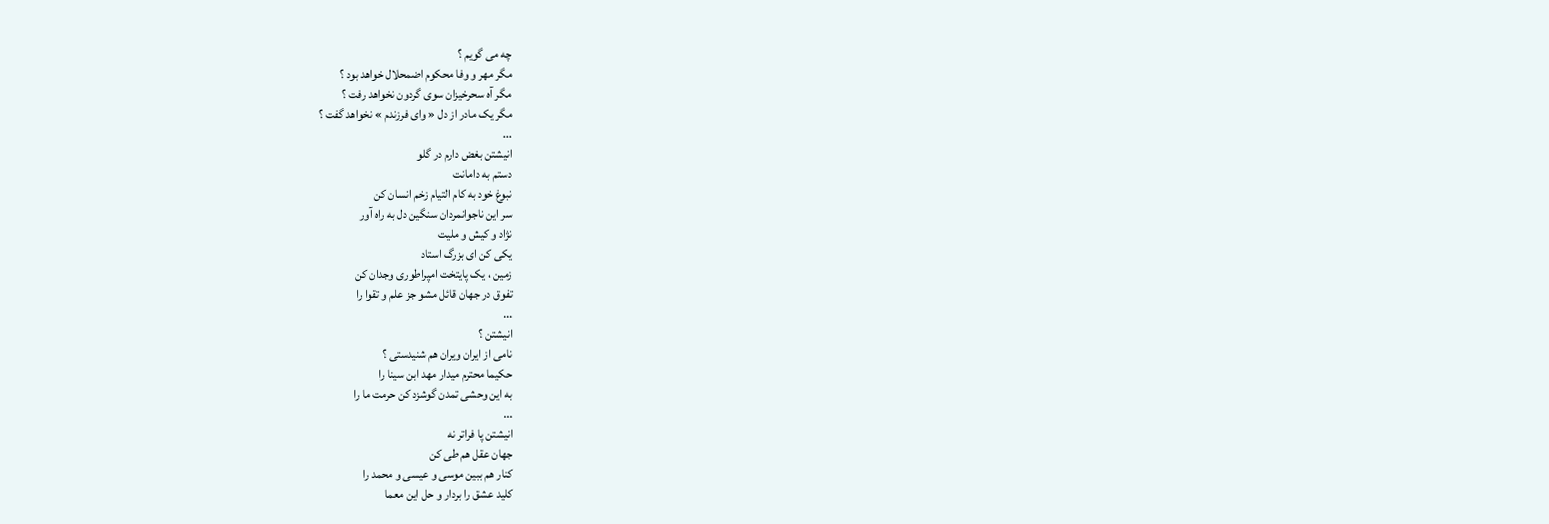چه می گویم ؟
مگر مهر و وفا محکوم اضمحلال خواهد بود ؟
مگر آه سحرخیزان سوی گردون نخواهد رفت ؟
مگر یک مادر از دل « وای فرزندم » نخواهد گفت ؟
...
انیشتن بغض دارم در گلو
دستم به دامانت
نبوغ خود به کام التیام زخم انسان کن
سر این ناجوانمردان سنگین دل به راه آور
نژاد و کیش و ملیت
یکی کن ای بزرگ استاد
زمین ، یک پایتخت امپراطوری وجدان کن
تفوق در جهان قائل مشو جز علم و تقوا را
...
انیشتن ؟
نامی از ایران ویران هم شنیدستی ؟
حکیما محترم میدار مهد ابن سینا را
به این وحشی تمدن گوشزد کن حرمت ما را
...
انیشتن پا فراتر نه
جهان عقل هم طی کن
کنار هم ببین موسی و عیسی و محمد را
کلید عشق را بردار و حل این معما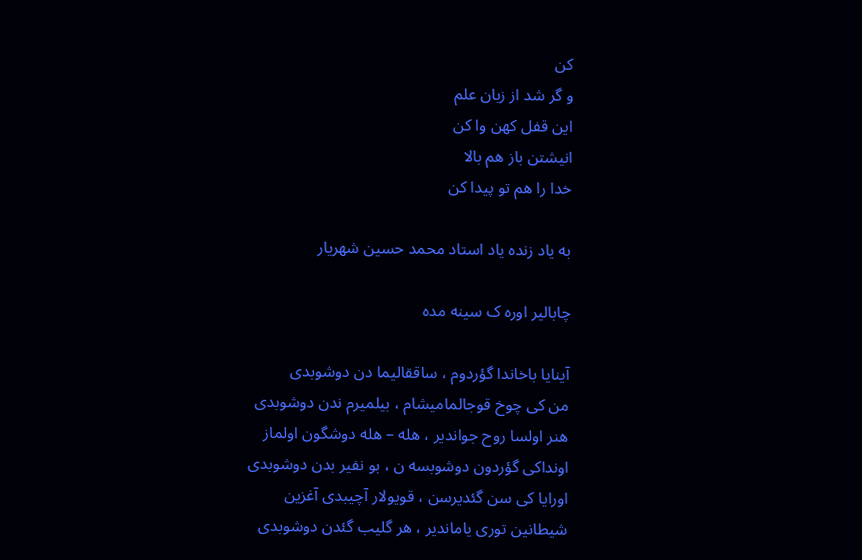کن
و گر شد از زبان علم
این قفل کهن وا کن
انیشتن باز هم بالا
خدا را هم تو پیدا کن

به یاد زنده یاد استاد محمد حسین شهریار

چابالیر اوره ک سینه مده

آینایا باخاندا گؤردوم ، ساققالیما دن دوشوبدی
من کی چوخ قوجالمامیشام ، بیلمیرم ندن دوشوبدی
هنر اولسا روح جواندیر ، هله – هله دوشگون اولماز
اونداکی گؤردون دوشوبسه ن ، بو نفیر بدن دوشوبدی
اورایا کی سن گئدیرسن ، قویولار آچیبدی آغزین
شیطانین توری یاماندیر ، هر گلیب گئدن دوشوبدی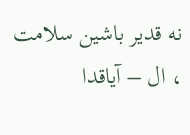نه قدیر باشین سلامت ، ال – آیاقدا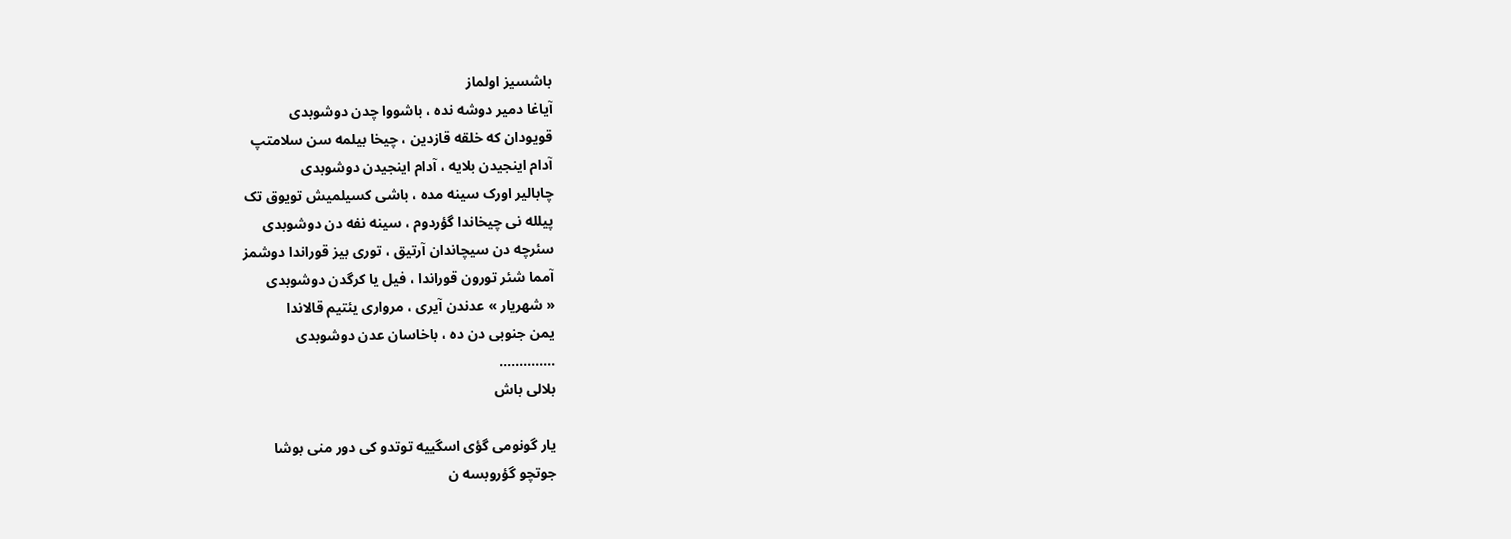باشسیز اولماز
آیاغا دمیر دوشه نده ، باشووا چدن دوشوبدی
قویودان که خلقه قازدین ، چیخا بیلمه سن سلامتپ
آدام اینجیدن بلایه ، آدام اینجیدن دوشوبدی
چابالیر اورک سینه مده ، باشی کسیلمیش تویوق تک
پیلله نی چیخاندا گؤردوم ، سینه نفه دن دوشوبدی
سئرچه دن سیچاندان آرتیق ، توری بیز قوراندا دوشمز
آمما شئر تورون قوراندا ، فیل یا کرگدن دوشوبدی
« شهریار » عدندن آیری ، مرواری یئتیم قالاندا
یمن جنوبی دن ده ، باخاسان عدن دوشوبدی
..........….
بلالی باش

یار گونومی گؤی اسگییه توتدو کی دور منی بوشا
جوتچو گؤروبسه ن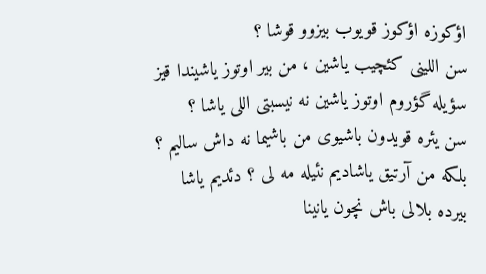اؤکوزه اؤکوز قویوب بیزوو قوشا ؟
سن اللینی کئچیب یاشین ، من بیر اوتوز یاشیندا قیز
سؤیله گؤروم اوتوز یاشین نه نیسبتی اللی یاشا ؟
سن یئره قویدون باشیوی من باشیما نه داش سالیم ؟
بلکه من آرتیق یاشادیم نئیله مه لی ؟ دئدیم یاشا
بیرده بلالی باش نچون یانینا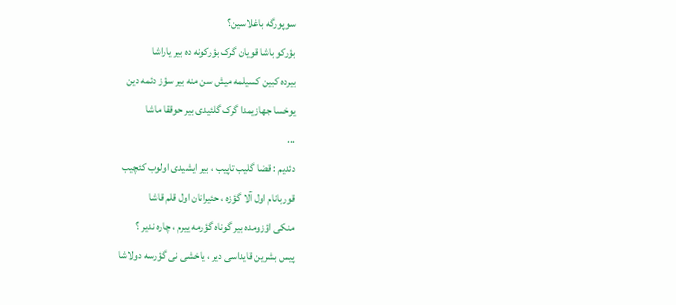سوپورگه باغلاسین؟
بؤرکو باشا قویان گرک بؤرکونه ده بیر یاراشا
بیرده کبین کسیلمه میش سن منه بیر سؤز دئمه دین
یوخسا جهازیمدا گرک گلئیدی بیر حوققا ماشا
...
دئدیم : قضا گلیب تاپیب ، بیر ایشیدی اولوب کئچیب
قوربانام اول آلا گؤزه ، حئیرانان اول قلم قاشا
منکی اؤزومده بیر گوناه گؤرمه ییرم ، چاره ندیر ؟
پیس بشرین قایداسی دیر ، یاخشی نی گؤرسه دولاشا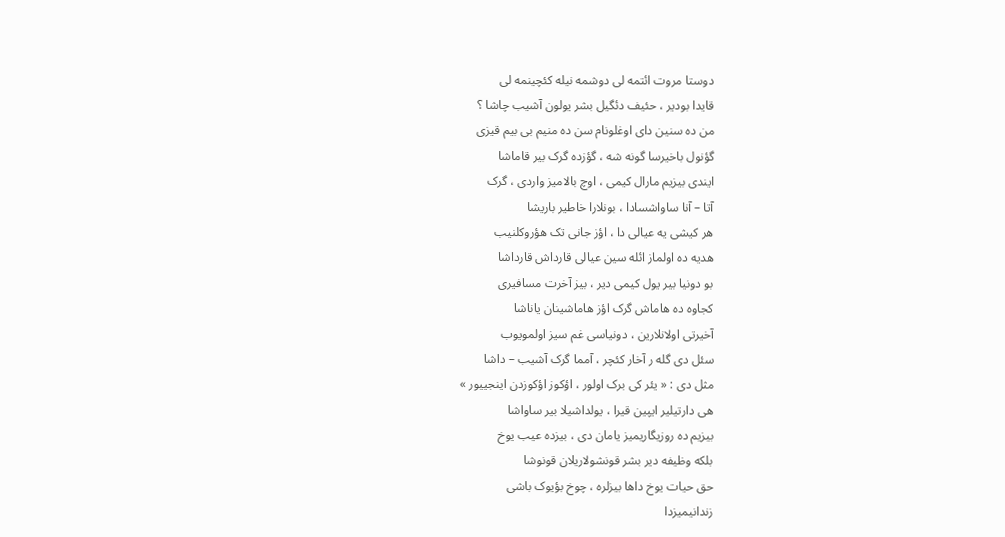دوستا مروت ائتمه لی دوشمه نیله کئچینمه لی
قایدا بودیر ، حئیف دئگیل بشر یولون آشیب چاشا ؟
من ده سنین دای اوغلونام سن ده منیم بی بیم قیزی
گؤنول باخیرسا گونه شه ، گؤزده گرک بیر قاماشا
ایندی بیزیم مارال کیمی ، اوچ بالامیز واردی ، گرک
آتا – آنا ساواشسادا ، بونلارا خاطیر باریشا
هر کیشی یه عیالی دا ، اؤز جانی تک هؤروکلنیب
هدیه ده اولماز ائله سین عیالی قارداش قارداشا
بو دونیا بیر یول کیمی دیر ، بیز آخرت مسافیری
کجاوه ده هاماش گرک اؤز هاماشینان یاناشا
آخیرتی اولانلارین ، دونیاسی غم سیز اولمویوب
سئل دی گله ر آخار کئچر ، آمما گرک آشیب – داشا
مثل دی : « یئر کی برک اولور ، اؤکوز اؤکوزدن اینجییور »
هی دارتیلیر ایپین قیرا ، یولداشیلا بیر ساواشا
بیزیم ده روزیگاریمیز یامان دی ، بیزده عیب یوخ
بلکه وظیفه دیر بشر قونشولاریلان قونوشا
حق حیات یوخ داها بیزلره ، چوخ بؤیوک باشی
زندانیمیزدا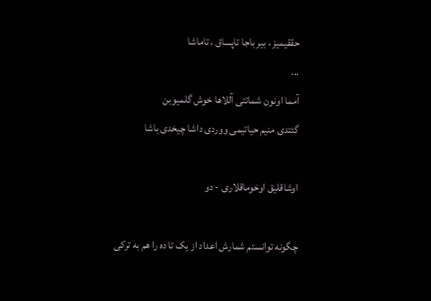حققیمیز ، بیر باجا تاپساق ، تاماشا
...
آمما اونون شماتتی آللاها خوش گلمیوبن
گئتدی منیم حیاتیمی ووردی داشا چیخدی باشا

اوشاقلیق اوخوماقلاری - دو

چگونه توانستم شمارش اعداد از یک تا ده را هم به ترکی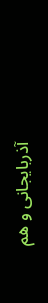آذربایجانی و هم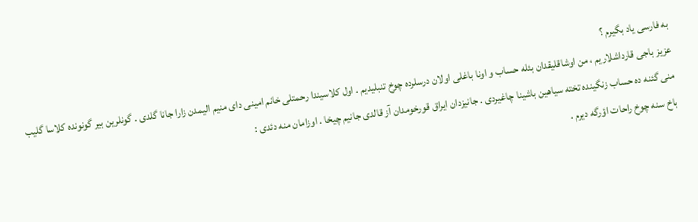به فارسی یاد بگیرم ؟
عزیز باجی قارداشلاریم ، من اوشاقلیقدان بئله حساب و اونا باغلی اولان درسلرده چوخ تنبلیدیم . اول کلاسیندا رحمتلی خانم امینی دای منیم الیمدن زارا جانا گلدی . گونلرین بیر گونونده کلاسا گلیب منی گئنه ده حساب زنگینده تخته سیاهین باشینا چاغیردی . جانیزدان ایراق قورخومدان آز قالدی جانیم چیخا . اوزامان منه دئدی :
باخ سنه چوخ راحات اؤرگه دیرم .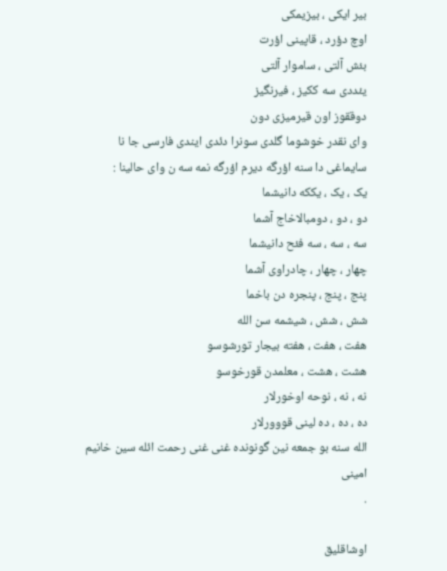بیر ایکی ، بیزیمکی
اوچ دؤرد ، قاپینی اؤرت
بئش آلتی ، ساموار آلتی
یئددی سه ککیز ، فیرنگیز
دوققوز اون قیرمیزی دون
وای نقدر خوشوما گلدی سونرا دئدی ایندی فارسی جا نا سایماغی دا سنه اؤرگه دیرم اؤرگه نمه سه ن وای حالینا :
یک ، یک ، یککه دانیشما
دو ، دو ، دومبالاخاج آشما
سه ، سه ، سه فئح دانیشما
چهار ، چهار ، چادراوی آشما
پنج ، پنج ، پنجره دن باخما
شش ، شش ، شیشمه سن الله
هفت ، هفت ، هفته بیجار تورشوسو
هشت ، هشت ، معلمدن قورخوسو
نه ، نه ، نوحه اوخورلار
ده ، ده ، ده لینی قووورلار
الله سنه بو جمعه نین گونونده غنی غنی رحمت ائله سین خانیم امینی
.

اوشاقلیق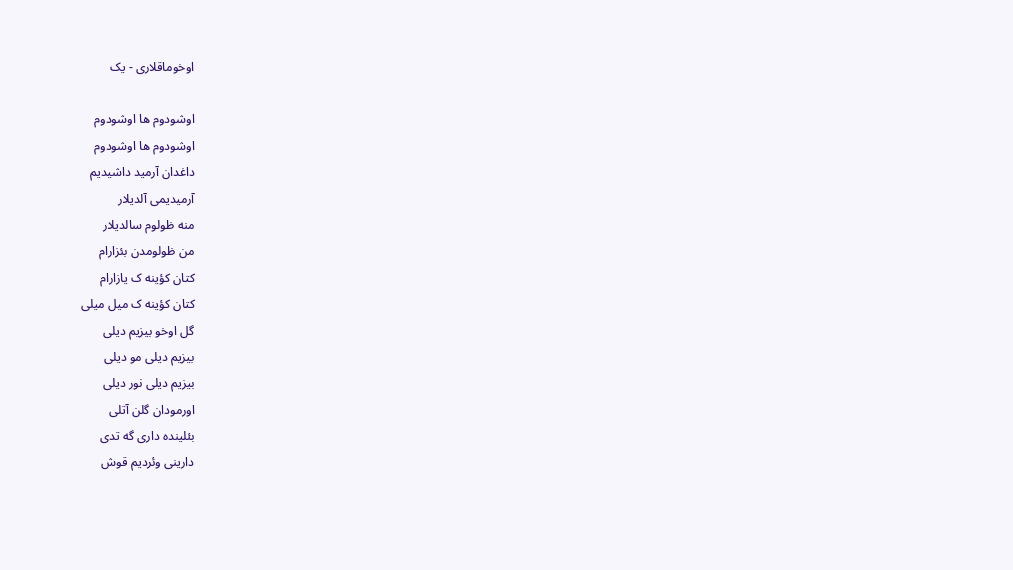اوخوماقلاری - یک

اوشودوم ها اوشودوم
اوشودوم ها اوشودوم
داغدان آرمید داشیدیم
آرمیدیمی آلدیلار
منه ظولوم سالدیلار
من ظولومدن بئزارام
کتان کؤینه ک یازارام
کتان کؤینه ک میل میلی
گل اوخو بیزیم دیلی
بیزیم دیلی مو دیلی
بیزیم دیلی نور دیلی
اورمودان گلن آتلی
بئلینده داری گه تدی
دارینی وئردیم قوش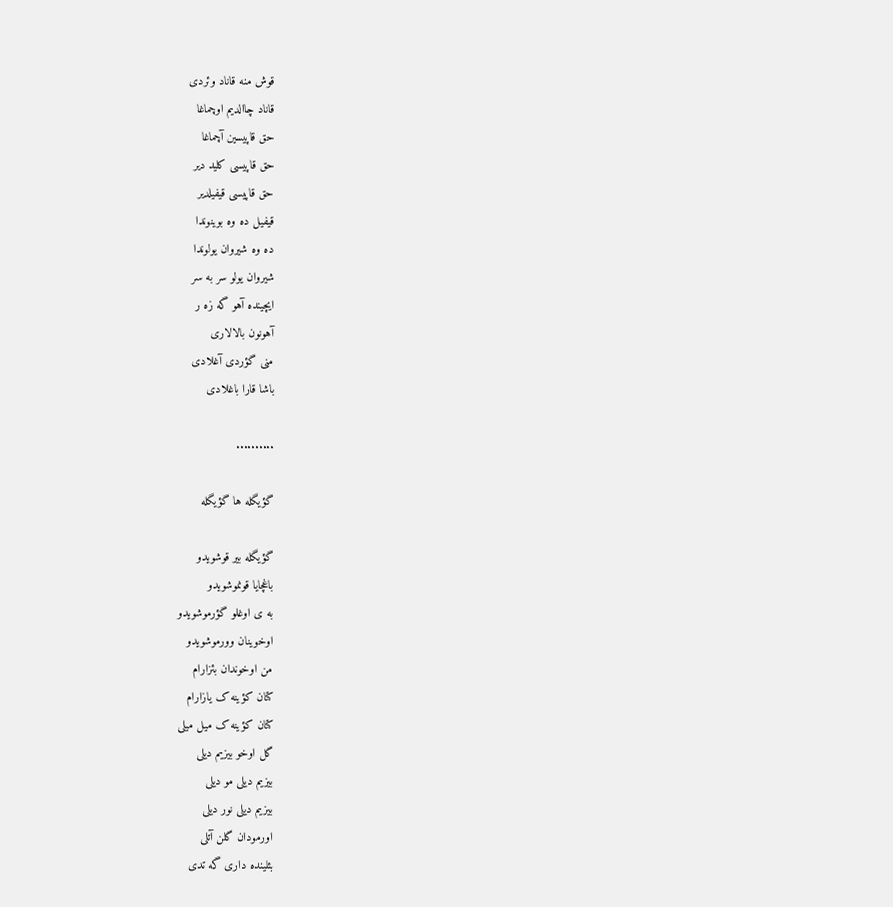قوش منه قاناد وئردی
قاناد چاالدیم اوچماغا
حق قاپیسین آچماغا
حق قاپیسی کلید دیر
حق قاپیسی قیفیلدیر
قیفیل ده وه بوینوندا
ده وه شیروان یولوندا
شیروان یولو سر به سر
ایچینده آهو گه زه ر
آهونون بالالاری
منی گؤردی آغلادی
باشا قارا باغلادی

..........

گؤیگله ها گؤیگله

گؤیگله بیر قوشویدو
باغچایا قونموشویدو
به ی اوغلو گؤرموشویدو
اوخوینان وورموشویدو
من اوخوندان بئزارام
کتان کؤینه ک یازارام
کتان کؤینه ک میل میلی
گل اوخو بیزیم دیلی
بیزیم دیلی مو دیلی
بیزیم دیلی نور دیلی
اورمودان گلن آتلی
بئلینده داری گه تدی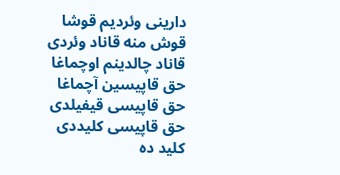دارینی وئردیم قوشا
قوش منه قاناد وئردی
قاناد چالدینم اوچماغا
حق قاپیسین آچماغا
حق قاپیسی قیفیلدی
حق قاپیسی کلیددی
کلید ده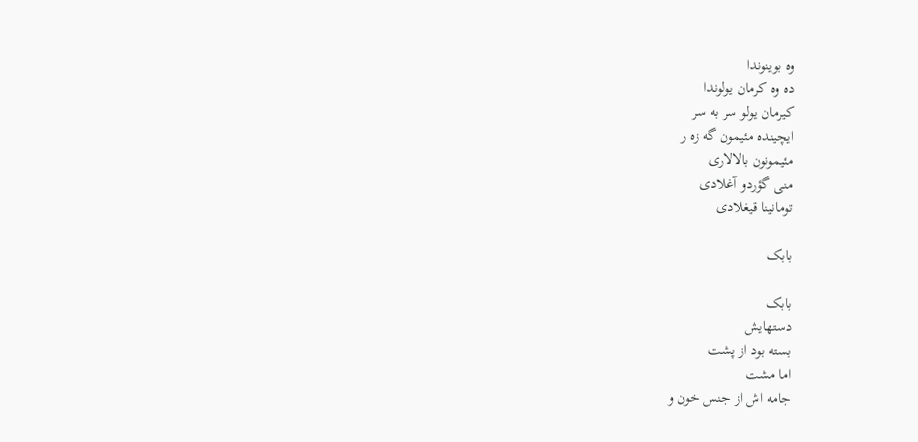وه بوینوندا
ده وه کرمان یولوندا
کیرمان یولو سر به سر
ایچینده مئیمون گه زه ر
مئیمونون بالالاری
منی گؤردو آغلادی
تومانینا قیغلادی

بابک

بابک
دستهایش
بسته بود از پشت
اما مشت
جامه اش از جنس خون و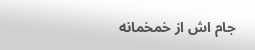جام اش از خمخمانه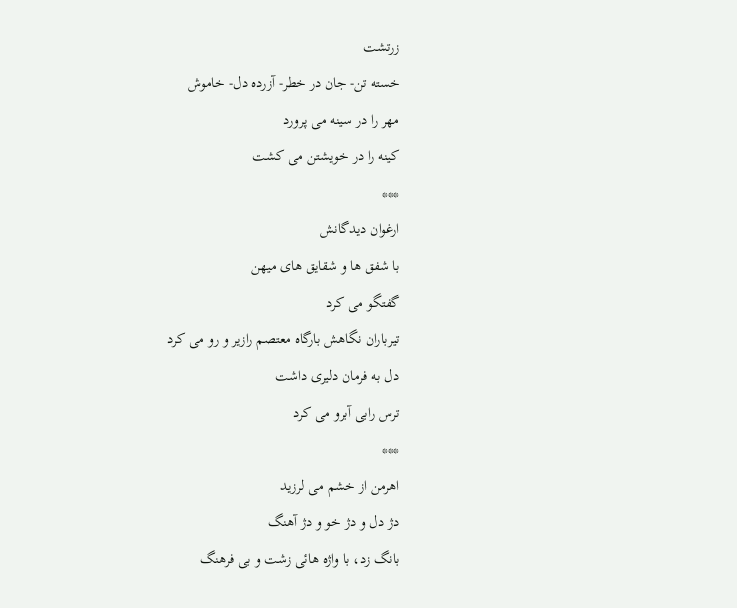زرتشت
خسته تن- جان در خطر- آزرده دل- خاموش
مهر را در سينه مى پرورد
كينه را در خويشتن مى كشت
***
ارغوان ديدگانش
با شفق ها و شقايق هاى ميهن
گفتگو مى كرد
تيرباران نگاهش بارگاه معتصم رازير و رو مى كرد
دل به فرمان دليرى داشت
ترس رابى آبرو مى كرد
***
اهرمن از خشم مى لرزيد
دژ دل و دژ خو و دژ آهنگ
بانگ زد، با واژه هائى زشت و بى فرهنگ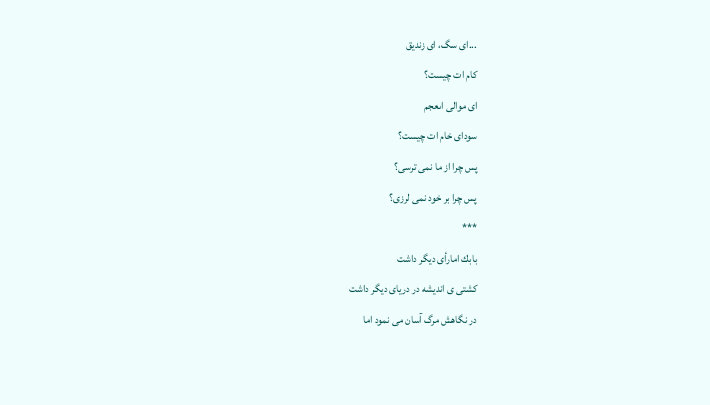...اى سگ، اى زنديق
كام ات چيست؟
اى موالى اىعجم
سوداى خام ات چيست؟
پس چرا از ما نمى ترسى؟
پس چرا بر خود نمى لرزى؟
***
بابك امارأى ديگر داشت
كشتى ى انديشه در درياى ديگر داشت
در نگاهش مرگ آسان مى نمود اما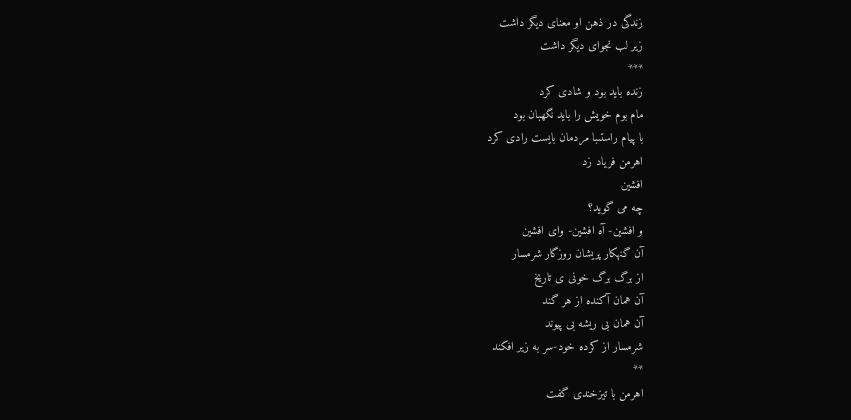زندگى در ذهن او معناى ديگر داشت
زير لب نجواى ديگر داشت
***
زنده بايد بود و شادى كرد
مام بوم خويش را بايد نگهبان بود
با پيام راستىبا مردمان بايست رادى كرد
اهرمن فرياد زد
افشين
چه مى گويد؟
و افشين- آه افشين- واى افشين
آن گنهكار پريشان روزگار شرمسار
از برگ برگ خونى ى تاريخ
آن همان آكنده از هر گند
آن همان بى ريشه بى پيوند
شرمسار از كرده خود-سر به زير افكند
**
اهرمن با تيزخندى گفت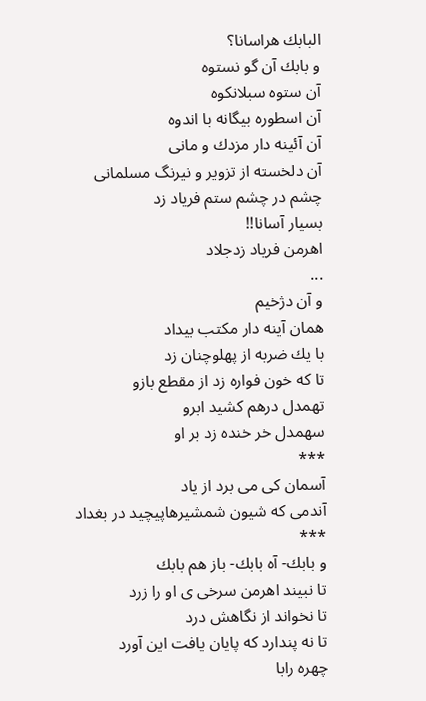البابك هراسانا؟
و بابك آن گو نستوه
آن ستوه سبلانكوه
آن اسطوره بيگانه با اندوه
آن آئينه دار مزدك و مانى
آن دلخسته از تزوير و نيرنگ مسلمانى
چشم در چشم ستم فرياد زد
بسيار آسانا!!
اهرمن فرياد زدجلاد
...
و آن دژخيم
همان آينه دار مكتب بيداد
با يك ضربه از پهلوچنان زد
تا كه خون فواره زد از مقطع بازو
تهمدل درهم كشيد ابرو
سهمدل خر خنده زد بر او
***
آسمان كى مى برد از ياد
آندمى كه شيون شمشيرهاپيچيد در بغداد
***
و بابك- آه بابك- باز هم بابك
تا نبيند اهرمن سرخى ى او را زرد
تا نخواند از نگاهش درد
تا نه پندارد كه پايان يافت اين آورد
چهره رابا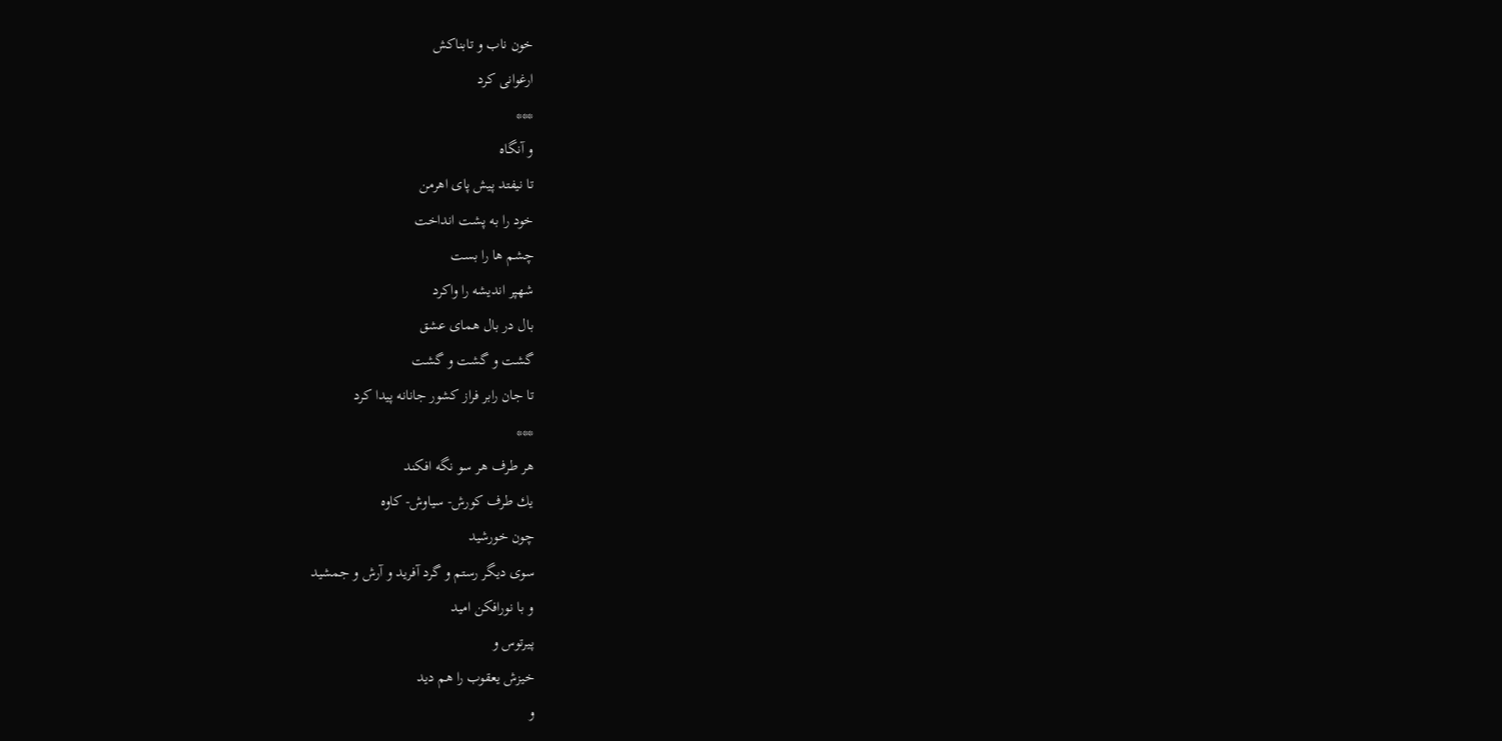خون ناب و تابناكش
ارغوانى كرد
***
و آنگاه
تا نيفتد پيش پاى اهرمن
خود را به پشت انداخت
چشم ها را بست
شهپر انديشه را واكرد
بال در بال هماى عشق
گشت و گشت و گشت
تا جان رابر فراز كشور جانانه پيدا كرد
***
هر طرف هر سو نگه افكند
يك طرف كورش- سياوش- كاوه
چون خورشيد
سوى ديگر رستم و گرد آفريد و آرش و جمشيد
و با نورافكن اميد
پيرتوس و
خيزش يعقوب را هم ديد
و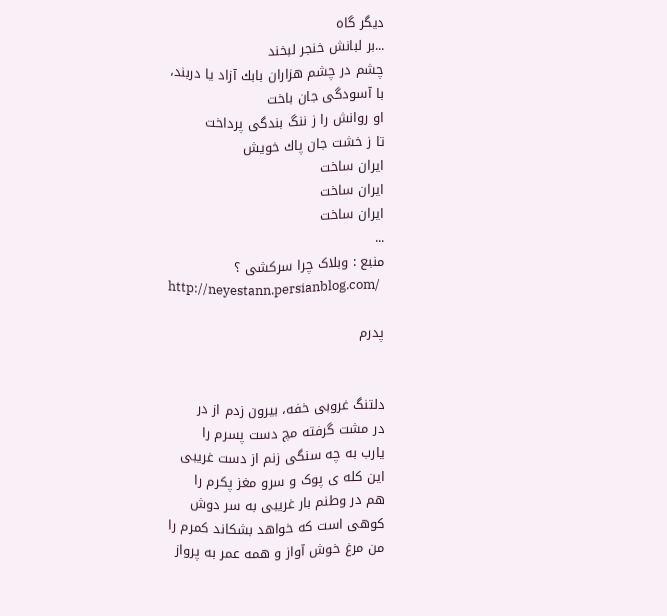ديگر گاه
...بر لبانش خنجر لبخند
چشم در چشم هزاران بابك آزاد يا دربند،
با آسودگى جان باخت
او روانش را ز ننگ بندگى پرداخت
تا ز خشت جان پاك خويش
ايران ساخت
ايران ساخت
ايران ساخت
...
منبع : وبلاک چرا سرکشی ؟
http://neyestann.persianblog.com/

پدرم


دلتنگ غروبی خفه، بیرون زدم از در
در مشت گرفته مچ دست پسرم را
یارب به چه سنگی زنم از دست غریبی
این کله ی پوک و سرو مغز پکرم را
هم در وطنم بار غریبی به سر دوش
کوهی است که خواهد بشکاند کمرم را
من مرغ خوش آواز و همه عمر به پرواز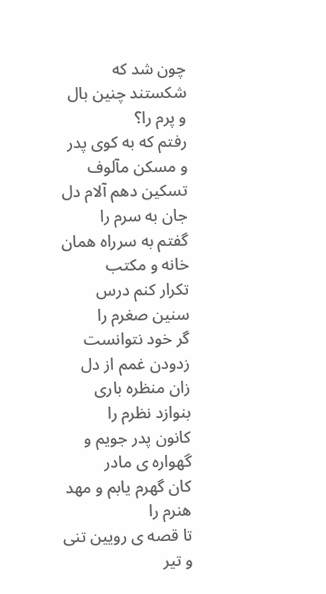چون شد که شکستند چنین بال و پرم را؟
رفتم که به کوی پدر و مسکن مآلوف
تسکین دهم آلام دل جان به سرم را
گفتم به سرراه همان خانه و مکتب
تکرار کنم درس سنین صغرم را
گر خود نتوانست زدودن غمم از دل
زان منظره باری بنوازد نظرم را
کانون پدر جویم و گهواره ی مادر
کان گهرم یابم و مهد هنرم را
تا قصه ی رویین تنی و تیر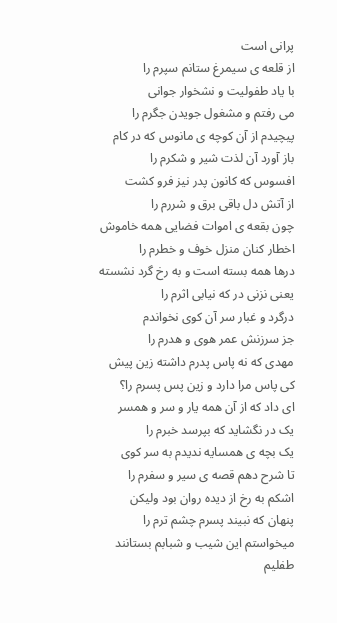پرانی است
از قلعه ی سیمرغ ستانم سپرم را
با یاد طفولیت و نشخوار جوانی
می رفتم و مشغول جویدن جگرم را
پیچیدم از آن کوچه ی مانوس که در کام
باز آورد آن لذت شیر و شکرم را
افسوس که کانون پدر نیز فرو کشت
از آتش دل باقی برق و شررم را
چون بقعه ی اموات فضایی همه خاموش
اخطار کنان منزل خوف و خطرم را
درها همه بسته است و به رخ گرد نشسته
یعنی نزنی در که نیابی اثرم را
درگرد و غبار سر آن کوی نخواندم
جز سرزنش عمر هوی و هدرم را
مهدی که نه پاس پدرم داشته زین پیش
کی پاس مرا دارد و زین پس پسرم را؟
ای داد که از آن همه یار و سر و همسر
یک در نگشاید که بپرسد خبرم را
یک بچه ی همسایه ندیدم به سر کوی
تا شرح دهم قصه ی سیر و سفرم را
اشکم به رخ از دیده روان بود ولیکن
پنهان که نبیند پسرم چشم ترم را
میخواستم این شیب و شبابم بستانند
طفلیم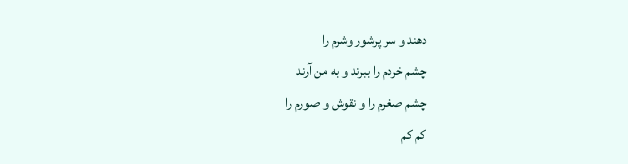دهند و سر پرشور وشرم را
چشم خردم را ببرند و به من آرند
چشم صغرم را و نقوش و صورم را
کم کم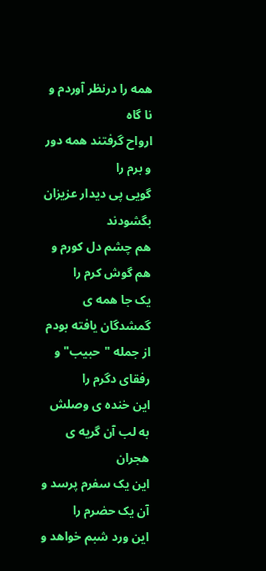همه را درنظر آوردم و نا گاه
ارواح گرفتند همه دور و برم را
گویی پی دیدار عزیزان بگشودند
هم چشم دل کورم و هم گوش کرم را
یک جا همه ی گمشدگان یافته بودم
از جمله "حبیب" و رفقای دگرم را
این خنده ی وصلش به لب آن گریه ی هجران
این یک سفرم پرسد و آن یک حضرم را
این ورد شبم خواهد و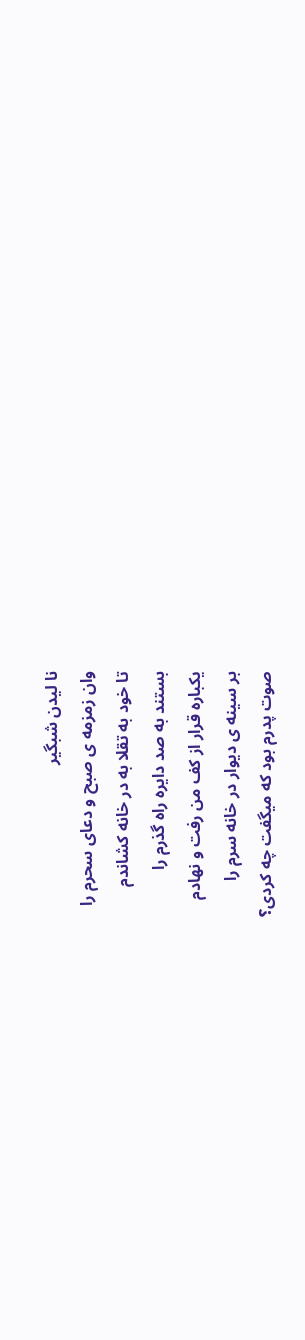نا لیدن شبگیر
وان زمزمه ی صبح و دعای سحرم را
تا خود به تقلا به در خانه کشاندم
بستند به صد دایره راه گذرم را
یکباره قرار از کف من رفت و نهادم
بر سینه ی دیوار در خانه سرم را
صوت پدرم بود که میگفت چه کردی؟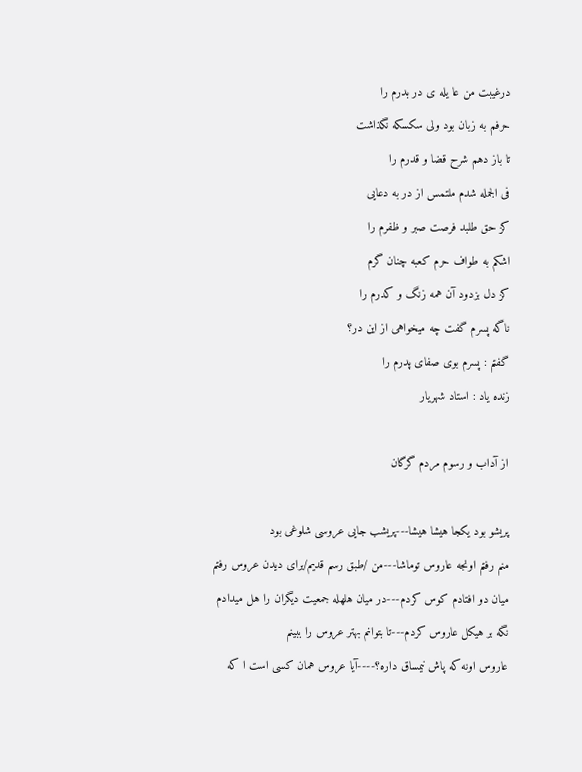درغیبت من عا یله ی در بدرم را
حرفم به زبان بود ولی سکسکه نگذاشت
تا باز دهم شرح قضا و قدرم را
فی الجمله شدم ملتمس از در به دعایی
کز حق طلبد فرصت صبر و ظفرم را
اشکم به طواف حرم کعبه چنان گرم
کز دل بزدود آن همه زنگ و کدرم را
ناگه پسرم گفت چه میخواهی از این در؟
گفتم : پسرم بوی صفای پدرم را
زنده یاد : استاد شهریار

از آداب و رسوم مردم گرگان

پریشو بود یکجا هیشا هیشا---پریشب جایی عروسی شلوغی بود
منم رفتم اونجه عاروس توماشا---من /طبق رسم قدیم/برای دیدن عروس رفتم
میان دو افتادم کوس کردم---در میان هلهله جمعیت دیگران را هل میدادم
نگه بر هیکل عاروس کردم---تا بتوانم بهتر عروس را ببینم
عاروس اونه که پاش نیمساق داره؟----آیا عروس همان کسی است ا که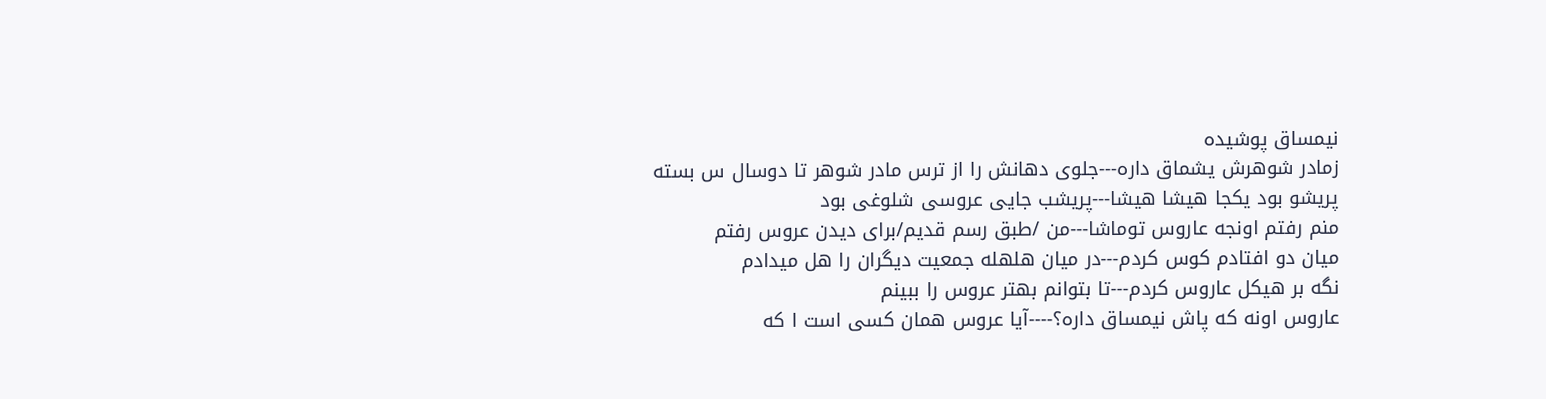نیمساق پوشیده
زمادر شوهرش یشماق داره---جلوی دهانش را از ترس مادر شوهر تا دوسال س بسته
پریشو بود یکجا هیشا هیشا---پریشب جایی عروسی شلوغی بود
منم رفتم اونجه عاروس توماشا---من /طبق رسم قدیم/برای دیدن عروس رفتم
میان دو افتادم کوس کردم---در میان هلهله جمعیت دیگران را هل میدادم
نگه بر هیکل عاروس کردم---تا بتوانم بهتر عروس را ببینم
عاروس اونه که پاش نیمساق داره؟----آیا عروس همان کسی است ا که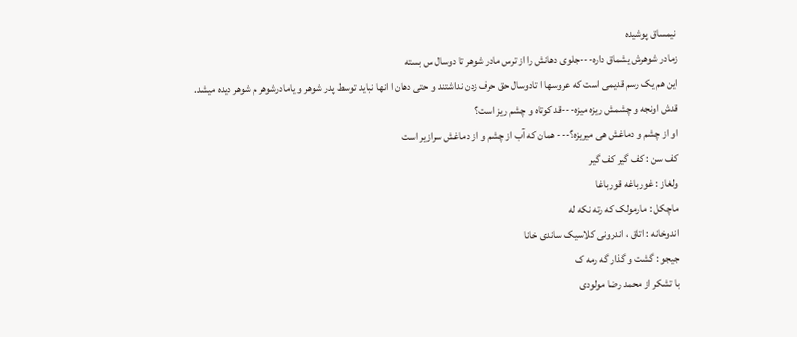نیمساق پوشیده
زمادر شوهرش یشماق داره---جلوی دهانش را از ترس مادر شوهر تا دوسال س بسته
این هم یک رسم قدیمی است که عروسها ا تادوسال حق حرف زدن نداشتند و حتی دهان ا انها نباید توسط پدر شوهر و یامادرشوهر م شوهر دیده میشد.
قدش اونجه و چشمش ریزه میزه---قد کوتاه و چشم ریز است؟
او از چشم و دماغش هی میریزه؟--- همان که آب از چشم و از دماغش سرازیر است
کف سن : کف گیر کف گیر
ولغاز : غورباغه قورباغا
ماچکل : مارمولک که رته نکه له
اندوخانه : اتاق ، اندرونی کلاسیک ساندی خانا
جیجو : گشت و گذار گه رمه ک
با تشکر از محمد رضا مولودی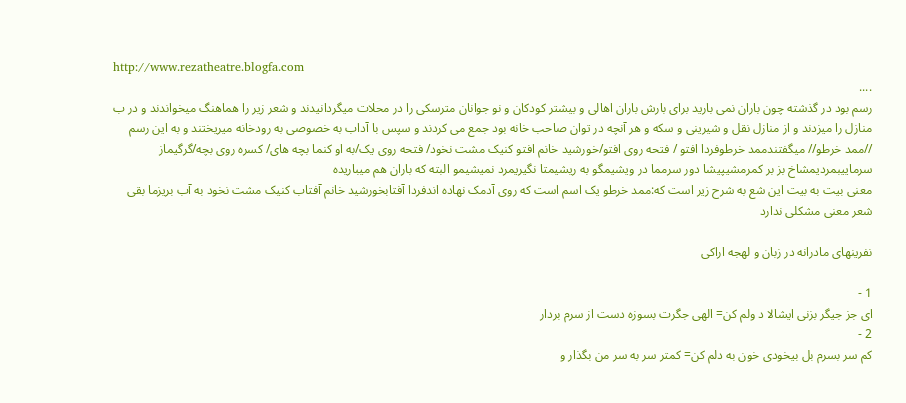http://www.rezatheatre.blogfa.com
....
رسم بود در گذشته چون باران نمی بارید برای بارش باران اهالی و بیشتر کودکان و نو جوانان مترسکی را در محلات میگردانیدند و شعر زیر را هماهنگ میخواندند و در ب منازل را میزدند و از منازل نقل و شیرینی و سکه و هر آنچه در توان صاحب خانه بود جمع می کردند و سپس با آداب به خصوصی به رودخانه میریختند و به این رسم //ممد خرطو// میگفتندممد خرطوفردا افتو / فتحه روی افتو/خورشید خانم افتو کنیک مشت نخود/ فتحه روی یک/به او کنما بچه های/ کسره روی بچه/گرگیماز سرماییبمردیمشاخ بز بر کمرمشیپیشا دور سرمما در ویشیمگو به ریشیمتا نگیریمرد نمیشیمو البته که باران هم میباریده
معنی بیت به بیت این شع به شرح زیر است که:ممد خرطو یک اسم است که روی آدمک نهاده اندفردا آفتابخورشید خانم آفتاب کنیک مشت نخود به آب بریزما بقی شعر معنی مشکلی ندارد

نفرینهای مادرانه در زبان و لهجه اراکی

1 -
ای جز جیگر بزنی ایشالا د ولم کن= الهی جگرت بسوزه دست از سرم بردار
2 -
کم سر بسرم بل بیخودی خون به دلم کن= کمتر سر به سر من بگذار و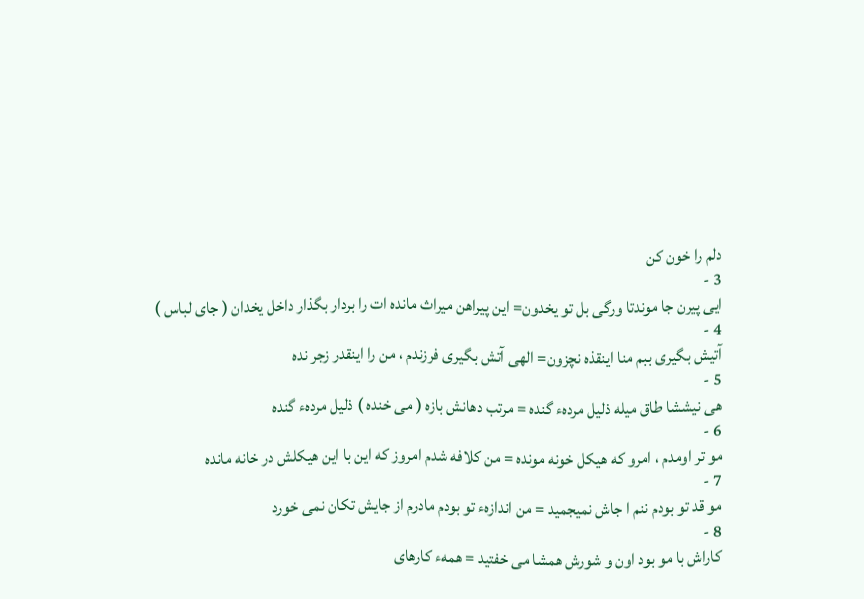دلم را خون کن
3 -
ایی پیرن جا موندتا ورگی بل تو یخدون= این پیراهن میراث مانده ات را بردار بگذار داخل یخدان ( جای لباس )
4 -
آتیش بگیری ببم منا اینقذه نچزون= الهی آتش بگیری فرزندم ، من را اینقدر زجر نده
5 -
هی نیششا طاق میله ذلیل مردهء گنده = مرتب دهانش بازه ( می خنده ) ذلیل مردهء گنده
6 -
مو تر اومدم ، امرو که هیکل خونه مونده = من کلافه شدم امروز که این با این هیکلش در خانه مانده
7 -
مو قد تو بودم ننم ا جاش نمیجمید = من اندازهء تو بودم مادرم از جایش تکان نمی خورد
8 -
کاراش با مو بود اون و شورش همشا می خفتید = همهء کارهای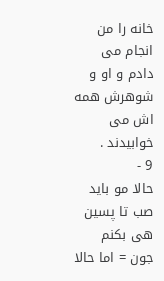خانه را من انجام می دادم و او و شوهرش همه اش می خوابیدند .
9 -
حالا مو باید صب تا پسین هی بکنم جون = اما حالا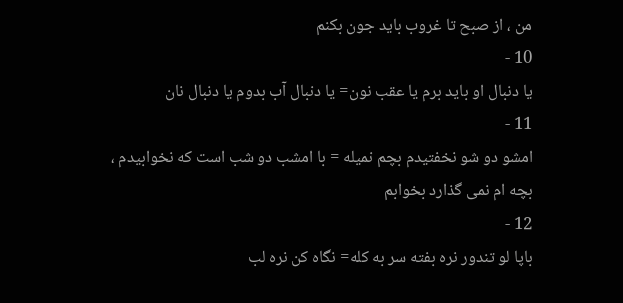من ، از صبح تا غروب باید جون بکنم
10 -
یا دنبال او باید برم یا عقب نون= یا دنبال آب بدوم یا دنبال نان
11 -
امشو دو شو نخفتیدم بچم نمیله = با امشب دو شب است که نخوابیدم ، بچه ام نمی گذارد بخوابم
12 -
باپا لو تندور نره بفته سر به کله= نگاه کن نره لب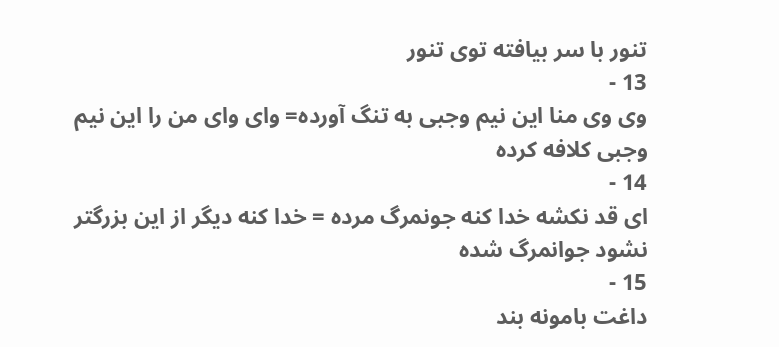تنور با سر بیافته توی تنور
13 -
وی وی منا این نیم وجبی به تنگ آورده= وای وای من را این نیم وجبی کلافه کرده
14 -
ای قد نکشه خدا کنه جونمرگ مرده = خدا کنه دیگر از این بزرگتر نشود جوانمرگ شده
15 -
داغت بامونه بند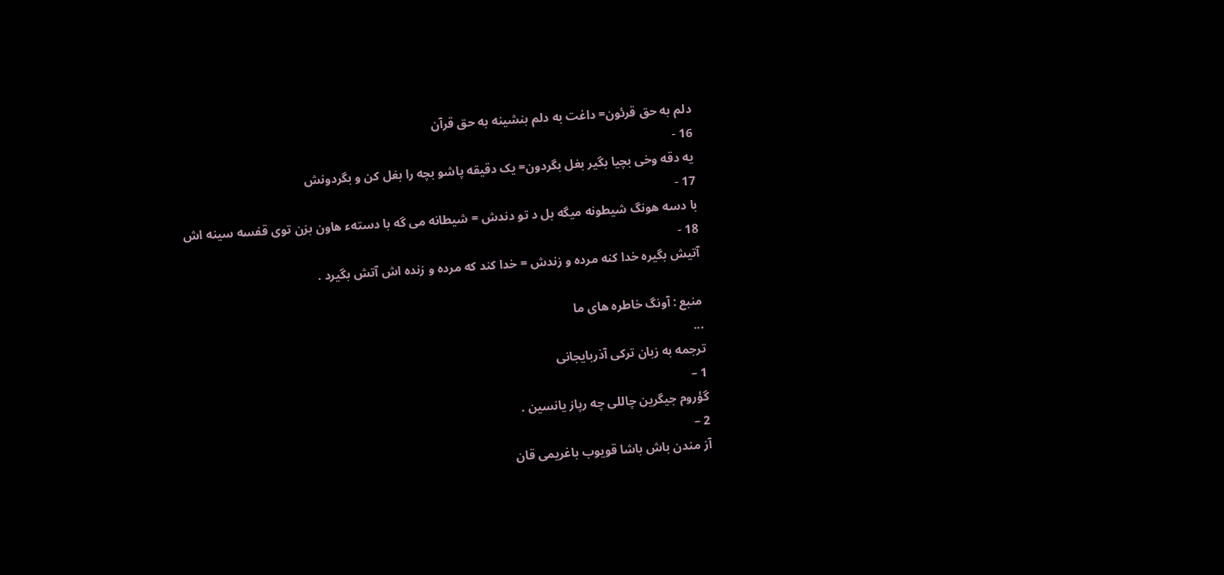دلم به حق قرئون= داغت به دلم بنشینه به حق قرآن
16 -
یه دقه وخی بچیا بگیر بغل بگردون= یک دقیقه پاشو بچه را بغل کن و بگردونش
17 -
با دسه هونگ شیطونه میگه بل د تو دندش = شیطانه می گه با دستهء هاون بزن توی قفسه سینه اش
18 -
آتیش بگیره خدا کنه مرده و زندش = خدا کند که مرده و زنده اش آتش بگیرد .

منبع : آونگ خاطره های ما
...
ترجمه به زبان ترکی آذربایجانی
1 –
گؤروم جیگرین چاللی چه رپاز یانسین .
2 –
آز مندن باش باشا قویوب باغریمی قان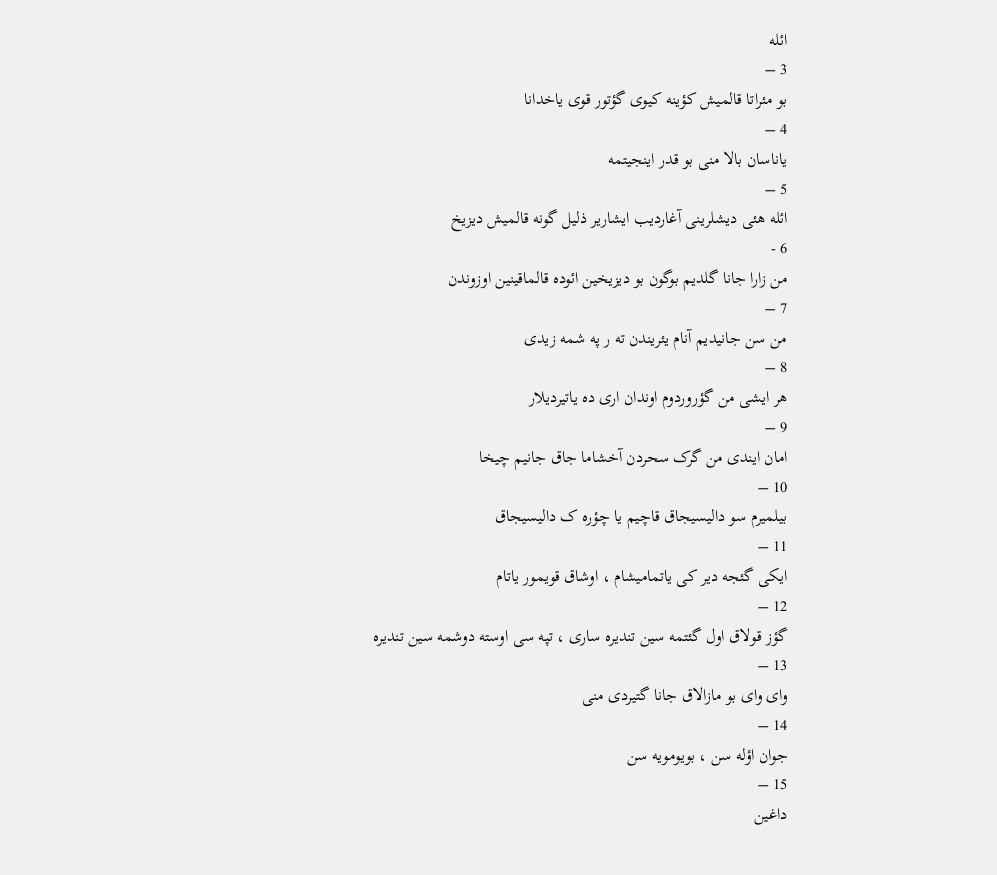ائله
3 –
بو مئراتا قالمیش کؤینه کیوی گؤتور قوی یاخدانا
4 –
یاناسان بالا منی بو قدر اینجیتمه
5 –
ائله هئی دیشلرینی آغاردیب ایشاریر ذلیل گونه قالمیش دیزیخ
6 -
من زارا جانا گلدیم بوگون بو دیزیخین ائوده قالماقینین اوزوندن
7 –
من سن جانیدیم آنام یئریندن ته ر په شمه زیدی
8 –
هر ایشی من گؤروردوم اوندان اری ده یاتیردیلار
9 –
امان ایندی من گرک سحردن آخشاما جاق جانیم چیخا
10 –
بیلمیرم سو دالیسیجاق قاچیم یا چؤره ک دالیسیجاق
11 –
ایکی گئجه دیر کی یاتمامیشام ، اوشاق قویمور یاتام
12 –
گؤز قولاق اول گئتمه سین تندیره ساری ، تپه سی اوسته دوشمه سین تندیره
13 –
وای وای بو مازالاق جانا گتیردی منی
14 –
جوان اؤله سن ، بویومویه سن
15 –
داغین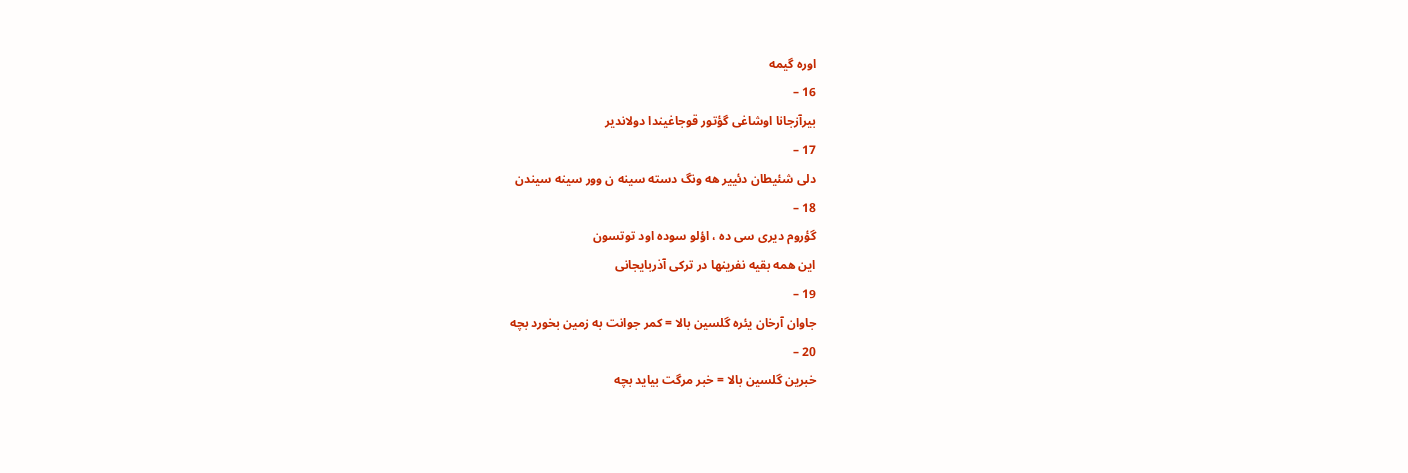اوره گیمه
16 –
بیرآزجانا اوشاغی گؤتور قوجاغیندا دولاندیر
17 –
دلی شئیطان دئییر هه ونگ دسته سینه ن وور سینه سیندن
18 –
گؤروم دیری سی ده ، اؤلو سوده اود توتسون
این همه بقیه نفرینها در ترکی آذربایجانی
19 –
جاوان آرخان یئره گلسین بالا = کمر جوانت به زمین بخورد بچه
20 –
خبرین گلسین بالا = خبر مرگت بیاید بچه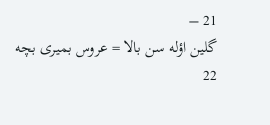21 –
گلین اؤله سن بالا = عروس بمیری بچه
22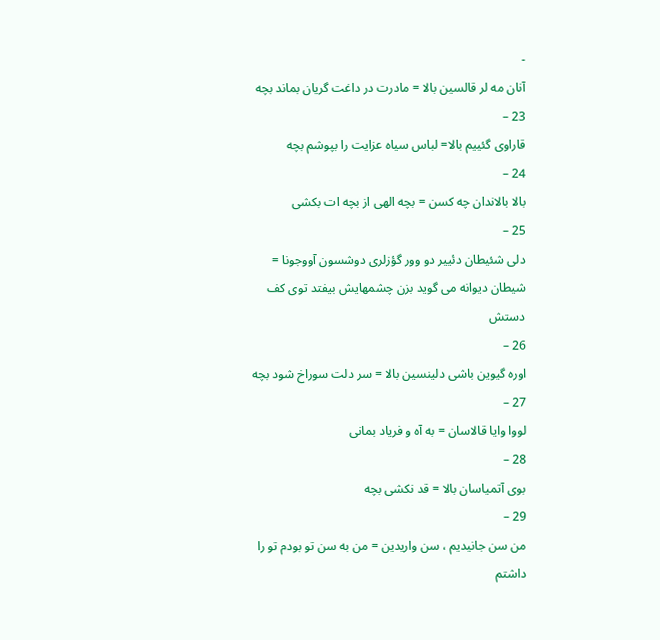-
آنان مه لر قالسین بالا = مادرت در داغت گریان بماند بچه
23 –
قاراوی گئییم بالا= لباس سیاه عزایت را بپوشم بچه
24 –
بالا بالاندان چه کسن = بچه الهی از بچه ات بکشی
25 –
دلی شئیطان دئییر دو وور گؤزلری دوشسون آووجونا = شیطان دیوانه می گوید بزن چشمهایش بیفتد توی کف دستش
26 –
اوره گیوین باشی دلینسین بالا = سر دلت سوراخ شود بچه
27 –
لووا وایا قالاسان = به آه و فریاد بمانی
28 –
بوی آتمیاسان بالا = قد نکشی بچه
29 –
من سن جانیدیم ، سن واریدین = من به سن تو بودم تو را داشتم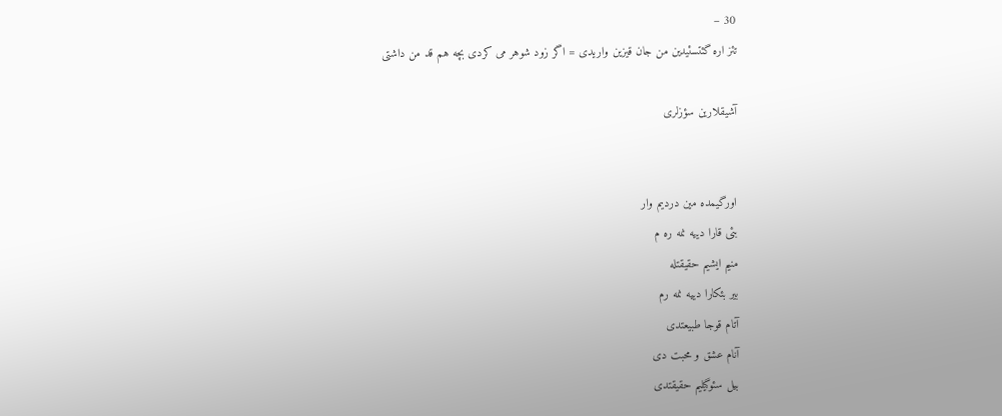30 –
تئز اره گئتسئیدین من جان قیزین واریدی = اگر زود شوهر می کردی بچه هم قد من داشتی

آشیقلارین سؤزلری


اورگیمده مین دردیم وار
بئی قارا دییه نمه ره م
منیم ایشیم حقیقتله
بیر بئکارا دییه نمه رم
آتام قوجا طبیعتدی
آنام عشق و محبت دی
بیل سئوگیلیم حقیقتدی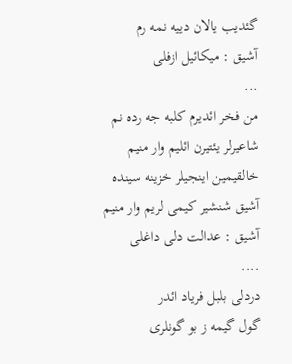گئدیب یالان دییه نمه رم
آشیق : میکائیل ازفلی
...
من فخر ائدیرم کلبه جه رده نم
شاعیرلر یئتیرن ائلیم وار منیم
خالقیمین اینجیلر خزینه سینده
آشیق شنشیر کیمی لریم وار منیم
آشیق : عدالت دلی داغلی
....
دردلی بلبل فریاد ائدر
گول گیمه ز بو گونلری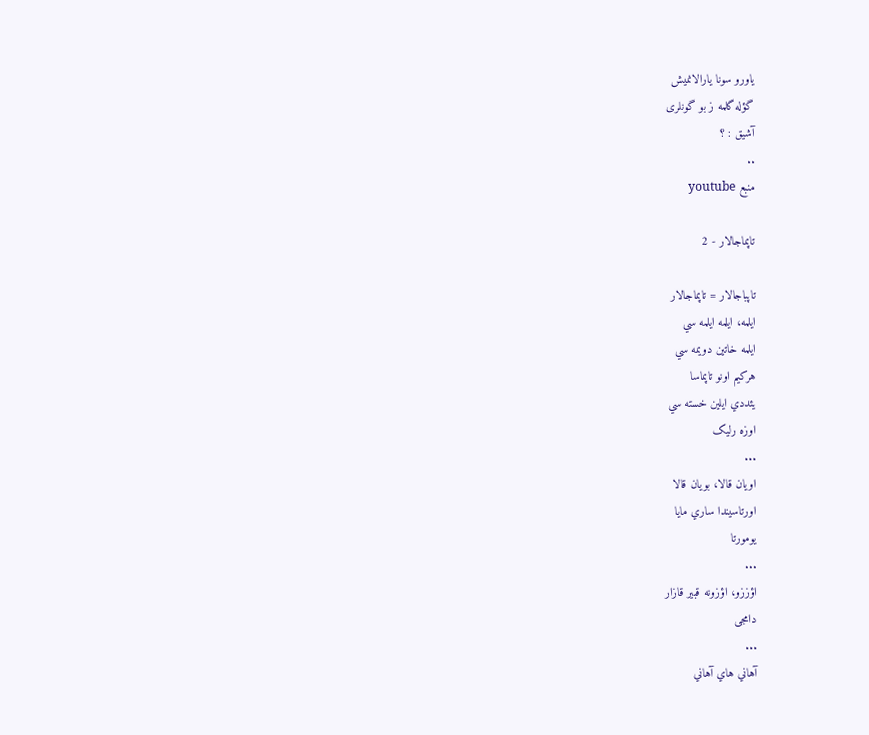یاورو سونا یارالانمیش
گؤله گلمه ز بو گونلری
آشیق : ؟
..
منبع youtube

تاپماجالار - 2

تاپباجالار = تاپماجالار
ايلمه، ايلمه ايلمه سي
ايلمه خاتين دويمه سي
هركيم اونو تاپماسا
يئددي ايلين خسته سي
اوزه رلیک
...
اويان قالا، بويان قالا
اورتاسيندا ساري مايا
یومورتا
...
اؤززو، اؤزونه قبير قازار
دامجی
...
آهاني هاي آهاني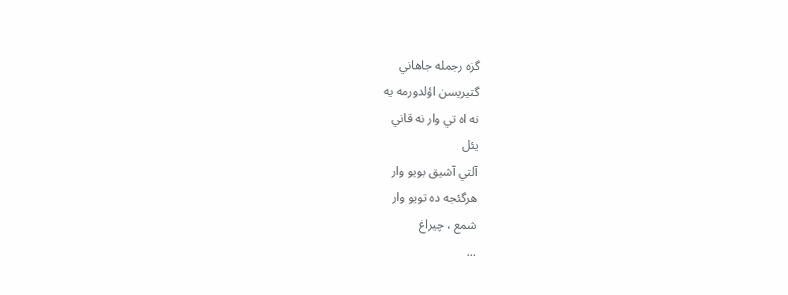گزه رجمله جاهاني
گتيريسن اؤلدورمه يه
نه اه تي وار نه قاني
یئل
آلتي آشيق بويو وار
هرگئجه ده تويو وار
شمع ، چیراغ
...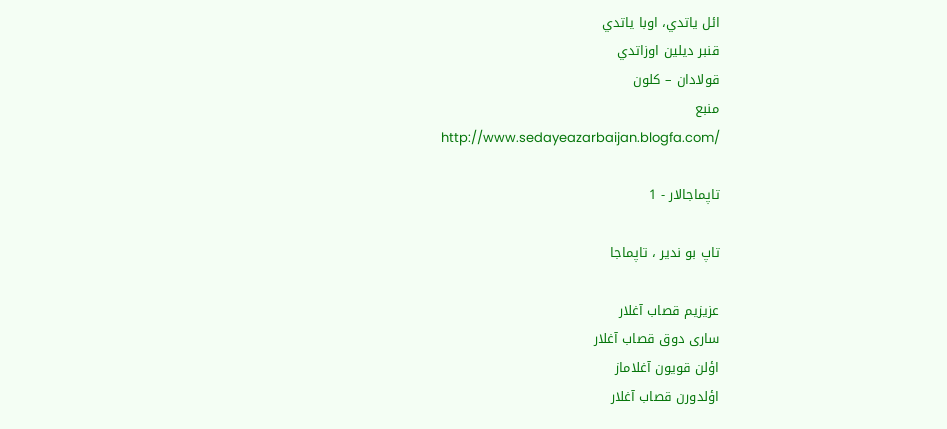ائل ياتدي، اوبا ياتدي
قنبر ديلين اوزاتدي
قولادان – کلون
منبع
http://www.sedayeazarbaijan.blogfa.com/

تاپماجالار - 1

تاپ بو ندیر ، تاپماجا

عزیزیم قصاب آغلار
ساری دوق قصاب آغلار
اؤلن قویون آغلاماز
اؤلدورن قصاب آغلار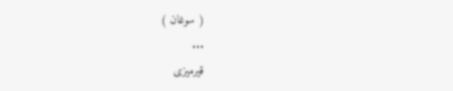( سوغان )
...
قیرمیزی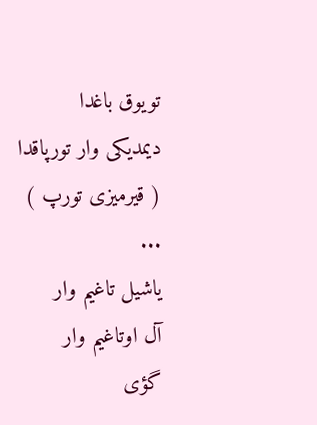تویوق باغدا
دیمدیکی وار تورپاقدا
( قیرمیزی تورپ )
...
یاشیل تاغیم وار
آل اوتاغیم وار
گؤی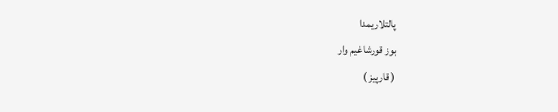پالتلاریمدا
بوز قورشاغیم وار
( قارپیز )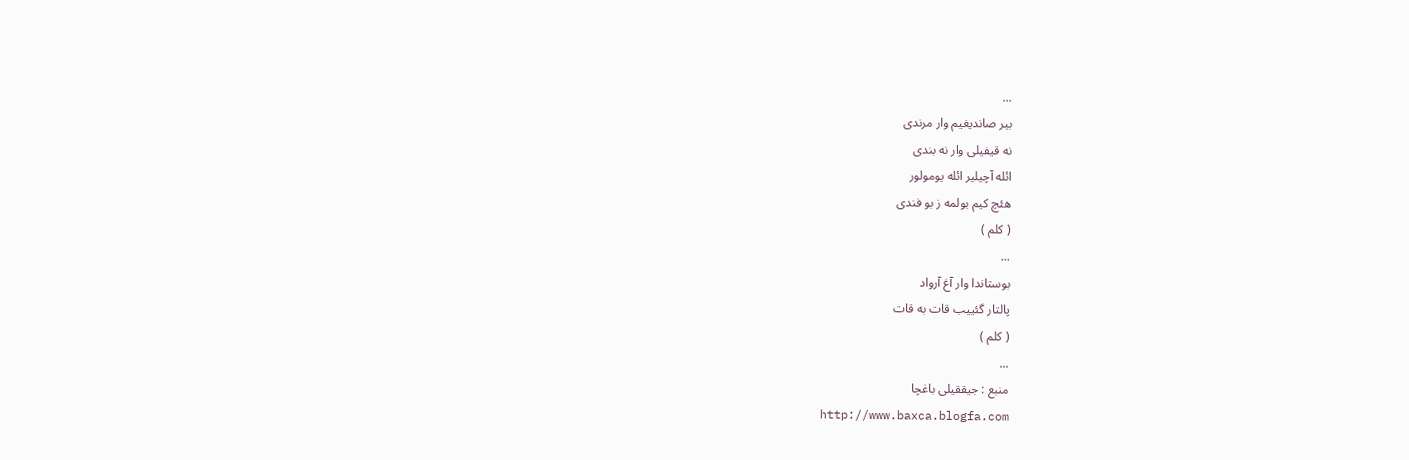...
بیر صاندیغیم وار مرندی
نه قیفیلی وار نه بندی
ائله آچیلیر ائله یومولور
هئچ کیم بولمه ز بو فندی
( کلم )
...
بوستاندا وار آغ آرواد
پالتار گئییب قات به قات
( کلم )
...
منبع : جیققیلی باغچا
http://www.baxca.blogfa.com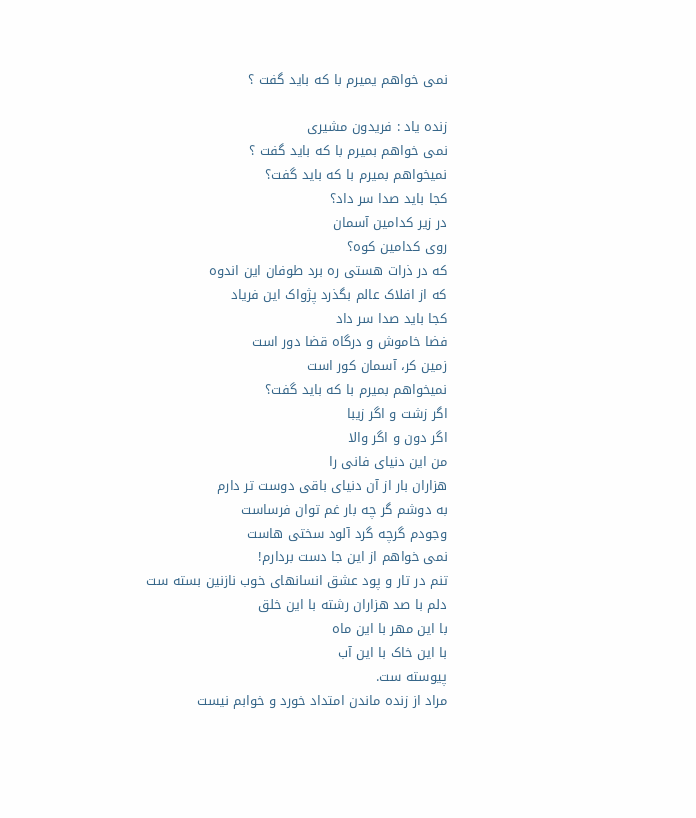نمی خواهم یمیرم با که باید گفت ؟

زنده یاد : فریدون مشیری
نمی خواهم بمیرم با که باید گفت ؟
نمیخواهم بمیرم با که باید گفت؟
کجا باید صدا سر داد؟
در زیر کدامین آسمان
روی کدامین کوه؟
که در ذرات هستی ره برد طوفان این اندوه
که از افلاک عالم بگذرد پژواک این فریاد
کجا باید صدا سر داد
فضا خاموش و درگاه قضا دور است
زمین کر، آسمان کور است
نمیخواهم بمیرم با که باید گفت؟
اگر زشت و اگر زیبا
اگر دون و اگر والا
من این دنیای فانی را
هزاران بار از آن دنیای باقی دوست تر دارم
به دوشم گر چه بار غم توان فرساست
وجودم گرچه گرد آلود سختی هاست
نمی خواهم از این جا دست بردارم!
تنم در تار و پود عشق انسانهای خوب نازنین بسته ست
دلم با صد هزاران رشته با این خلق
با این مهر با این ماه
با این خاک با این آب
پیوسته ست.
مراد از زنده ماندن امتداد خورد و خوابم نیست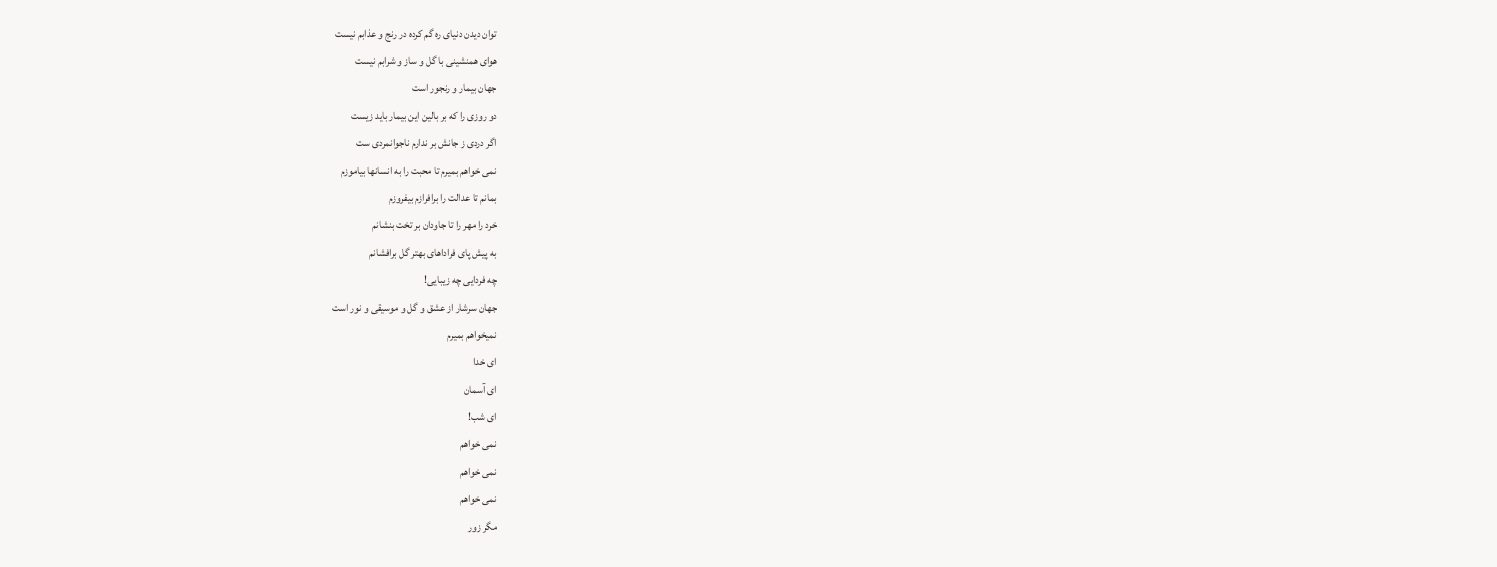توان دیدن دنیای ره گم کرده در رنج و عذابم نیست
هوای همنشینی با گل و ساز و شرابم نیست
جهان بیمار و رنجور است
دو روزی را که بر بالین این بیمار باید زیست
اگر دردی ز جانش بر ندارم ناجوانمردی ست
نمی خواهم بمیرم تا محبت را به انسانها بیاموزم
بمانم تا عدالت را برافرازم بیفروزم
خرد را مهر را تا جاودان بر تخت بنشانم
به پیش پای فراداهای بهتر گل برافشانم
چه فردایی چه زیبایی!
جهان سرشار از عشق و گل و موسیقی و نور است
نمیخواهم بمیرم
ای خدا
ای آسمان
ای شب!
نمی خواهم
نمی خواهم
نمی خواهم
مگر زور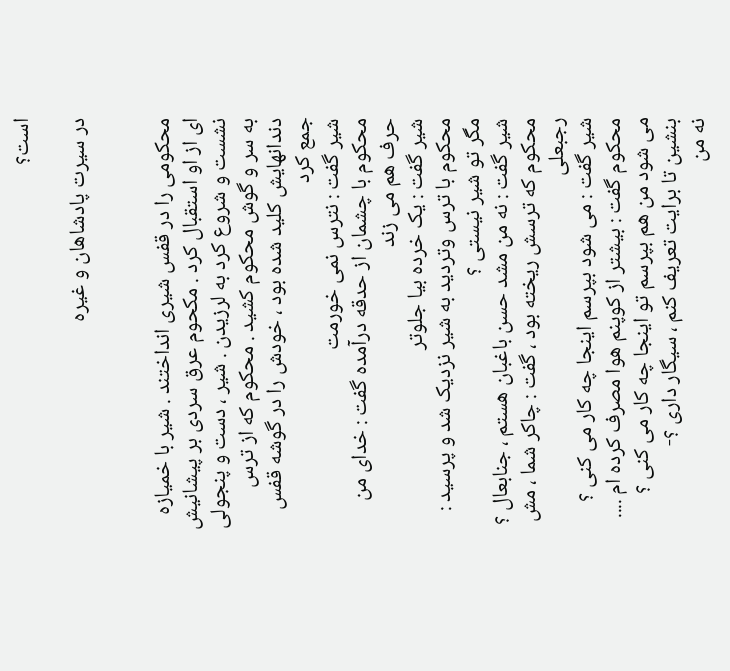است؟

در سیرت پادشاهان و غیره


محکومی را در قفس شیری انداختند . شیر با خمیازه ای از او استقبال کرد . مکحوم عرق سردی بر پیشانیش نشست و شروع کرد به لرزیدن . شیر ، دست و پنجولی به سر و گوش محکوم کشید . محکوم که از ترس دندانهایش کلید شده بود ، خودش را در گوشه قفس جمع کرد
شیر گفت : نترس نمی خورمت
محکوم با چشمان از حدقه درآمده گفت : خدای من حرف هم می زند
شیر گفت : یک خرده بیا جلوتر
محکوم با ترس وتردید به شیر نزدیک شد و پرسید : مگر تو شیر نیستی ؟
شیر گفت : نه من مشد حسن باغبان هستم ، جنابعال ؟
محکوم که ترسش ریخته بود ، گفت : چاکر شما ، مش رجبعلی
شیر گفت : می شود بپرسم اینجا چه کار می کنی ؟
محکوم گفت : بیشتر از کوپنم هوا مصرف کرده ام .... می شود من هم بپرسم تو اینجا چه کار می کنی ؟
بنشین تا برایت تعریف کنم ، سیگار داری ؟-
نه من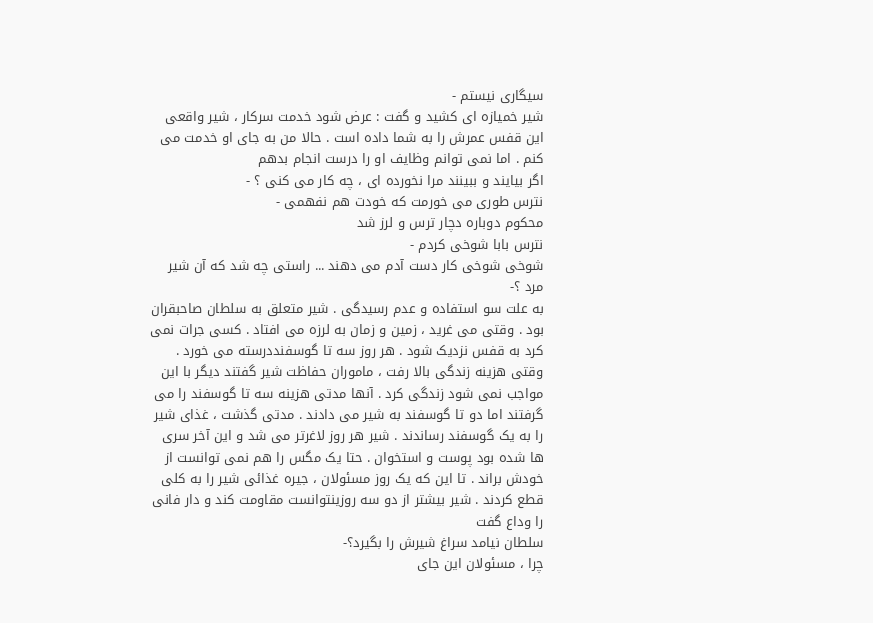سیگاری نیستم -
شیر خمیازه ای کشید و گفت : عرض شود خدمت سرکار ، شیر واقعی این قفس عمرش را به شما داده است . حالا من به جای او خدمت می کنم . اما نمی توانم وظایف او را درست انجام بدهم
اگر بیایند و ببینند مرا نخورده ای ، چه کار می کنی ؟ -
نترس طوری می خورمت که خودت هم نفهمی -
محکوم دوباره دچار ترس و لرز شد
نترس بابا شوخی کردم -
شوخی شوخی کار دست آدم می دهند ... راستی چه شد که آن شیر مرد ؟-
به علت سو استفاده و عدم رسیدگی . شیر متعلق به سلطان صاحبقران بود . وقتی می غرید ، زمین و زمان به لرزه می افتاد . کسی جرات نمی کرد به قفس نزدیک شود . هر روز سه تا گوسفنددرسته می خورد . وقتی هزینه زندگی بالا رفت ، ماموران حفاظت شیر گفتند دیگر با این مواجب نمی شود زندگی کرد . آنها مدتی هزینه سه تا گوسفند را می گرفتند اما دو تا گوسفند به شیر می دادند . مدتی گذشت ، غذای شیر را به یک گوسفند رساندند . شیر هر روز لاغرتر می شد و این آخر سری ها شده بود پوست و استخوان . حتا یک مگس را هم نمی توانست از خودش براند . تا این که یک روز مسئولان ، جیره غذائی شیر را به کلی قطع کردند . شیر بیشتر از دو سه روزینتوانست مقاومت کند و دار فانی را وداع گفت
سلطان نیامد سراغ شیرش را بگیرد؟-
چرا ، مسئولان این جای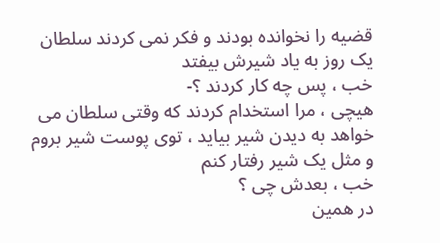قضیه را نخوانده بودند و فکر نمی کردند سلطان یک روز به یاد شیرش بیفتد
خب ، پس چه کار کردند ؟-
هیچی ، مرا استخدام کردند که وقتی سلطان می خواهد به دیدن شیر بیاید ، توی پوست شیر بروم و مثل یک شیر رفتار کنم
خب ، بعدش چی ؟
در همین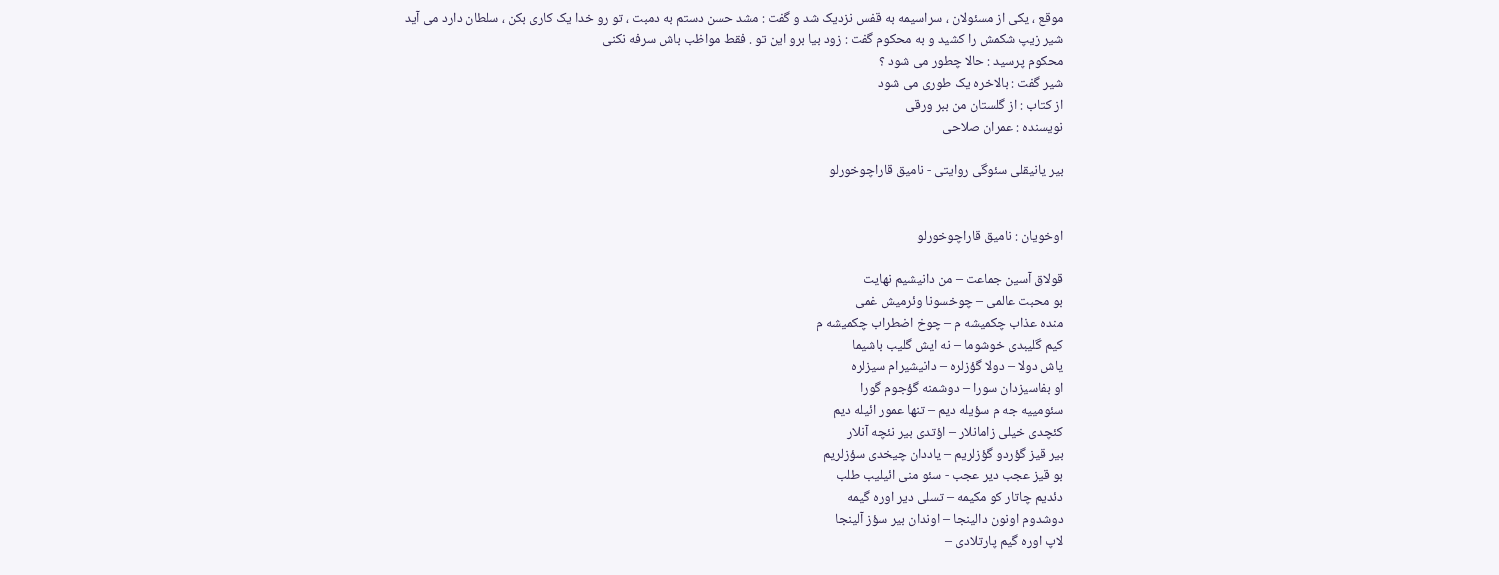موقع ، یکی از مسئولان ، سراسیمه به قفس نزدیک شد و گفت : مشد حسن دستم به دمبت ، تو رو خدا یک کاری بکن ، سلطان دارد می آید
شیر زیپ شکمش را کشید و به محکوم گفت : زود بیا برو این تو . فقط مواظب باش سرفه نکنی
محکوم پرسید : حالا چطور می شود ؟
شیر گفت : بالاخره یک طوری می شود
از کتاب : از گلستان من ببر ورقی
نویسنده : عمران صلاحی

بیر یانیقلی سئوگی روایتی - نامیق قاراچوخورلو


اوخویان : نامیق قاراچوخورلو

قولاق آسین جماعت – من دانیشیم نهایت
بو محبت عالمی – چوخسونا وئرمیش غمی
منده عذاب چکمیشه م – چوخ اضطراب چکمیشه م
کیم گلیبدی خوشوما – نه ایش گلیب باشیما
یاش دولا – دولا گؤزلره – دانیشیرام سیزلره
او بفاسیزدان سورا – دوشمنه گؤجوم گورا
سئومییه جه م سؤیله دیم – تنها عمور ائیله دیم
کئچدی خیلی زامانلار – اؤتدی بیر نئچه آنلار
بیر قیز گؤردو گؤزلریم – یاددان چیخدی سؤزلریم
بو قیز عجب دیر عجب - سئو منی ائیلیب طلب
دئدیم چاتار کو مکیمه – تسلی دیر اوره گیمه
دوشدوم اونون دالینجا – اوندان بیر سؤز آلینجا
لاپ اوره گیم پارتلادی –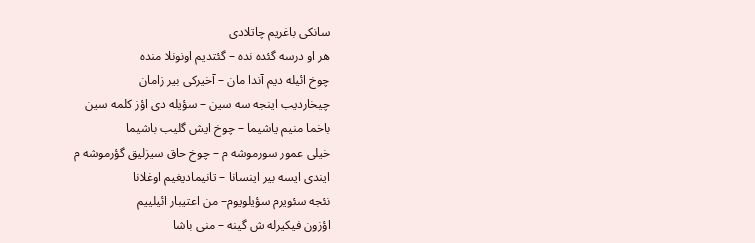سانکی باغریم چاتلادی
هر او درسه گئده نده – گئتدیم اونونلا منده
چوخ ائیله دیم آندا مان – آخیرکی بیر زامان
چیخاردیب اینجه سه سین – سؤیله دی اؤز کلمه سین
باخما منیم یاشیما – چوخ ایش گلیب باشیما
خیلی عمور سورموشه م – چوخ حاق سیزلیق گؤرموشه م
ایندی ایسه بیر اینسانا – تانیمادیغیم اوغلانا
نئجه سئویرم سؤیلویوم– من اعتیبار ائیلییم
اؤزون فیکیرله ش گینه – منی باشا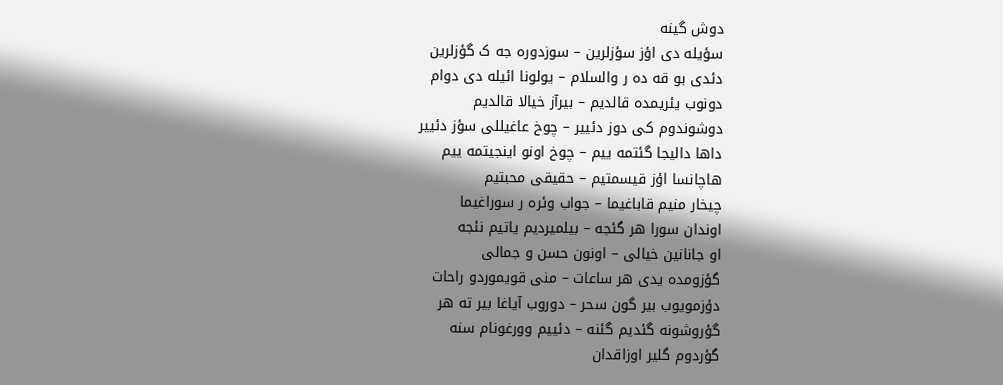دوش گینه
سؤیله دی اؤز سؤزلرین – سوزدوره جه ک گؤزلرین
دئدی بو قه ده ر والسلام – یولونا ائیله دی دوام
دونوب یئریمده قالدیم – بیرآز خیالا قالدیم
دوشوندوم کی دوز دئییر – چوخ عاغیللی سؤز دئییر
داها دالیجا گئتمه ییم – چوخ اونو اینجیتمه ییم
هاچانسا اؤز قیسمتیم – حقیقی محبتیم
چیخار منیم قاباغیما – جواب وئره ر سوراغیما
اوندان سورا هر گئجه – بیلمیردیم یاتیم نئجه
او جانانین خیالی – اونون حسن و جمالی
گؤزومده یدی هر ساعات – منی قویموردو راحات
دؤزمویوب بیر گون سحر – دوروب آیاغا بیر ته هر
گؤروشونه گئدیم گئنه – دئییم وورغونام سنه
گؤردوم گلیر اوزاقدان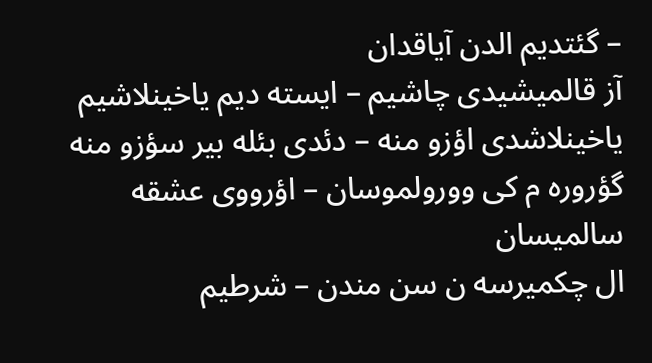– گئتدیم الدن آیاقدان
آز قالمیشیدی چاشیم – ایسته دیم یاخینلاشیم
یاخینلاشدی اؤزو منه – دئدی بئله بیر سؤزو منه
گؤروره م کی وورولموسان – اؤرووی عشقه سالمیسان
ال چکمیرسه ن سن مندن – شرطیم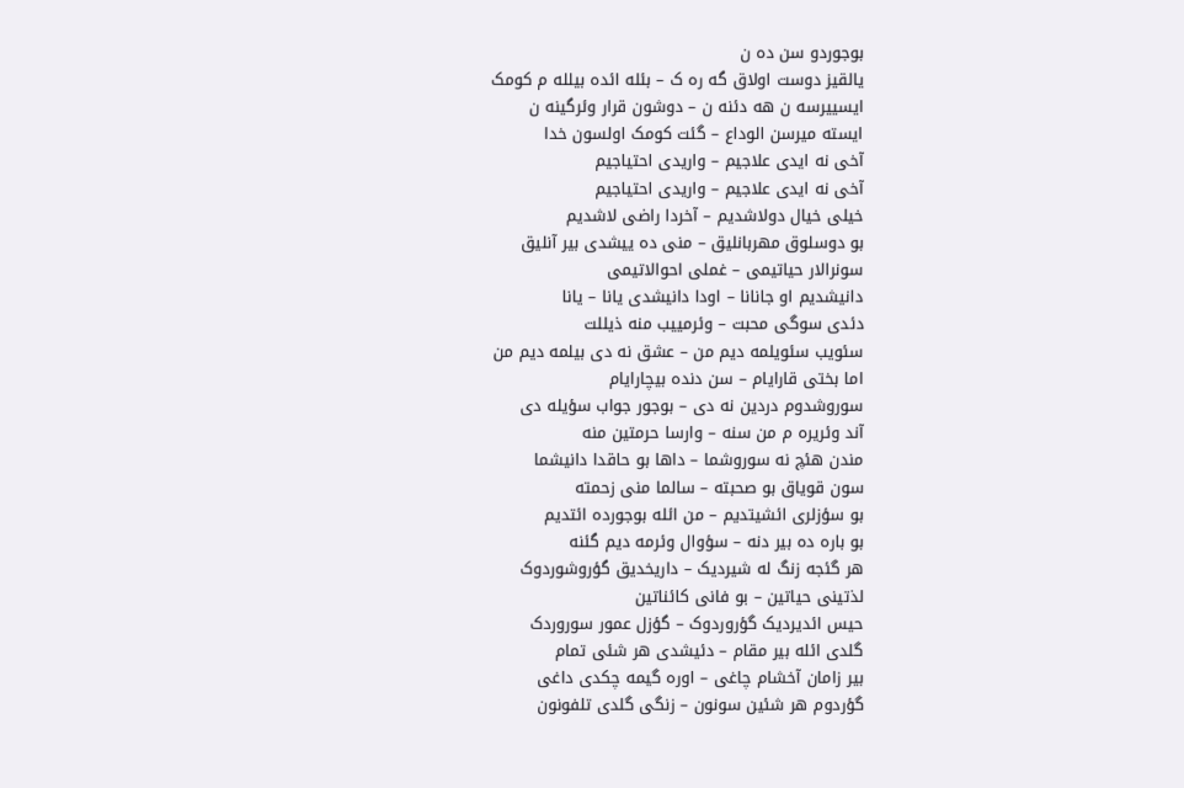بوجوردو سن ده ن
یالقیز دوست اولاق گه ره ک – بئله ائده بیلله م کومک
ایسییرسه ن هه دئنه ن – دوشون قرار وئرگینه ن
ایسته میرسن الوداع – گئت کومک اولسون خدا
آخی نه ایدی علاجیم – واریدی احتیاجیم
آخی نه ایدی علاجیم – واریدی احتیاجیم
خیلی خیال دولاشدیم – آخردا راضی لاشدیم
بو دوسلوق مهربانلیق – منی ده ییشدی بیر آنلیق
سونرالار حیاتیمی – غملی احوالاتیمی
دانیشدیم او جانانا – اودا دانیشدی یانا – یانا
دئدی سوگی محبت – وئرمییب منه ذیللت
سئویب سئویلمه دیم من – عشق نه دی بیلمه دیم من
اما بختی قارایام – سن دنده بیچارایام
سوروشدوم دردین نه دی – بوجور جواب سؤیله دی
آند وئریره م من سنه – وارسا حرمتین منه
مندن هئچ نه سوروشما – داها بو حاقدا دانیشما
سون قویاق بو صحبته – سالما منی زحمته
بو سؤزلری ائشیتدیم – من ائله بوجورده ائتدیم
بو باره ده بیر دنه – سؤوال وئرمه دیم گئنه
هر گئجه زنگ له شیردیک – داریخدیق گؤروشوردوک
لذتینی حیاتین – بو فانی کائناتین
حیس ائدیردیک گؤروردوک – گؤزل عمور سوروردک
گلدی ائله بیر مقام – دئیشدی هر شئی تمام
بیر زامان آخشام چاغی – اوره گیمه چکدی داغی
گؤردوم هر شئین سونون – زنگی گلدی تلفونون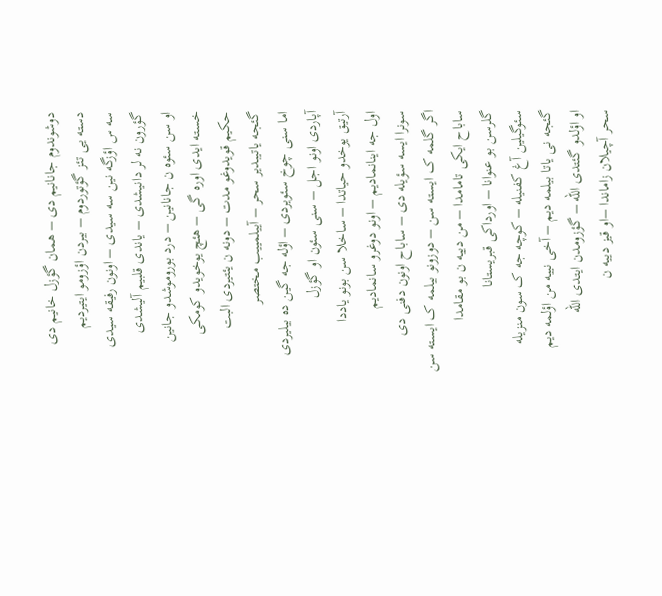دوشوندوم جانانیم دی – همان گؤزل خانیم دی
دسته یی تئز گؤتوردوم – بیردن اؤزومو ایتیردیم
سه س اؤزگه نین سه سیدی – اونون رفیقه سیدی
گؤرون نه لر دانیشدی – یاندی قلبیم آلیشدی
او سن سئوه ن جانانین – درد بوروموشدو جانین
خسته ایدی اوره گی – هئچ یوخویدو کومکی
حکیم قویدوغو مدت – دونه ن یئتیردی البت
گئجه یاتیبدیر سحر – آییلمییب مختصر
اما سنی چوخ سئویردی – اؤله جه گین ده بیلیردی
آپاردی اونو اجل – سنی سئون او گؤزل
آرتیق یوخدو حیاتدا – ساخلا سن بونو یاددا
اول جه اینانمادیم – اونو دوغرو سانمادیم
سونرا ایسه سؤیله دی – ساباح اونون دفنی دی
اگر گلمه ک ایسته سن – دوزونو بیلمه ک ایسته سن
ساباح ایکی تامامدا – من دییه ن بو مقامدا
گلرسن بو عنوانا – اورداکی قبریستانا
سئوگیلین آغ کفنیله – کوچه جه ک سون منزیله
گئجه نی یاتا بیلمه دیم – آخی نییه من اؤلمه دیم
او اؤلدو گئتدی الله – گؤزومدن ایتدی الله
سحر آچیلان زاماندا –او قیز دییه ن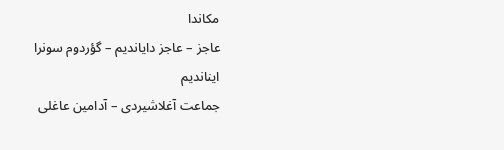مکاندا
عاجز – عاجز دایاندیم – گؤردوم سونرا ایناندیم
جماعت آغلاشیردی – آدامین عاغلی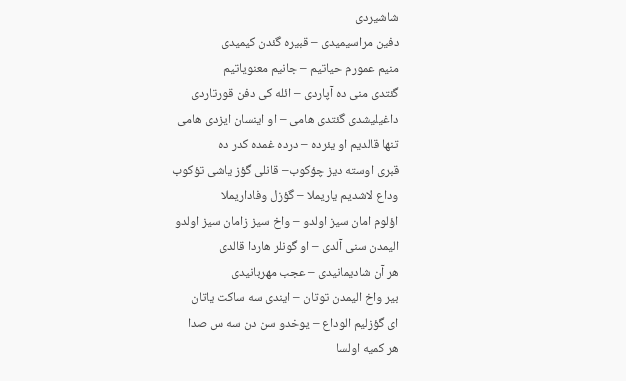شاشیردی
دفین مراسیمیدی – قبیره گئدن کیمیدی
منیم عمورم حیاتیم – جانیم معنویاتیم
گئتدی منی ده آپاردی – ائله کی دفن قورتاردی
داغیلیشدی گئتدی هامی – او اینسان ایزدی هامی
تنها قالدیم او یئرده – درده غمده کدر ده
قبری اوسته دیز چؤکوب– قانلی گؤز یاشی تؤکوب
وداع لاشدیم یاریملا – گؤزل وفاداریملا
اؤلوم امان سیز اولدو – واخ سیز زامان سیز اولدو
الیمدن سنی آلدی – او گونلر هاردا قالدی
هر آن شادیمانیدی – عجب مهربانیدی
بیر واخ الیمدن توتان – ایندی سه ساکت یاتان
ای گؤزلیم الوداع – یوخدو سن دن سه س صدا
هر کمیه اولسا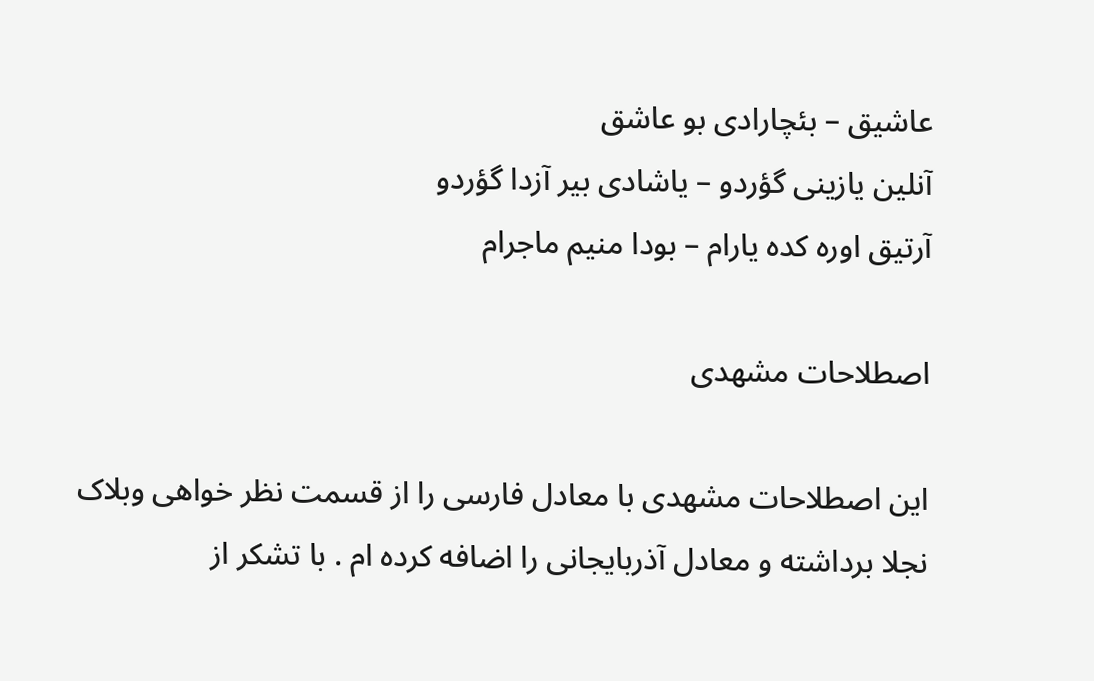عاشیق – بئچارادی بو عاشق
آنلین یازینی گؤردو – یاشادی بیر آزدا گؤردو
آرتیق اوره کده یارام – بودا منیم ماجرام

اصطلاحات مشهدی

این اصطلاحات مشهدی با معادل فارسی را از قسمت نظر خواهی وبلاک نجلا برداشته و معادل آذربایجانی را اضافه کرده ام . با تشکر از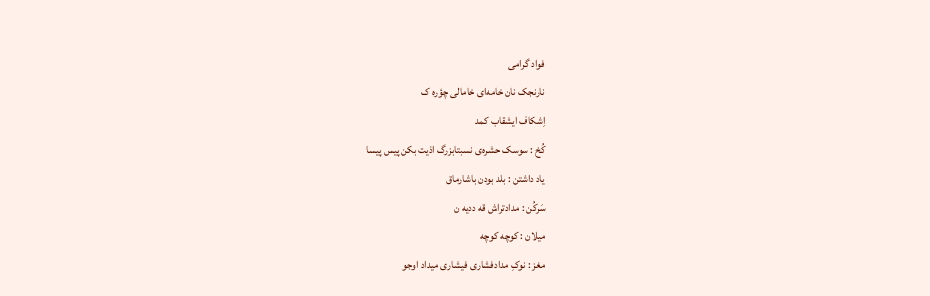فواد گرامی
نارنجک نان خامه‌ای خامالی چؤره ک
اِشکاف ایشقاب کمد
کُخ : سوسک حشره‌ی نسبتابزرگ اذیت بکن پیس پیسا
یاد داشتن : بلد بودن باشارماق
سَرکُن : مدادتراش قه ددیه ن
میلان : کوچه کوچه
مغز : نوکِ مدادفشاری فیشاری میداد اوجو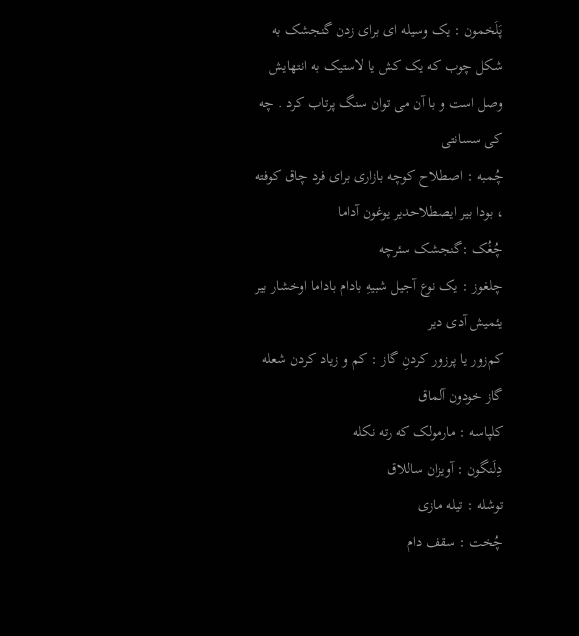پَلَخمون : یک وسیله ای برای زدن گنجشک به شکل چوب که یک کش یا لاستیک به انتهایش وصل است و با آن می توان سنگ پرتاب کرد . چه کی سسانتی
چُمبه : اصطلاح کوچه بازاری برای فرد چاق کوفته ، بودا بیر ایصطلاحدیر یوغون آداما
چُغُک :گنجشک سئرچه
چلغوز : یک نوع آجیل شبیهِ بادام باداما اوخشار بیر یئمیش آدی دیر
کم‌زور یا پرزور کردنِ گاز : کم و زیاد کردن شعله گاز خودون آلماق
کلپاسه : مارمولک که رته نکله
دِلَنگون : آویزان ساللاق
توشله : تیله مازی
چُخت : سقف دام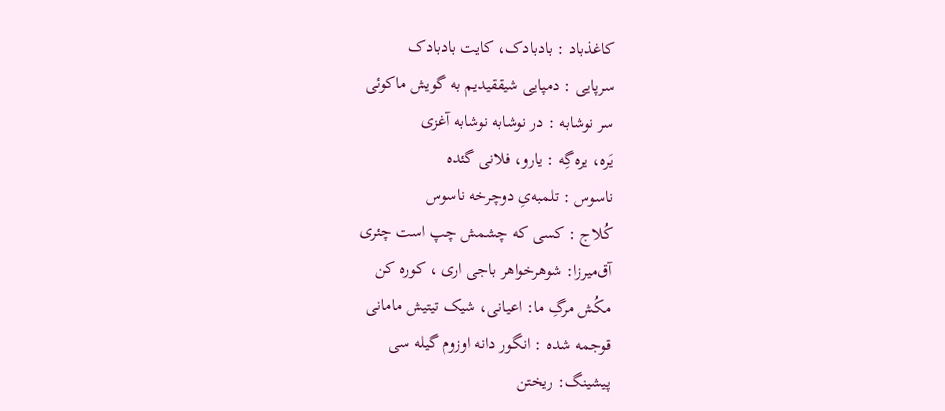کاغذباد : بادبادک، کایت بادبادک
سرپایی : دمپایی شیققیدیم به گویش ماکوئی
سر نوشابه : در نوشابه نوشابه آغزی
یَره، یره‌گِه : یارو، فلانی گئده
ناسوس : تلمبه‌یِ دوچرخه ناسوس
کُلاج : کسی که چشمش چپ است چئری
آق‌میرزا: شوهرخواهر باجی اری ، کوره کن
مکُش مرگِ ما: اعیانی، شیک تیتیش مامانی
قوجمه شده : انگور دانه اوزوم گیله سی
پیشینگ: ریختن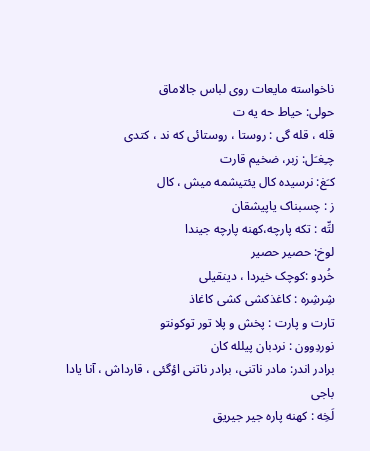ناخواسته مایعات روی لباس جالاماق
حولی: حیاط حه یه ت
قله ، قله گی : روستا ، روستائی که ند ، کتدی
چـِغـَل: زبر، ضخیم قارت
کـَغ: نرسیده کال یئتیشمه میش ، کال
ز : چسبناک یاپیشقان
لتِّه : تکه پارچه،کهنه پارچه جیندا
لوخ: حصیر حصیر
خُردو :کوچک خیردا ، دینقیلی
شِرشِره : کاغذکشی کشی کاغاذ
تارت و پارت : پخش و پلا تور توکونتو
نوردِوون : نردبان پیلله کان
برادر اندر: مادر ناتنی، برادر ناتنی اؤگئی ، قارداش ، آنا یادا باجی
لَخِه : کهنه پاره جیر جیریق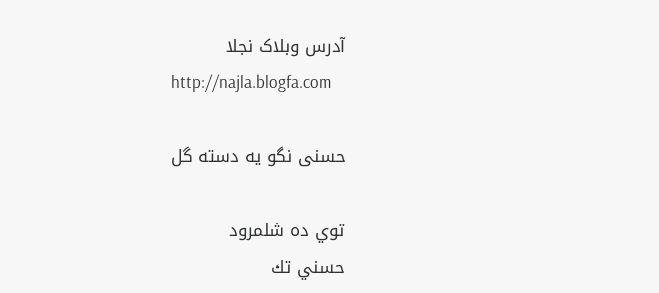آدرس وبلاک نجلا
http://najla.blogfa.com

حسنی نگو یه دسته گل

توي ده شلمرود
حسني تك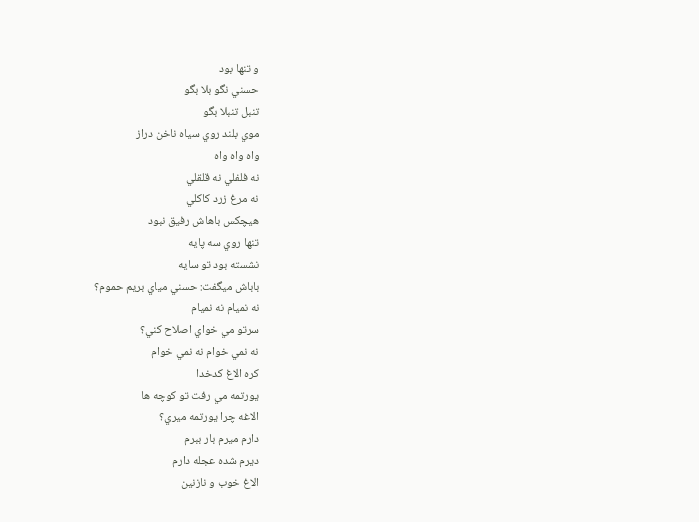و تنها بود
حسني نگو بلا بگو
تنبل تنبلا بگو
موي بلند روي سياه ناخن دراز
واه واه واه
نه فلفلي نه قلقلي
نه مرغ زرد كاكلي
هيچكس باهاش رفيق نبود
تنها روي سه پايه
نشسته بود تو سايه
باباش ميگفت: حسني مياي بريم حموم؟
نه نميام نه نميام
سرتو مي خواي اصلاح كني؟
نه نمي خوام نه نمي خوام
كره الاغ كدخدا
يورتمه مي رفت تو كوچه ها
الاغه چرا يورتمه ميري؟
دارم ميرم بار ببرم
ديرم شده عجله دارم
الاغ خوب و نازنين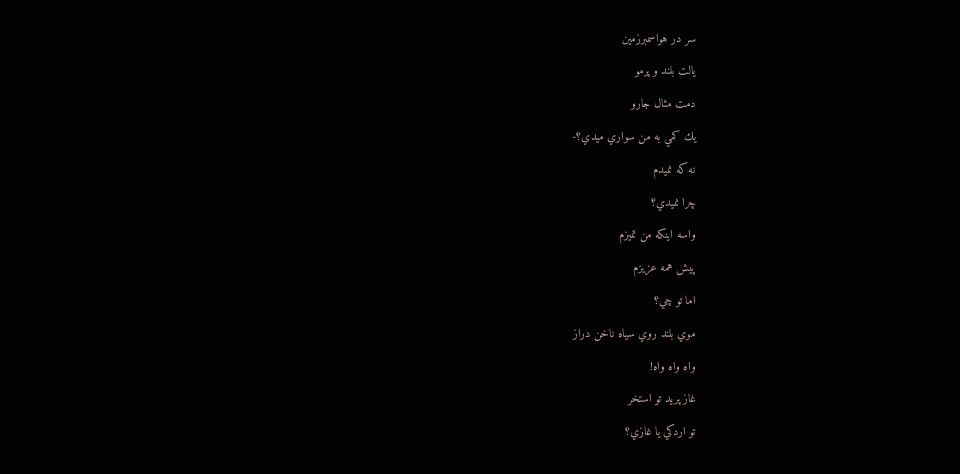سر در هواسمبرزمين
يالت بلند و پرمو
دمت مثال جارو
يك كمي به من سواري ميدي؟-
نه كه نميدم
چرا نميدي؟
واسه اينكه من تميزم
پيش همه عزيزم
اما تو چي؟
موي بلند روي سياه ناخن دراز
واه واه واه!
غاز پريد تو استخر
تو اردكي يا غازي؟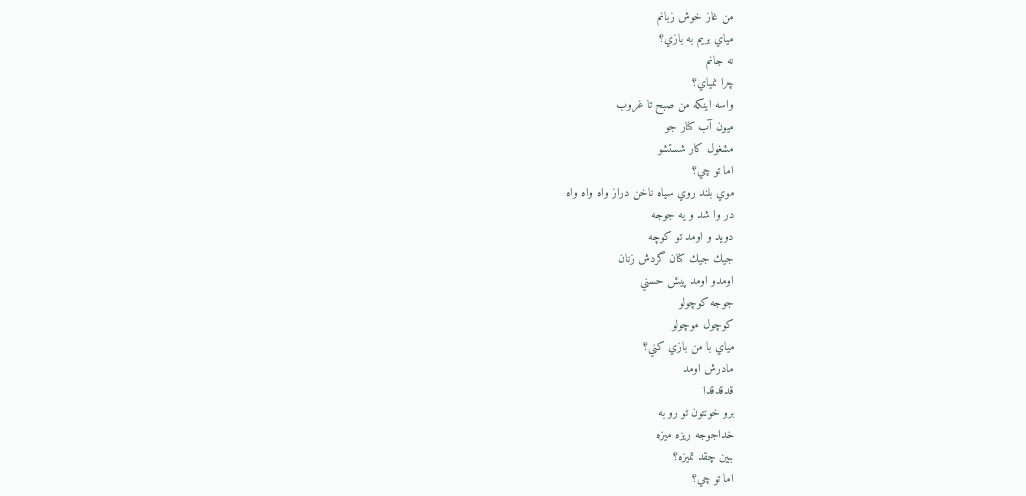من غاز خوش زبانم
مياي بريم به بازي؟
نه جانم
چرا نمياي؟
واسه اينكه من صبح تا غروب
ميون آب كنار جو
مشغول كار شستشو
اما تو چي؟
موي بلند روي سياه ناخن دراز واه واه واه
در وا شد و يه جوجه
دويد و اومد تو كوچه
جيك جيك كنان گردش زنان
اومدو اومد پيش حسني
جوجه كوچولو
كوچول موچولو
مياي با من بازي كني؟
مادرش اومد
قدقدقدا
برو خونتون تو رو به
خداجوجه ريزه ميزه
ببين چقد تميزه؟
اما تو چي؟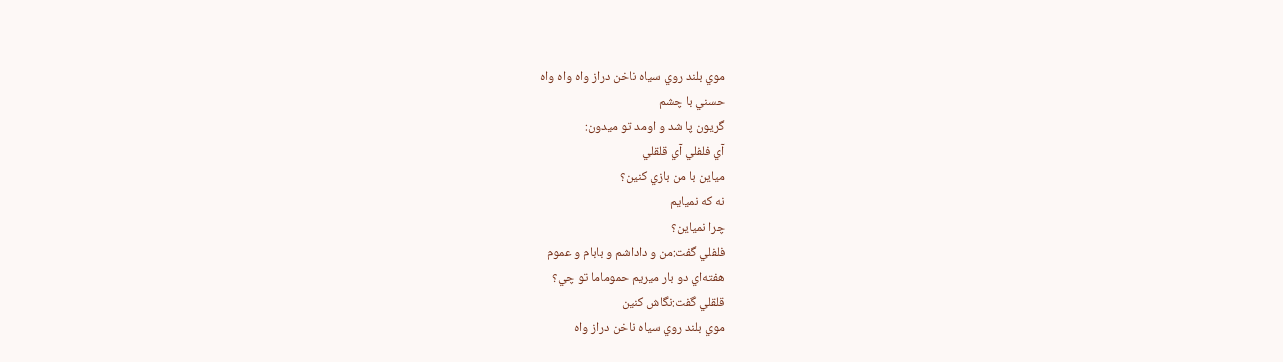موي بلند روي سياه ناخن دراز واه واه واه
حسني با چشم
گريون پا شد و اومد تو ميدون:
آي فلفلي آي قلقلي
مياين با من بازي كنين؟
نه كه نميايم
چرا نمياين؟
فلفلي گفت:من و داداشم و بابام و عموم
هفته‌اي دو بار ميريم حموماما تو چي؟
قلقلي گفت:نگاش كنين
موي بلند روي سياه ناخن دراز واه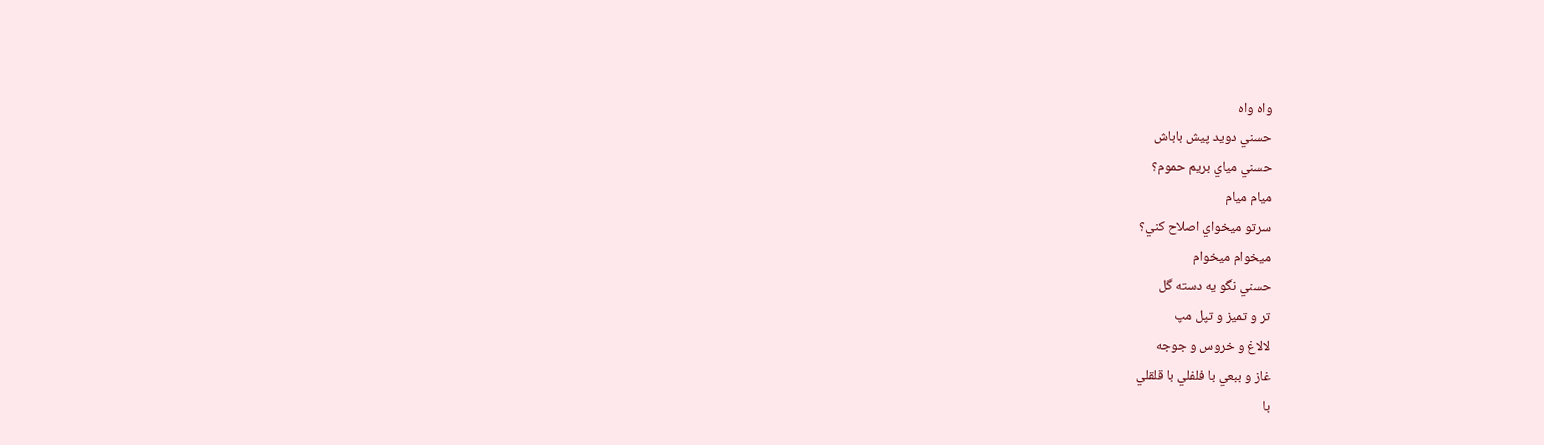واه واه
حسني دويد پيش باباش
حسني مياي بريم حموم؟
ميام ميام
سرتو ميخواي اصلاح كني؟
ميخوام ميخوام
حسني نگو يه دسته گل
تر و تميز و تپل مپ
لالاغ و خروس و جوجه
غاز و ببعي با فلفلي با قلقلي
با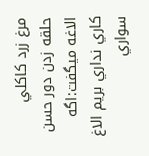مرغ زرد كاكلي
حلقه زدن دور حسن
الاغه ميگفت:اگه كاري نداري بريم الاغ سواري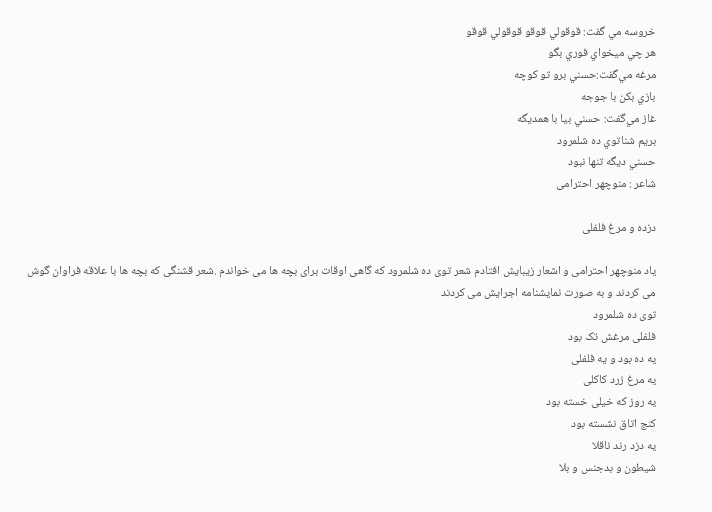خروسه مي گفت: قوقولي قوقو قوقولي قوقو
هر چي ميخواي فوري بگو
مرغه مي‌گفت:حسني برو تو كوچه
بازي بكن با جوجه
غاز مي‌گفت: حسني بيا با همديگه
بريم شناتوي ده شلمرود
حسني دیگه تنها نبود
شاعر : منوچهر احترامی

دزده و مرغ فلفلی

یاد منوچهر احترامی و اشعار زیبایش افتادم شعر توی ده شلمرود که گاهی اوقات برای بچه ها می خواندم .شعر قشنگی که بچه ها با علاقه فراوان گوش می کردند و به صورت نمایشنامه اجرایش می کردند
توی ده شلمرود
فلفلی مرغش تک بود
یه ده بود و یه فلفلی
یه مرغ زرد کاکلی
یه روز که خیلی خسته بود
کنج اتاق نشسته بود
یه دزد رند ناقلا
شیطون و بدجنس و بلا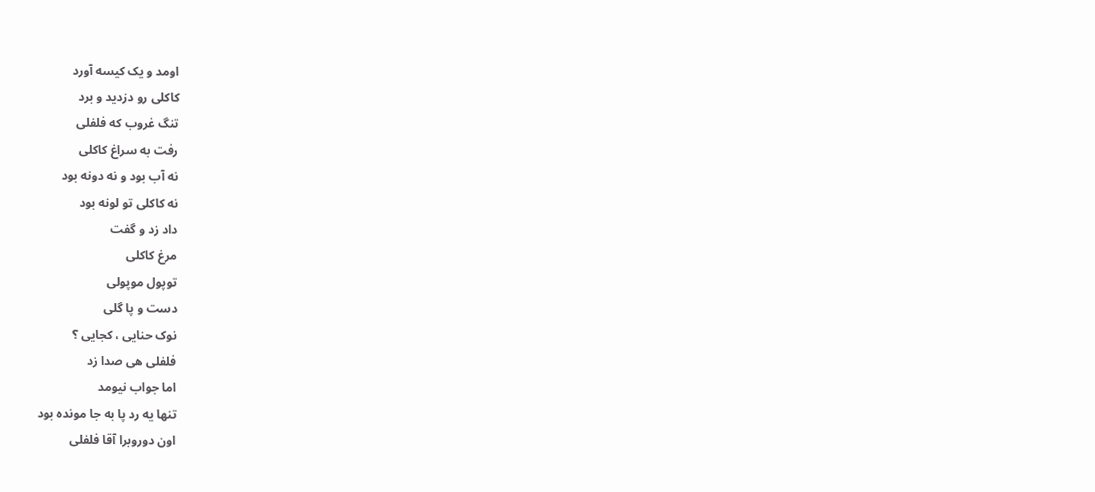اومد و یک کیسه آورد
کاکلی رو دزدید و برد
تنگ غروب که فلفلی
رفت به سراغ کاکلی
نه آب بود و نه دونه بود
نه کاکلی تو لونه بود
داد زد و گفت
مرغ کاکلی
توپول موپولی
دست و پا گلی
نوک حنایی ، کجایی ؟
فلفلی هی صدا زد
اما جواب نیومد
تنها یه رد پا به جا مونده بود
اون دوروبرا آقا فلفلی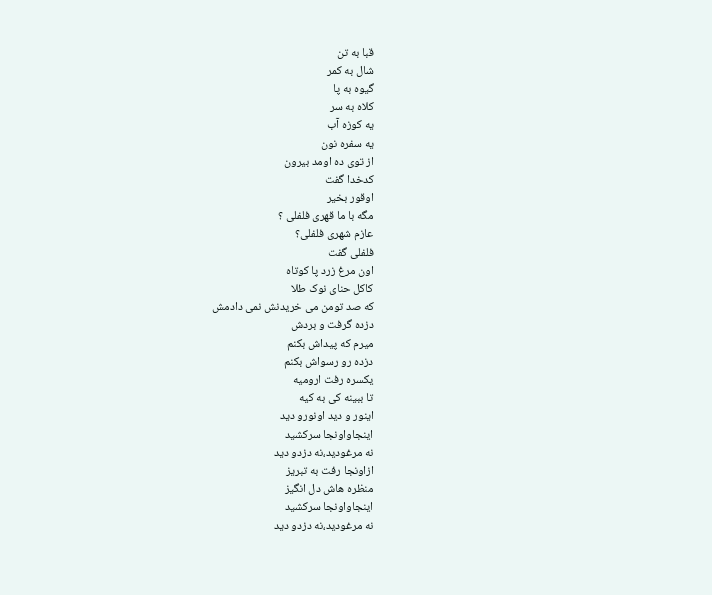قبا به تن
شال به کمر
گیوه به پا
کلاه به سر
یه کوزه آب
یه سفره نون
از توی ده اومد بیرون
کدخدا گفت
اوقور بخیر
مگه با ما قهری فلفلی ؟
عازم شهری فلفلی؟
فلفلی گفت
اون مرغ زرد پا کوتاه
کاکل حنای نوک طلا
که صد تومن می خریدنش نمی دادمش
دزده گرفت و بردش
میرم که پیداش بکنم
دزده رو رسواش بکنم
یکسره رفت ارومیه
تا ببینه کی به کیه
اینور و دید اونورو دید
اینجاواونجا سرکشید
نه مرغودید،نه دزدو دید
ازاونجا رفت به تبریز
منظره هاش دل انگیز
اینجاواونجا سرکشید
نه مرغودید،نه دزدو دید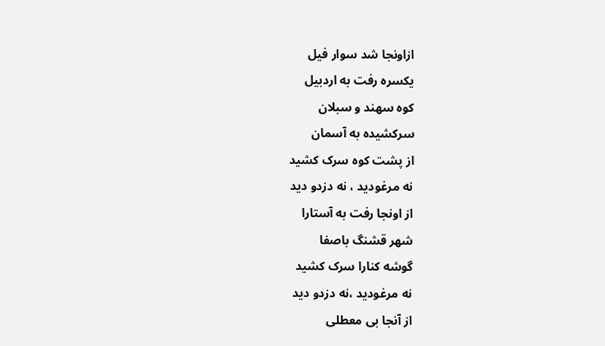ازاونجا شد سوار فیل
یکسره رفت به اردبیل
کوه سهند و سبلان
سرکشیده به آسمان
از پشت کوه سرک کشید
نه مرغودید ، نه دزدو دید
از اونجا رفت به آستارا
شهر قشنگ باصفا
گوشه کنارا سرک کشید
نه مرغودید ،نه دزدو دید
از آنجا بی معطلی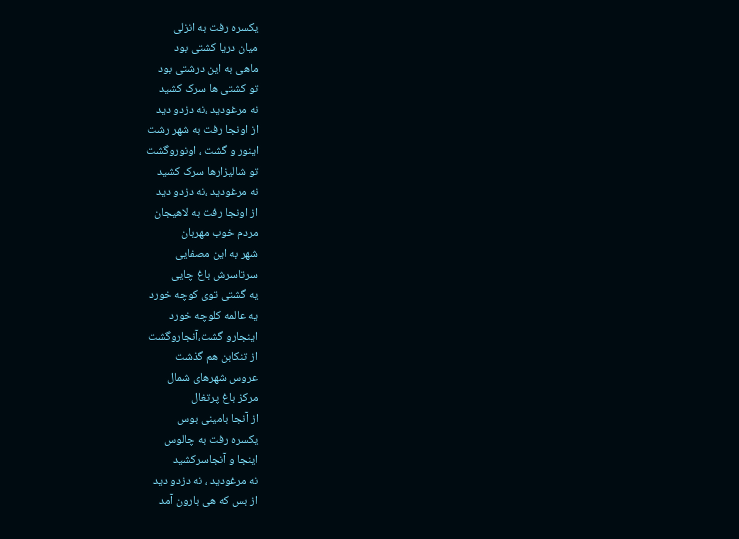یکسره رفت به انزلی
میان دریا کشتی بود
ماهی به این درشتی بود
تو کشتی ها سرک کشید
نه مرغودید ،نه دزدو دید
از اونجا رفت به شهر رشت
اینور و گشت ، اونوروگشت
تو شالیزارها سرک کشید
نه مرغودید ،نه دزدو دید
از اونجا رفت به لاهیجان
مردم خوب مهربان
شهر به این مصفایی
سرتاسرش باغ چایی
یه گشتی توی کوچه خورد
یه عالمه کلوچه خورد
اینجارو گشت،آنجاروگشت
از تنکابن هم گذشت
عروس شهرهای شمال
مرکز باغ پرتغال
از آنجا بامینی بوس
یکسره رفت به چالوس
اینجا و آنجاسرکشید
نه مرغودید ، نه دزدو دید
از بس که هی بارون آمد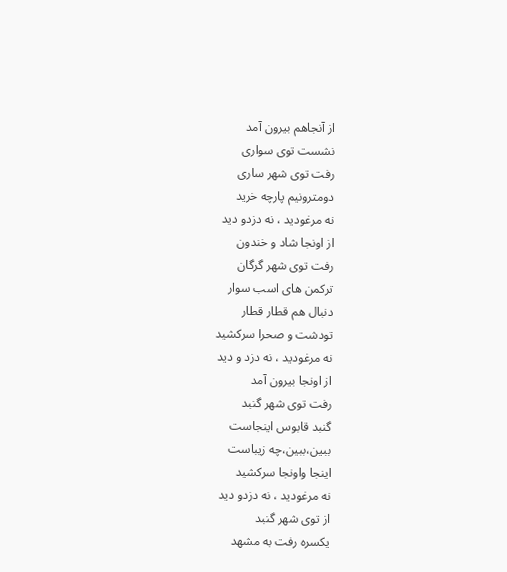از آنجاهم بیرون آمد
نشست توی سواری
رفت توی شهر ساری
دومترونیم پارچه خرید
نه مرغودید ، نه دزدو دید
از اونجا شاد و خندون
رفت توی شهر گرگان
ترکمن های اسب سوار
دنبال هم قطار قطار
تودشت و صحرا سرکشید
نه مرغودید ، نه دزد و دید
از اونجا بیرون آمد
رفت توی شهر گنبد
گنبد قابوس اینجاست
ببین،ببین،چه زیباست
اینجا واونجا سرکشید
نه مرغودید ، نه دزدو دید
از توی شهر گنبد
یکسره رفت به مشهد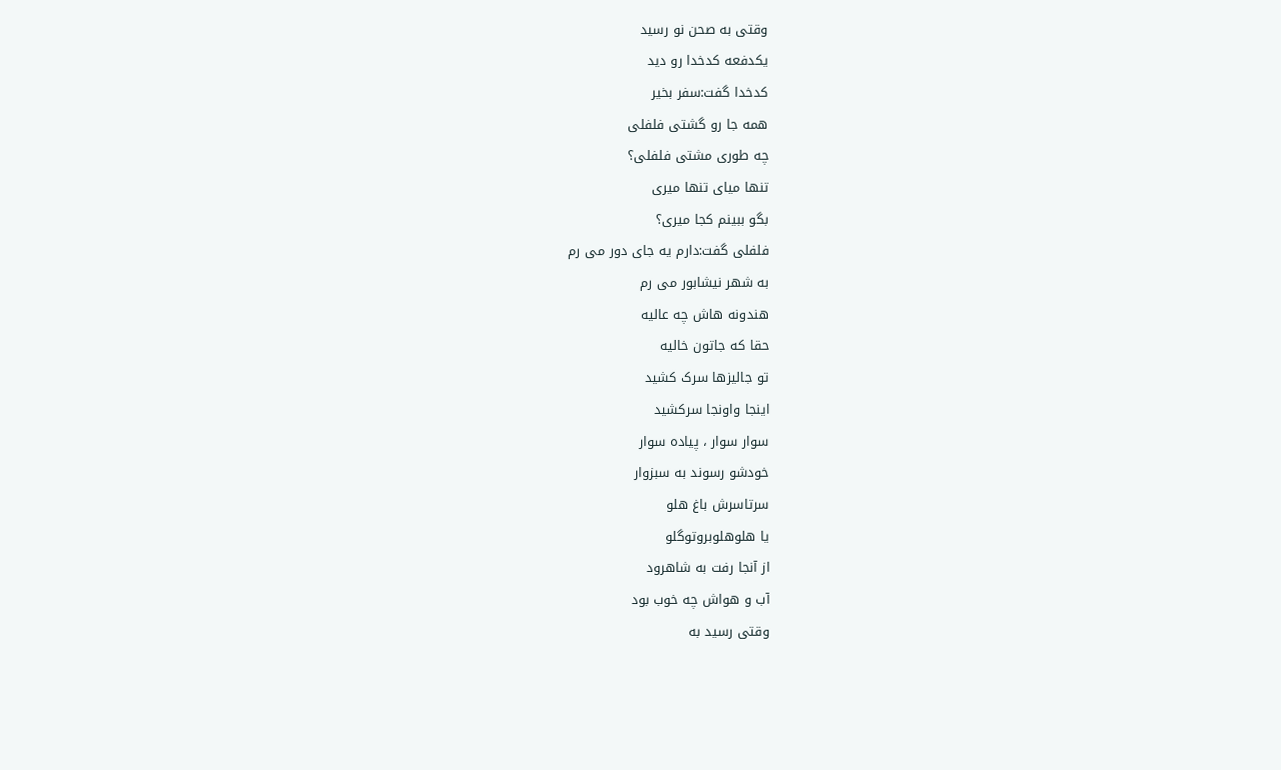وقتی به صحن نو رسید
یکدفعه کدخدا رو دید
کدخدا گفت:سفر بخیر
همه جا رو گشتی فلفلی
چه طوری مشتی فلفلی؟
تنها میای تنها میری
بگو ببینم کجا میری؟
فلفلی گفت:دارم یه جای دور می رم
به شهر نیشابور می رم
هندونه هاش چه عالیه
حقا که جاتون خالیه
تو جالیزها سرک کشید
اینجا واونجا سرکشید
سوار سوار ، پیاده سوار
خودشو رسوند به سبزوار
سرتاسرش باغ هلو
يا هلوهلوبروتوگلو
از آنجا رفت به شاهرود
آب و هواش چه خوب بود
وقتی رسید به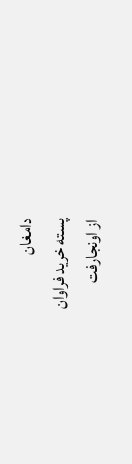دامغان
پسته خرید فراوان
از اونجارفت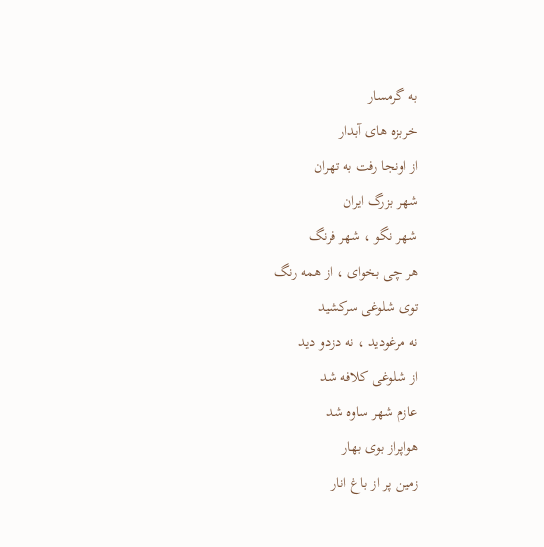به گرمسار
خربزه های آبدار
از اونجا رفت به تهران
شهر بزرگ ایران
شهر نگو ، شهر فرنگ
هر چی بخوای ، از همه رنگ
توی شلوغی سرکشید
نه مرغودید ، نه دزدو دید
از شلوغی کلافه شد
عازم شهر ساوه شد
هواپراز بوی بهار
زمین پر از باغ انار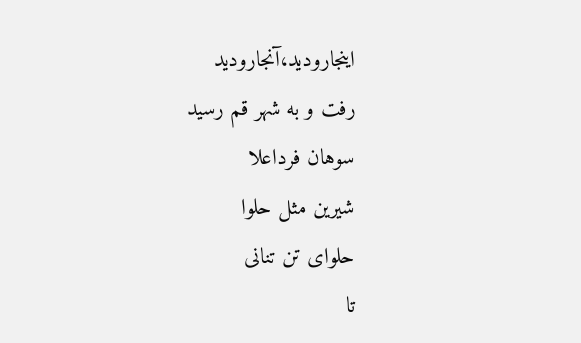اینجارودید،آنجارودید
رفت و به شهر قم رسید
سوهان فرداعلا
شیرین مثل حلوا
حلوای تن تنانی
تا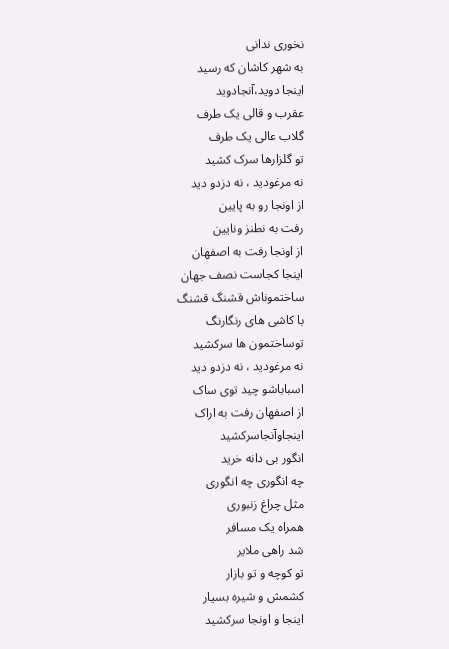نخوری ندانی
به شهر کاشان که رسید
اینجا دوید،آنجادوید
عقرب و قالی یک طرف
گلاب عالی یک طرف
تو گلزارها سرک کشید
نه مرغودید ، نه دزدو دید
از اونجا رو به پایین
رفت به نطنز ونایین
از اونجا رفت به اصفهان
اینجا کجاست نصف جهان
ساختموناش قشنگ قشنگ
با کاشی های رنگارنگ
توساختمون ها سرکشید
نه مرغودید ، نه دزدو دید
اسباباشو چید توی ساک
از اصفهان رفت به اراک
اینجاوآنجاسرکشید
انگور بی دانه خرید
چه انگوری چه انگوری
مثل چراغ زنبوری
همراه یک مسافر
شد راهی ملایر
تو کوچه و تو بازار
کشمش و شیره بسیار
اینجا و اونجا سرکشید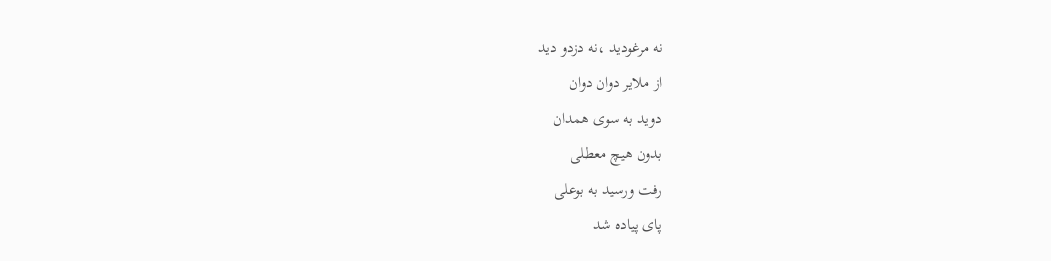نه مرغودید ،نه دزدو دید
از ملایر دوان دوان
دوید به سوی همدان
بدون هیچ معطلی
رفت ورسید به بوعلی
پای پیاده شد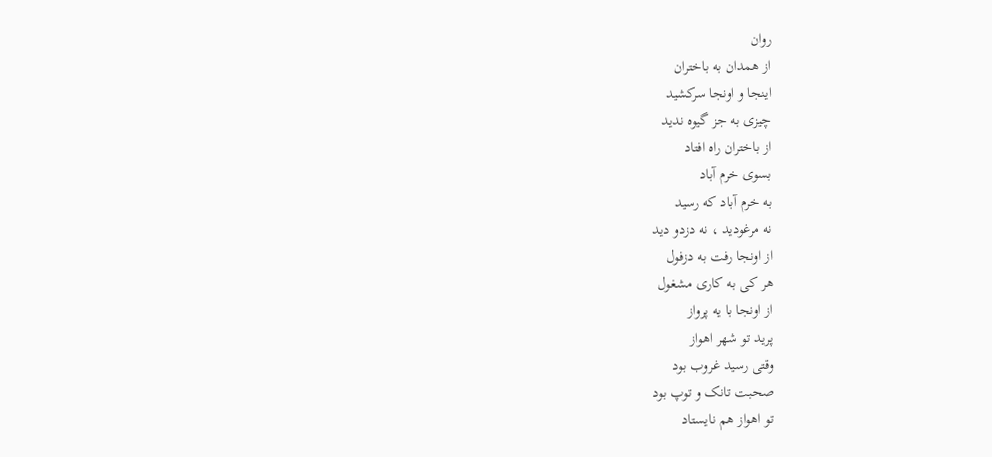روان
از همدان به باختران
اینجا و اونجا سرکشید
چیزی به جز گیوه ندید
از باختران راه افتاد
بسوی خرم آباد
به خرم آباد که رسید
نه مرغودید ، نه دزدو دید
از اونجا رفت به دزفول
هر کی به کاری مشغول
از اونجا با یه پرواز
پرید تو شهر اهواز
وقتی رسید غروب بود
صحبت تانک و توپ بود
تو اهواز هم نایستاد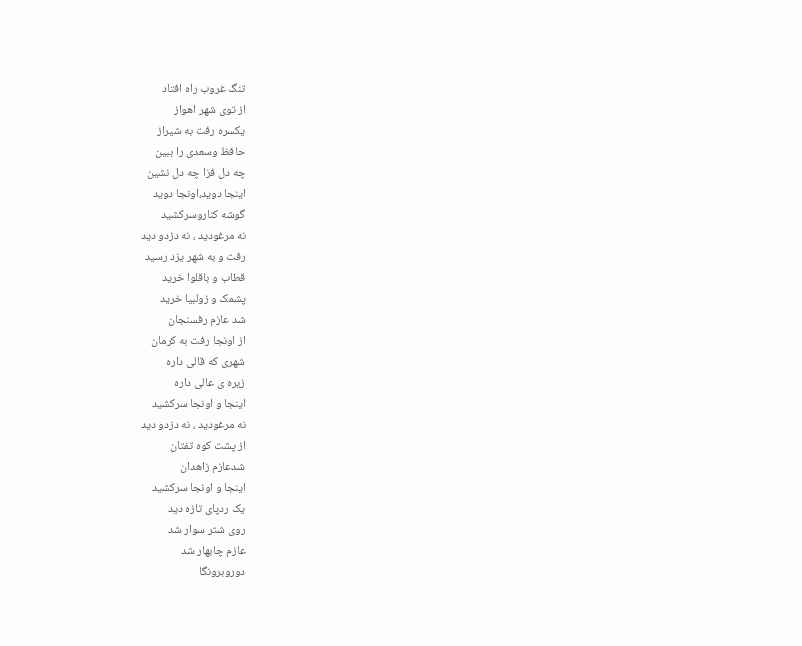تنگ غروب راه افتاد
از توی شهر اهواز
یکسره رفت به شیراز
حافظ وسعدی را ببین
چه دل فزا چه دل نشین
اینجا دوید،اونجا دوید
گوشه کناروسرکشید
نه مرغودید ، نه دزدو دید
رفت و به شهر یزد رسید
قطاب و باقلوا خرید
پشمک و زولبیا خرید
شد عازم رفسنجان
از اونجا رفت به کرمان
شهری که قالی داره
زیره ی عالی داره
اینجا و اونجا سرکشید
نه مرغودید ، نه دزدو دید
از پشت کوه تفتان
شدعازم زاهدان
اینجا و اونجا سرکشید
یک ردپای تازه دید
روی شتر سوار شد
عازم چابهار شد
دوروبرونگا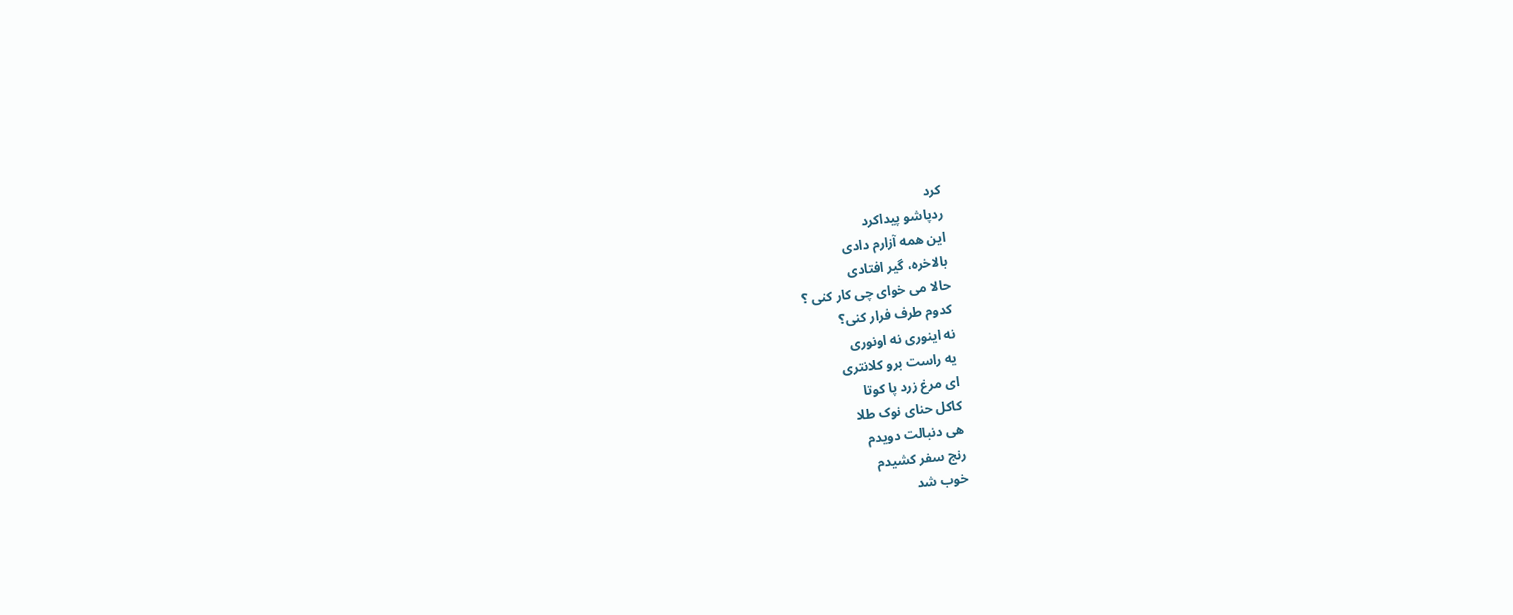کرد
ردپاشو پیداکرد
این همه آزارم دادی
بالاخره، گیر افتادی
حالا می خوای چی کار کنی ؟
کدوم طرف فرار کنی؟
نه اینوری نه اونوری
یه راست برو کلانتری
ای مرغ زرد پا کوتا
کاکل حنای نوک طلا
هی دنبالت دویدم
رنج سفر کشیدم
خوب شد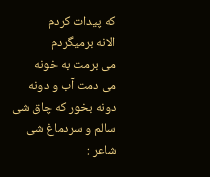که پیدات کردم
الانه برمیگردم
می برمت به خونه
می دمت آب و دونه
دونه بخور که چاق شی
سالم و سردماغ شی
شاعر :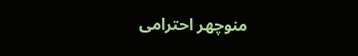منوچهر احترامی